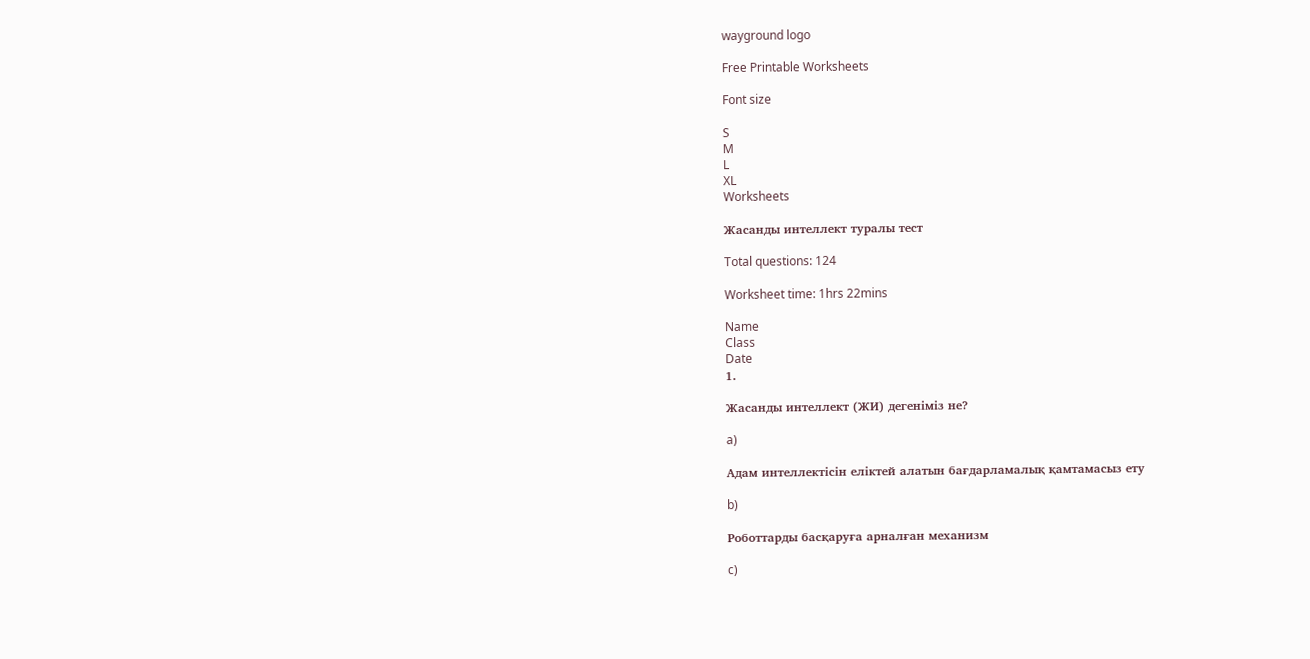wayground logo

Free Printable Worksheets

Font size

S
M
L
XL
Worksheets

Жасанды интеллект туралы тест

Total questions: 124

Worksheet time: 1hrs 22mins

Name
Class
Date
1.

Жасанды интеллект (ЖИ) дегеніміз не?

a)

Адам интеллектісін еліктей алатын бағдарламалық қамтамасыз ету

b)

Роботтарды басқаруға арналған механизм

c)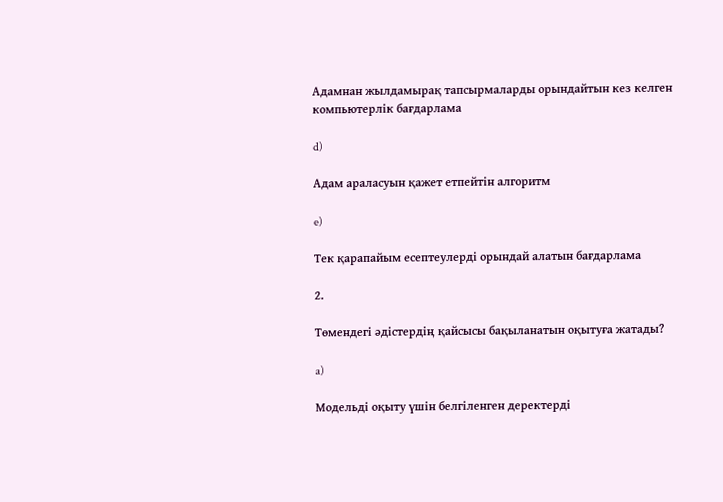Адамнан жылдамырақ тапсырмаларды орындайтын кез келген компьютерлік бағдарлама

d)

Адам араласуын қажет етпейтін алгоритм

e)

Тек қарапайым есептеулерді орындай алатын бағдарлама

2.

Төмендегі әдістердің қайсысы бақыланатын оқытуға жатады?

a)

Модельді оқыту үшін белгіленген деректерді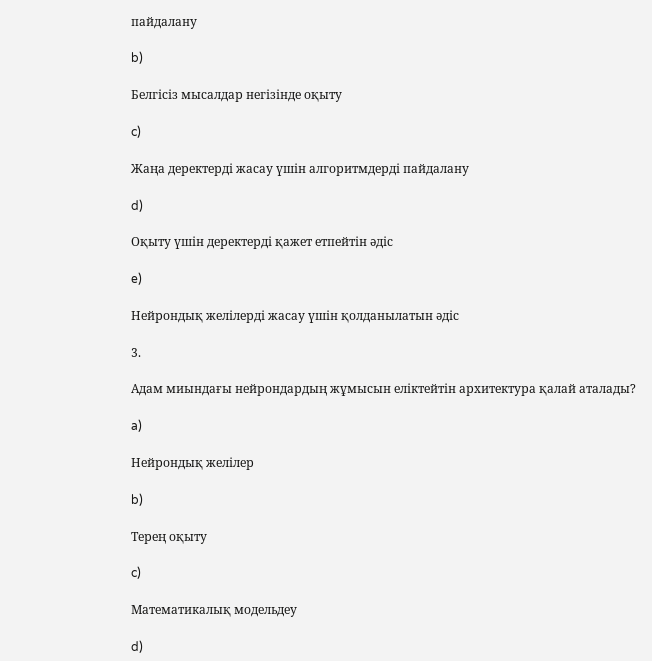пайдалану

b)

Белгісіз мысалдар негізінде оқыту

c)

Жаңа деректерді жасау үшін алгоритмдерді пайдалану

d)

Оқыту үшін деректерді қажет етпейтін әдіс

e)

Нейрондық желілерді жасау үшін қолданылатын әдіс

3.

Адам миындағы нейрондардың жұмысын еліктейтін архитектура қалай аталады?

a)

Нейрондық желілер

b)

Терең оқыту

c)

Математикалық модельдеу

d)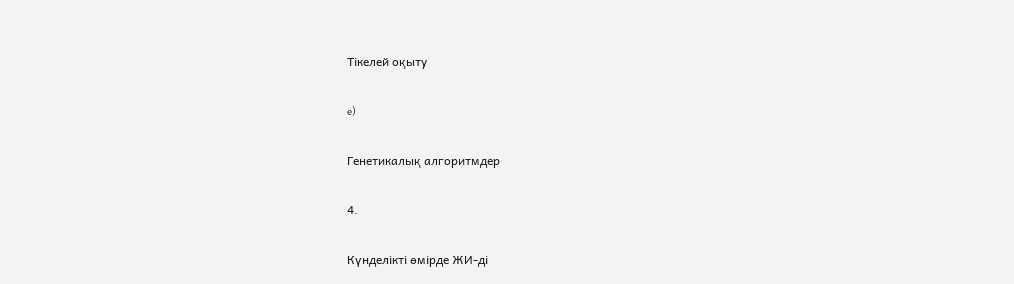Тікелей оқыту

e)

Генетикалық алгоритмдер

4.

Күнделікті өмірде ЖИ-ді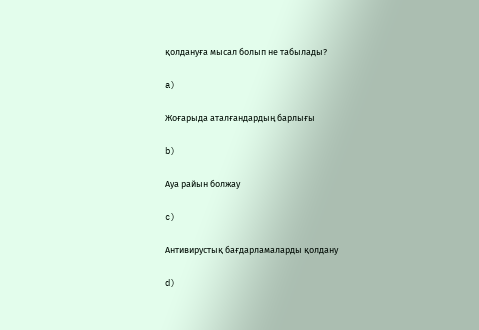қолдануға мысал болып не табылады?

a)

Жоғарыда аталғандардың барлығы

b)

Ауа райын болжау

c)

Антивирустық бағдарламаларды қолдану

d)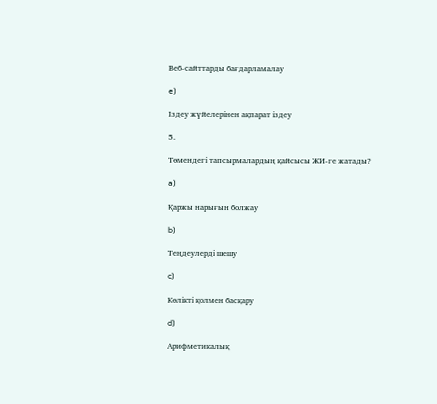Веб-сайттарды бағдарламалау

e)

Іздеу жүйелерінен ақпарат іздеу

5.

Төмендегі тапсырмалардың қайсысы ЖИ-ге жатады?

a)

Қаржы нарығын болжау

b)

Теңдеулерді шешу

c)

Көлікті қолмен басқару

d)

Арифметикалық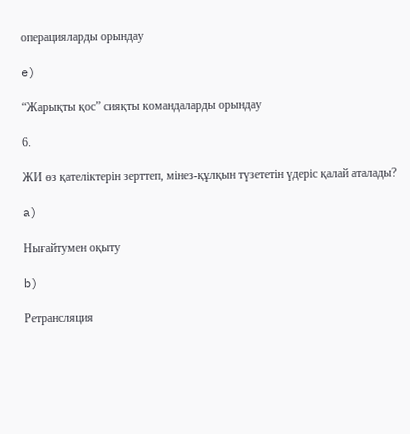операцияларды орындау

e)

“Жарықты қос” сияқты командаларды орындау

6.

ЖИ өз қателіктерін зерттеп, мінез-құлқын түзететін үдеріс қалай аталады?

a)

Нығайтумен оқыту

b)

Ретрансляция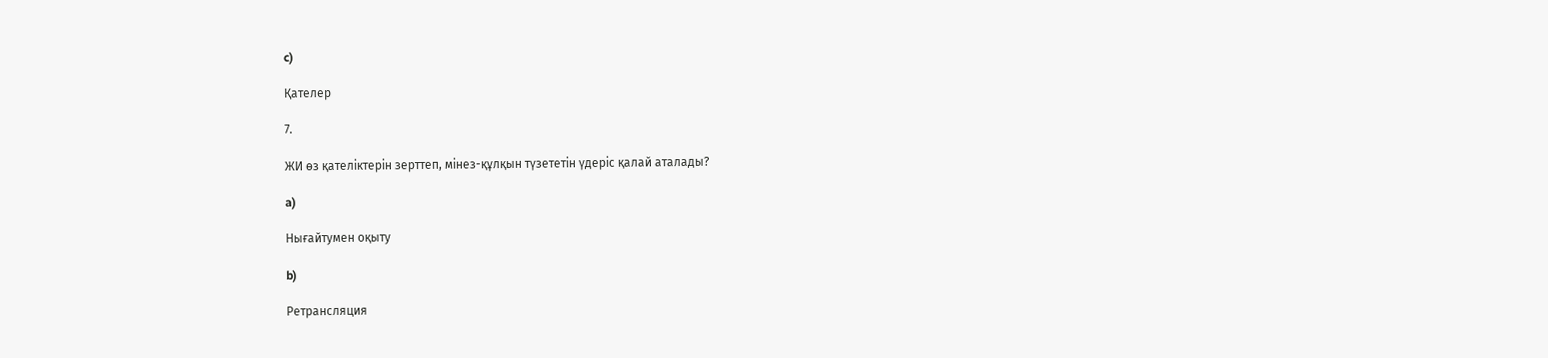c)

Қателер

7.

ЖИ өз қателіктерін зерттеп, мінез-құлқын түзететін үдеріс қалай аталады?

a)

Нығайтумен оқыту

b)

Ретрансляция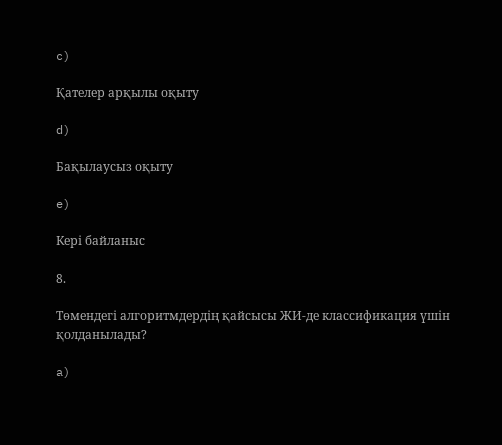c)

Қателер арқылы оқыту

d)

Бақылаусыз оқыту

e)

Кері байланыс

8.

Төмендегі алгоритмдердің қайсысы ЖИ-де классификация үшін қолданылады?

a)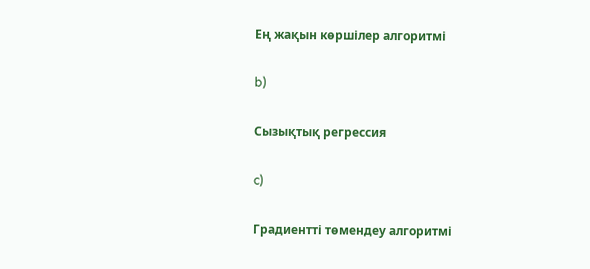Ең жақын көршілер алгоритмі

b)

Сызықтық регрессия

c)

Градиентті төмендеу алгоритмі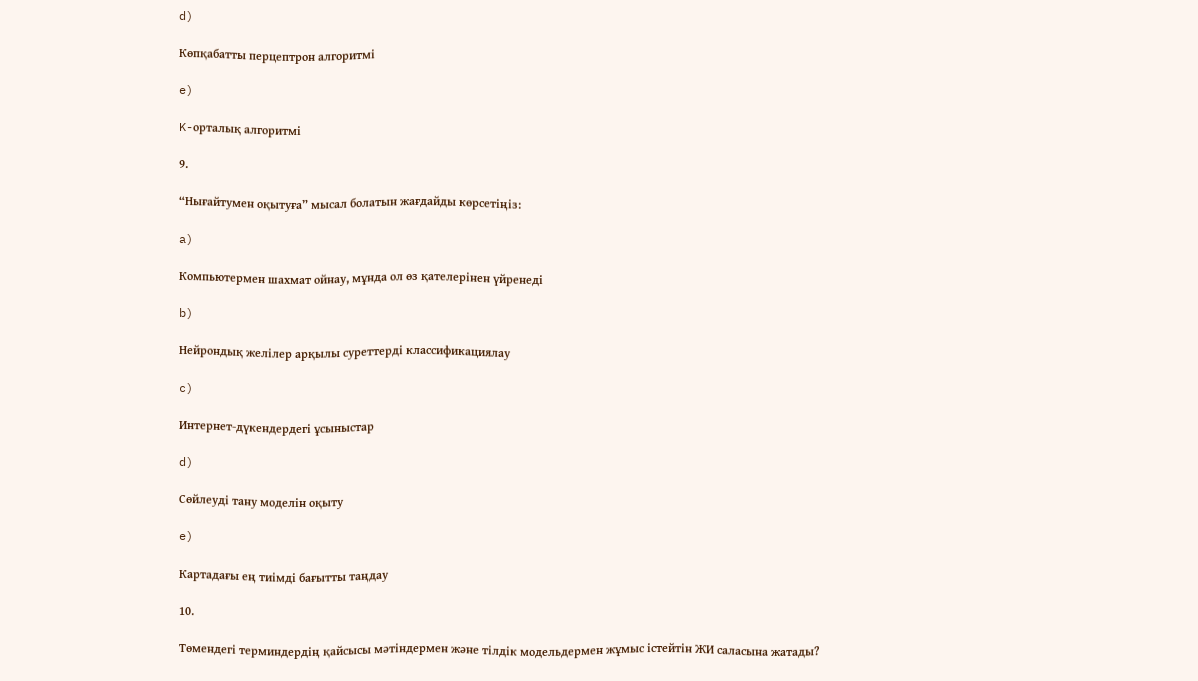d)

Көпқабатты перцептрон алгоритмі

e)

K-орталық алгоритмі

9.

“Нығайтумен оқытуға” мысал болатын жағдайды көрсетіңіз:

a)

Компьютермен шахмат ойнау, мұнда ол өз қателерінен үйренеді

b)

Нейрондық желілер арқылы суреттерді классификациялау

c)

Интернет-дүкендердегі ұсыныстар

d)

Сөйлеуді тану моделін оқыту

e)

Картадағы ең тиімді бағытты таңдау

10.

Төмендегі терминдердің қайсысы мәтіндермен және тілдік модельдермен жұмыс істейтін ЖИ саласына жатады?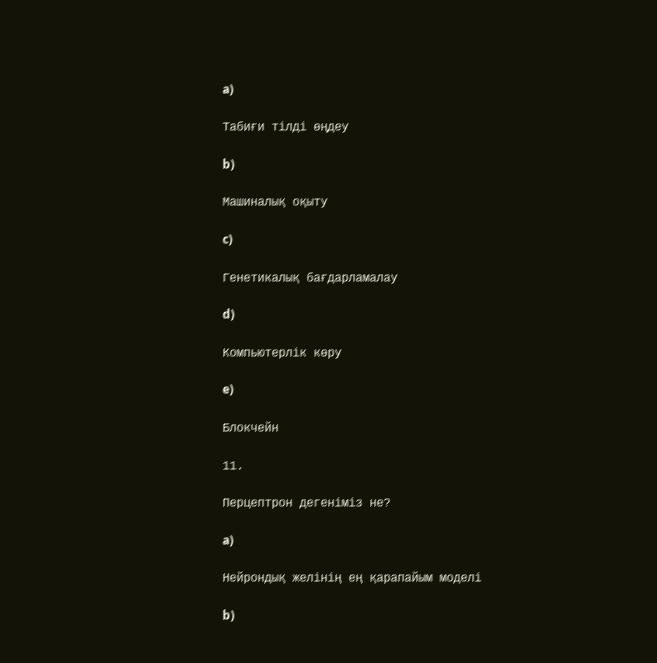a)

Табиғи тілді өңдеу

b)

Машиналық оқыту

c)

Генетикалық бағдарламалау

d)

Компьютерлік көру

e)

Блокчейн

11.

Перцептрон дегеніміз не?

a)

Нейрондық желінің ең қарапайым моделі

b)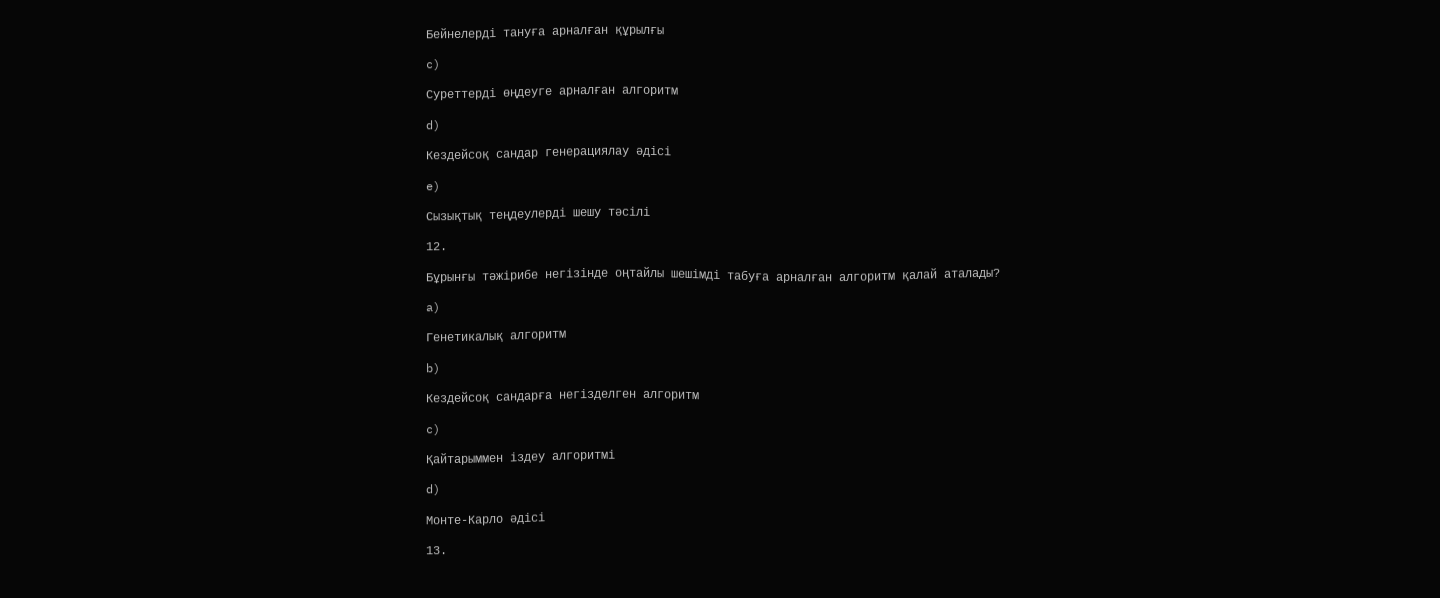Бейнелерді тануға арналған құрылғы

c)

Суреттерді өңдеуге арналған алгоритм

d)

Кездейсоқ сандар генерациялау әдісі

e)

Сызықтық теңдеулерді шешу тәсілі

12.

Бұрынғы тәжірибе негізінде оңтайлы шешімді табуға арналған алгоритм қалай аталады?

a)

Генетикалық алгоритм

b)

Кездейсоқ сандарға негізделген алгоритм

c)

Қайтарыммен іздеу алгоритмі

d)

Монте-Карло әдісі

13.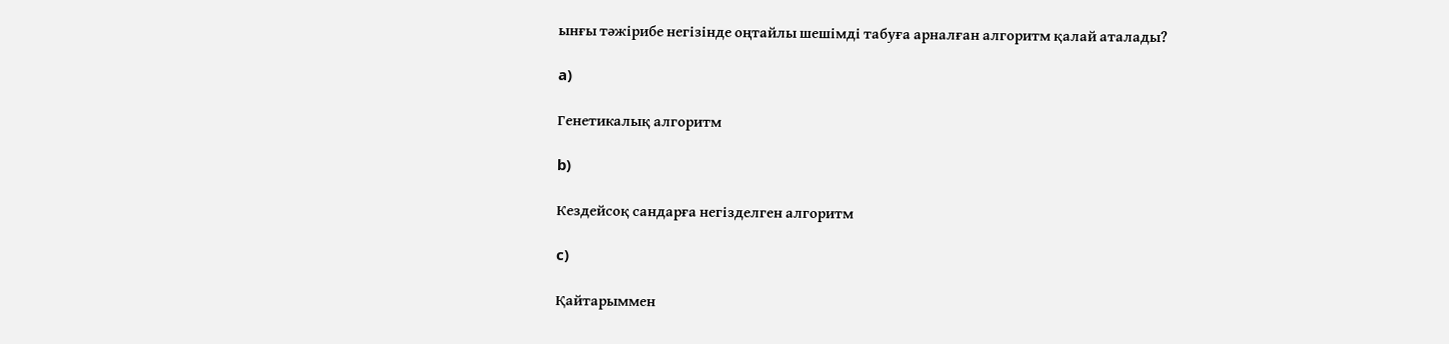ынғы тәжірибе негізінде оңтайлы шешімді табуға арналған алгоритм қалай аталады?

a)

Генетикалық алгоритм

b)

Кездейсоқ сандарға негізделген алгоритм

c)

Қайтарыммен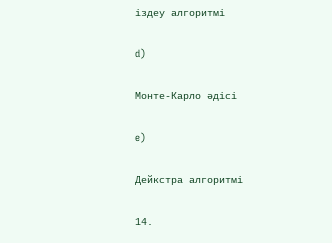іздеу алгоритмі

d)

Монте-Карло әдісі

e)

Дейкстра алгоритмі

14.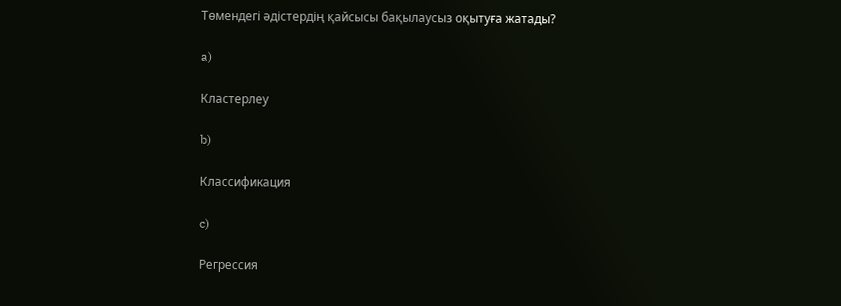Төмендегі әдістердің қайсысы бақылаусыз оқытуға жатады?

a)

Кластерлеу

b)

Классификация

c)

Регрессия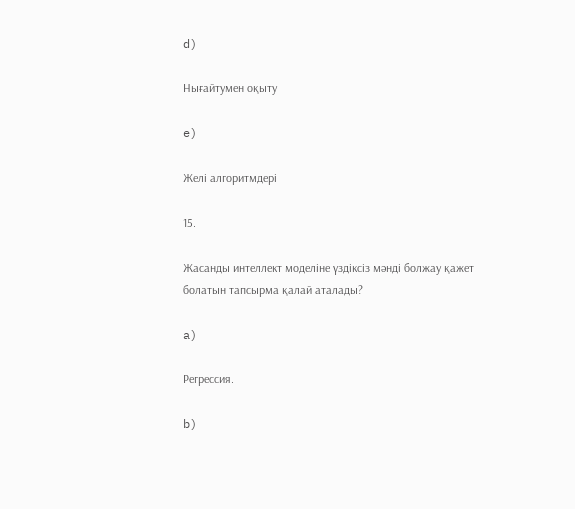d)

Нығайтумен оқыту

e)

Желі алгоритмдері

15.

Жасанды интеллект моделіне үздіксіз мәнді болжау қажет болатын тапсырма қалай аталады?

a)

Регрессия.

b)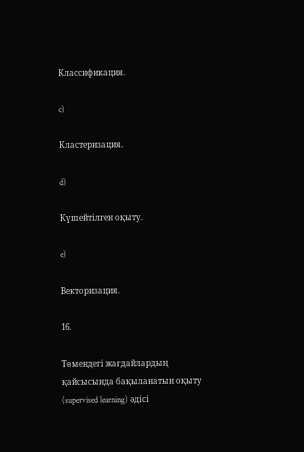Классификация.

c)

Кластеризация.

d)

Күшейтілген оқыту.

e)

Векторизация.

16.

Төмендегі жағдайлардың қайсысында бақыланатын оқыту (supervised learning) әдісі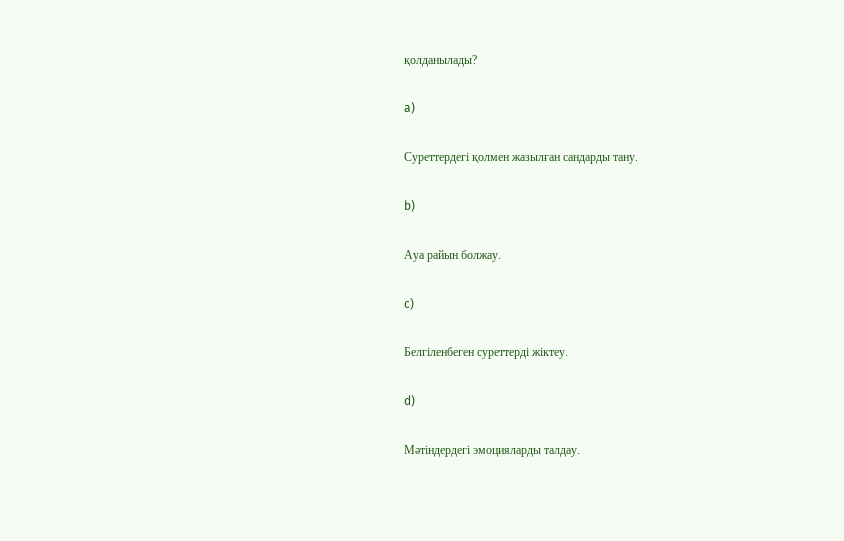қолданылады?

a)

Суреттердегі қолмен жазылған сандарды тану.

b)

Ауа райын болжау.

c)

Белгіленбеген суреттерді жіктеу.

d)

Мәтіндердегі эмоцияларды талдау.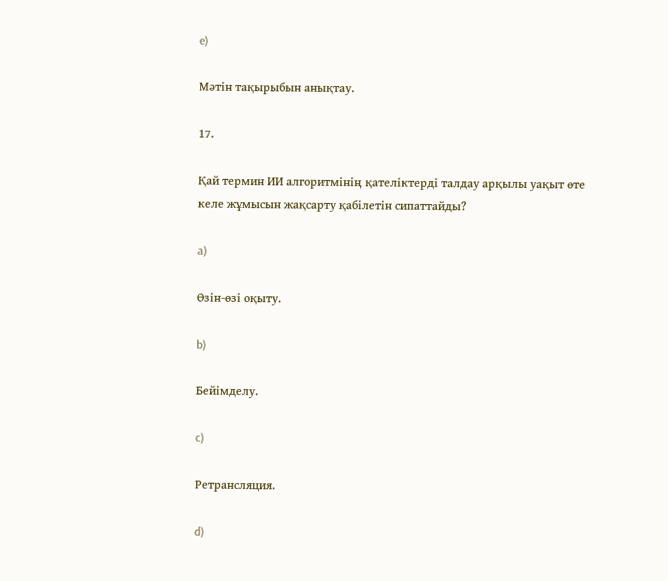e)

Мәтін тақырыбын анықтау.

17.

Қай термин ИИ алгоритмінің қателіктерді талдау арқылы уақыт өте келе жұмысын жақсарту қабілетін сипаттайды?

a)

Өзін-өзі оқыту.

b)

Бейімделу.

c)

Ретрансляция.

d)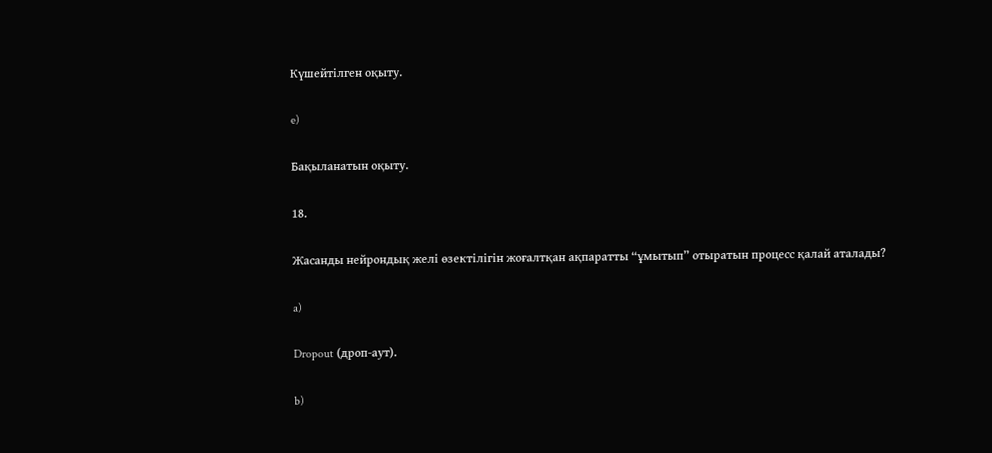Күшейтілген оқыту.

e)

Бақыланатын оқыту.

18.

Жасанды нейрондық желі өзектілігін жоғалтқан ақпаратты “ұмытып” отыратын процесс қалай аталады?

a)

Dropout (дроп-аут).

b)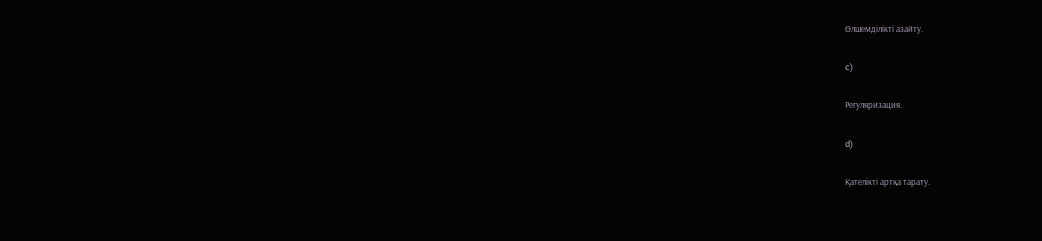Өлшемділікті азайту.

c)

Регуляризация.

d)

Қателікті артқа тарату.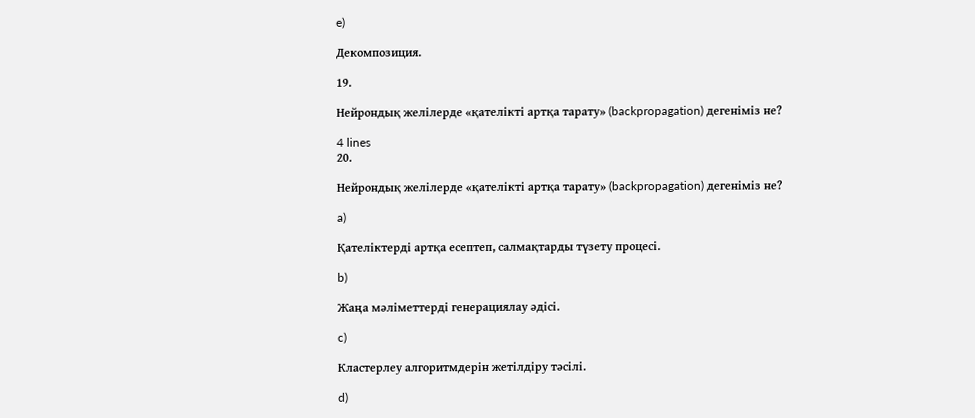e)

Декомпозиция.

19.

Нейрондық желілерде «қателікті артқа тарату» (backpropagation) дегеніміз не?

4 lines
20.

Нейрондық желілерде «қателікті артқа тарату» (backpropagation) дегеніміз не?

a)

Қателіктерді артқа есептеп, салмақтарды түзету процесі.

b)

Жаңа мәліметтерді генерациялау әдісі.

c)

Кластерлеу алгоритмдерін жетілдіру тәсілі.

d)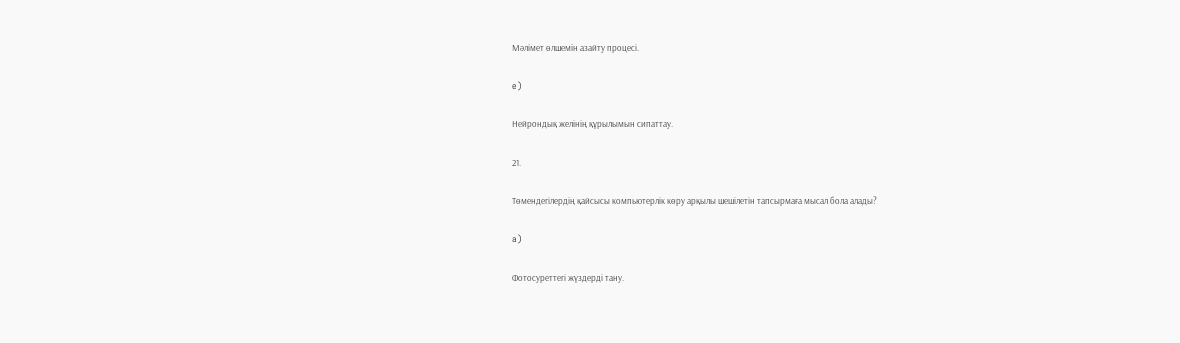Мәлімет өлшемін азайту процесі.

e)

Нейрондық желінің құрылымын сипаттау.

21.

Төмендегілердің қайсысы компьютерлік көру арқылы шешілетін тапсырмаға мысал бола алады?

a)

Фотосуреттегі жүздерді тану.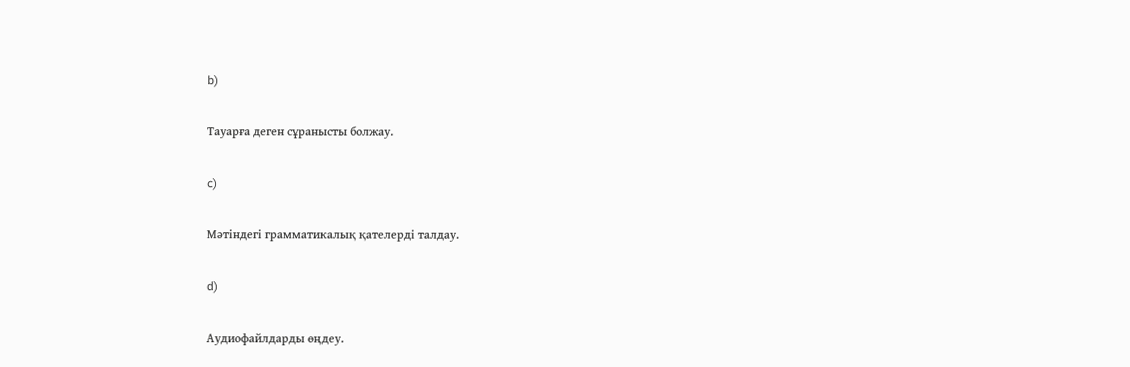b)

Тауарға деген сұранысты болжау.

c)

Мәтіндегі грамматикалық қателерді талдау.

d)

Аудиофайлдарды өңдеу.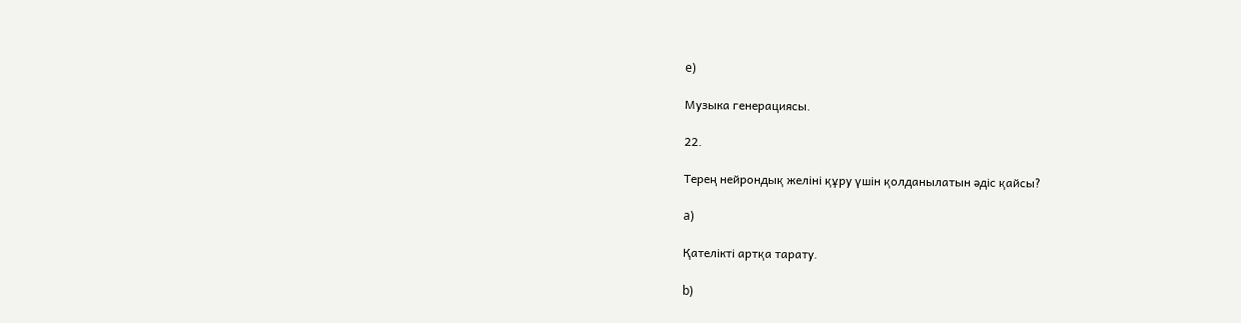e)

Музыка генерациясы.

22.

Терең нейрондық желіні құру үшін қолданылатын әдіс қайсы?

a)

Қателікті артқа тарату.

b)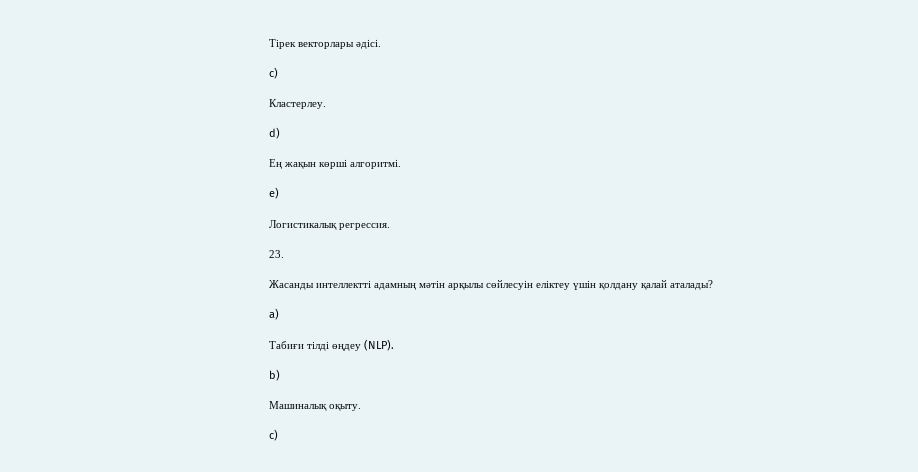Тірек векторлары әдісі.

c)

Кластерлеу.

d)

Ең жақын көрші алгоритмі.

e)

Логистикалық регрессия.

23.

Жасанды интеллектті адамның мәтін арқылы сөйлесуін еліктеу үшін қолдану қалай аталады?

a)

Табиғи тілді өңдеу (NLP).

b)

Машиналық оқыту.

c)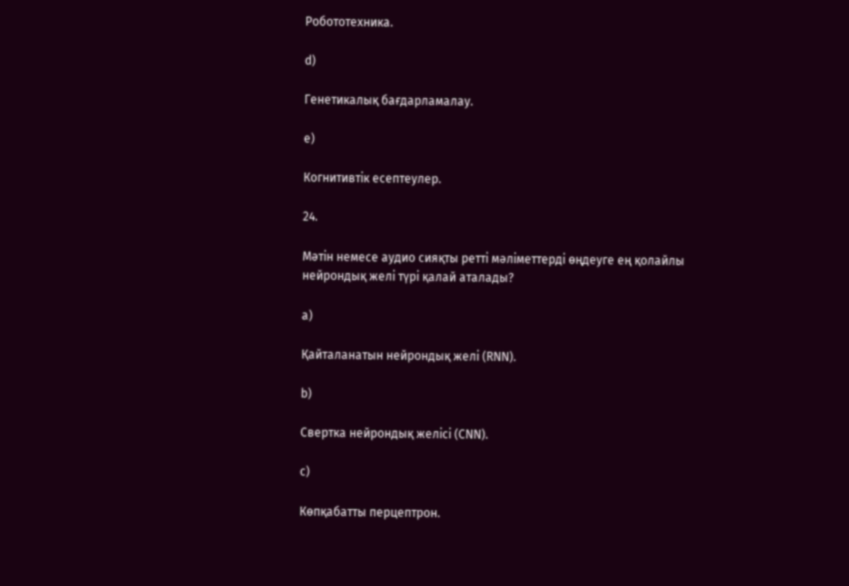Робототехника.

d)

Генетикалық бағдарламалау.

e)

Когнитивтік есептеулер.

24.

Мәтін немесе аудио сияқты ретті мәліметтерді өңдеуге ең қолайлы нейрондық желі түрі қалай аталады?

a)

Қайталанатын нейрондық желі (RNN).

b)

Свертка нейрондық желісі (CNN).

c)

Көпқабатты перцептрон.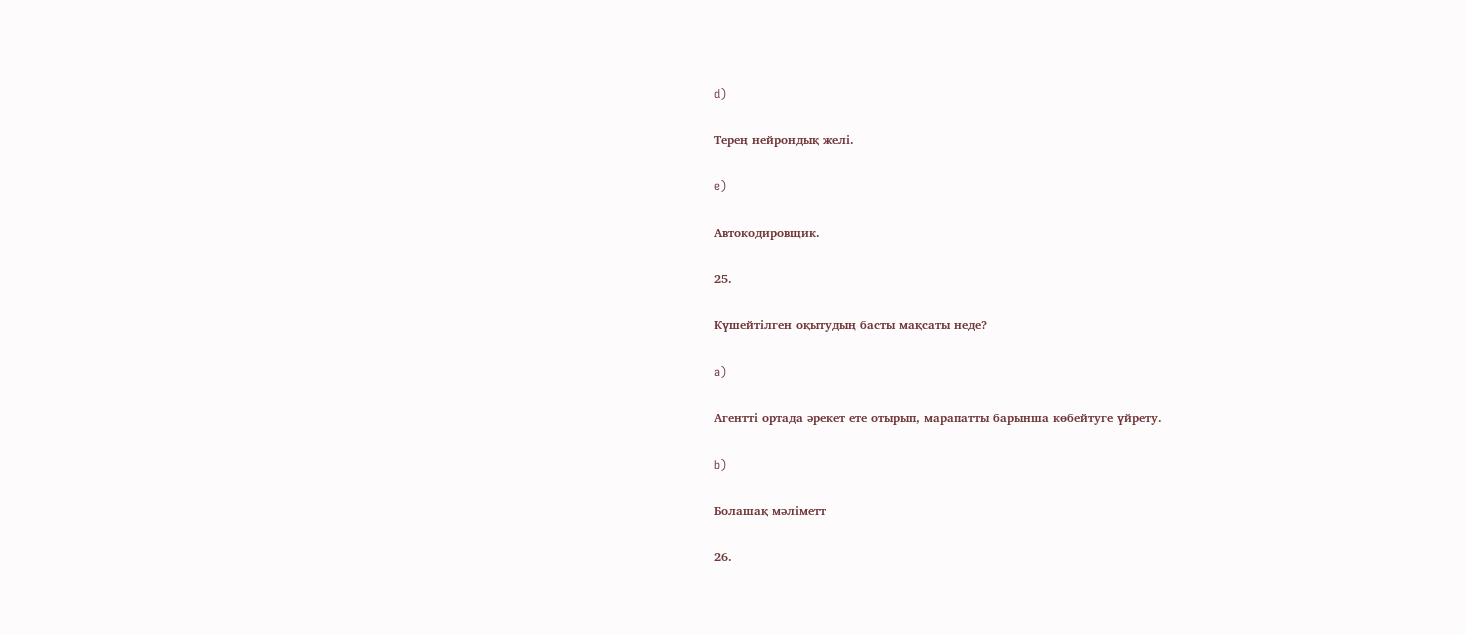d)

Терең нейрондық желі.

e)

Автокодировщик.

25.

Күшейтілген оқытудың басты мақсаты неде?

a)

Агентті ортада әрекет ете отырып, марапатты барынша көбейтуге үйрету.

b)

Болашақ мәліметт

26.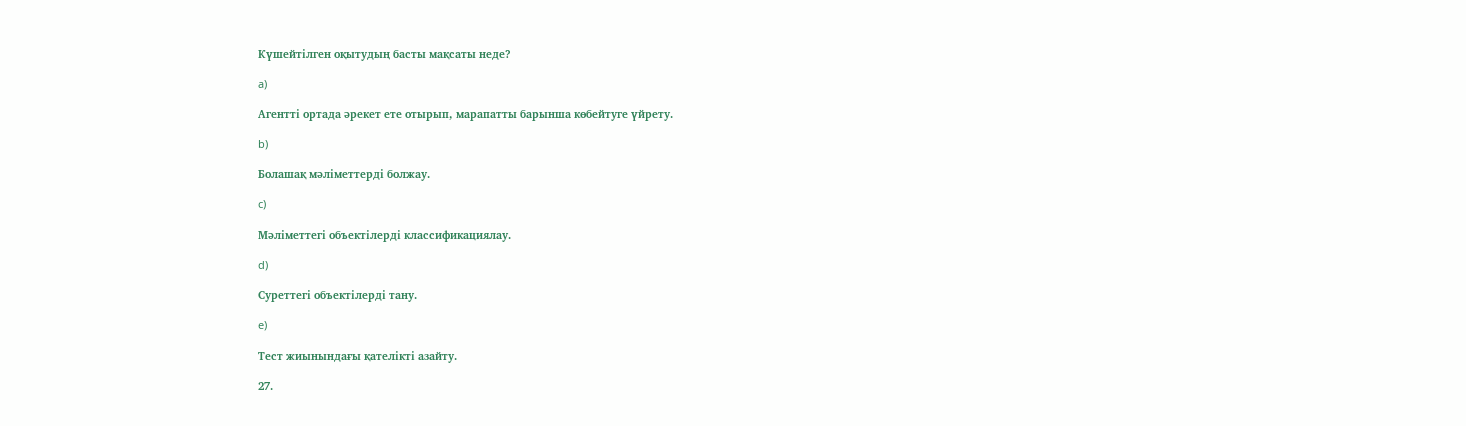Күшейтілген оқытудың басты мақсаты неде?

a)

Агентті ортада әрекет ете отырып, марапатты барынша көбейтуге үйрету.

b)

Болашақ мәліметтерді болжау.

c)

Мәліметтегі объектілерді классификациялау.

d)

Суреттегі объектілерді тану.

e)

Тест жиынындағы қателікті азайту.

27.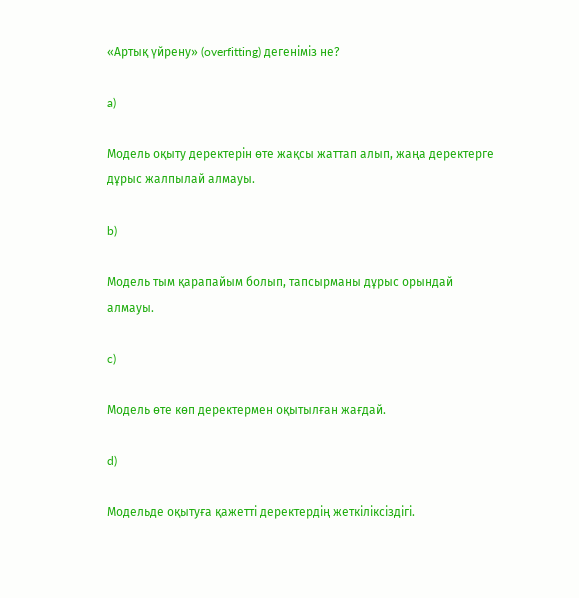«Артық үйрену» (overfitting) дегеніміз не?

a)

Модель оқыту деректерін өте жақсы жаттап алып, жаңа деректерге дұрыс жалпылай алмауы.

b)

Модель тым қарапайым болып, тапсырманы дұрыс орындай алмауы.

c)

Модель өте көп деректермен оқытылған жағдай.

d)

Модельде оқытуға қажетті деректердің жеткіліксіздігі.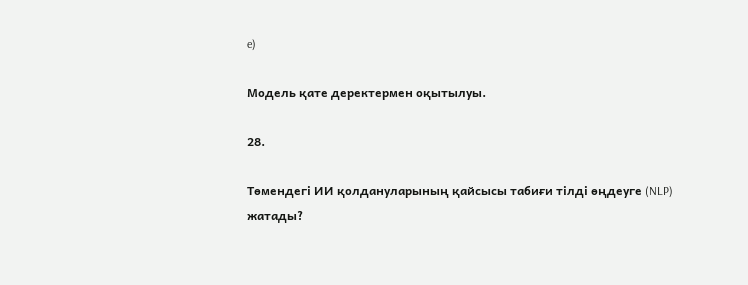e)

Модель қате деректермен оқытылуы.

28.

Төмендегі ИИ қолдануларының қайсысы табиғи тілді өңдеуге (NLP) жатады?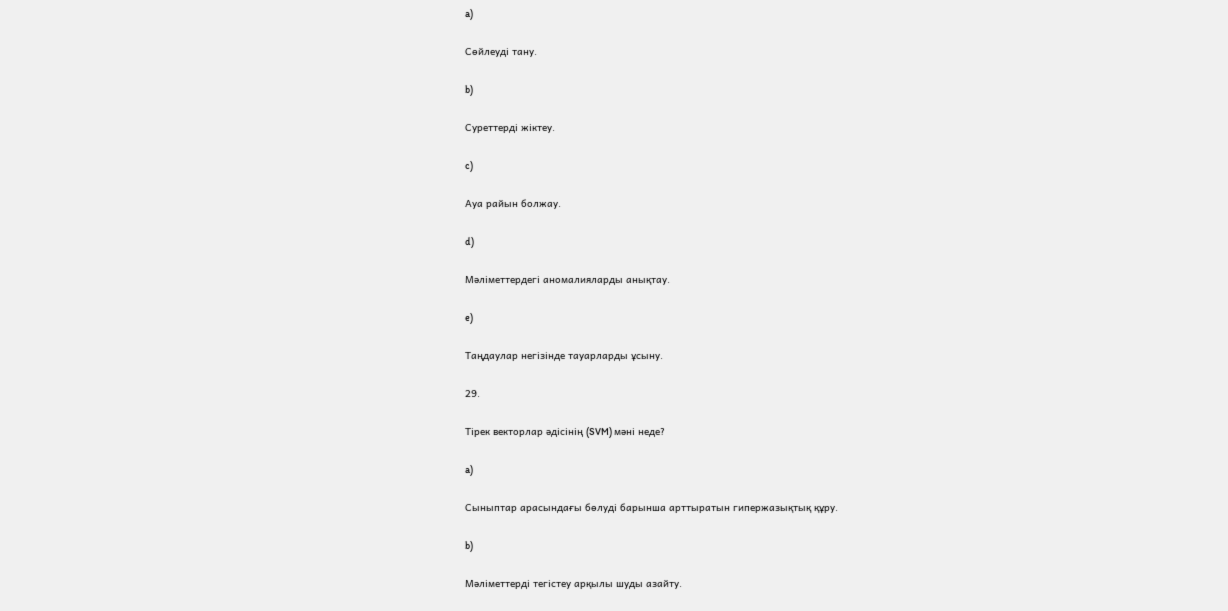a)

Сөйлеуді тану.

b)

Суреттерді жіктеу.

c)

Ауа райын болжау.

d)

Мәліметтердегі аномалияларды анықтау.

e)

Таңдаулар негізінде тауарларды ұсыну.

29.

Тірек векторлар әдісінің (SVM) мәні неде?

a)

Сыныптар арасындағы бөлуді барынша арттыратын гипержазықтық құру.

b)

Мәліметтерді тегістеу арқылы шуды азайту.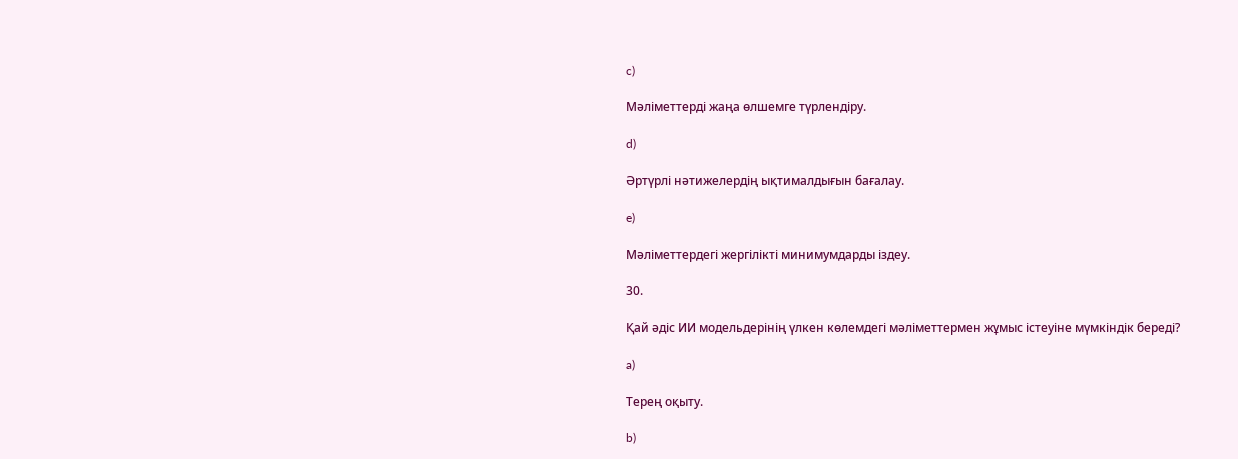c)

Мәліметтерді жаңа өлшемге түрлендіру.

d)

Әртүрлі нәтижелердің ықтималдығын бағалау.

e)

Мәліметтердегі жергілікті минимумдарды іздеу.

30.

Қай әдіс ИИ модельдерінің үлкен көлемдегі мәліметтермен жұмыс істеуіне мүмкіндік береді?

a)

Терең оқыту.

b)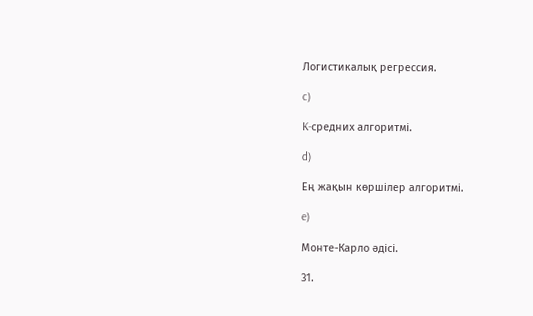Логистикалық регрессия.

c)

K-средних алгоритмі.

d)

Ең жақын көршілер алгоритмі.

e)

Монте-Карло әдісі.

31.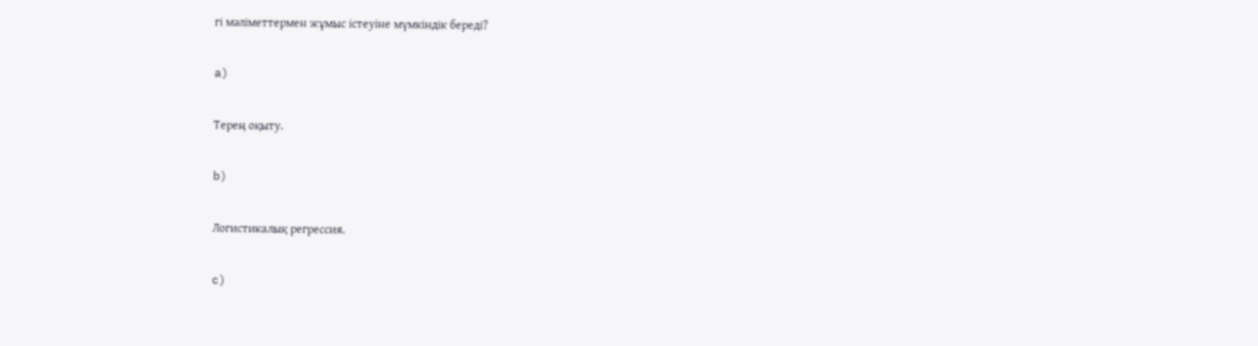гі мәліметтермен жұмыс істеуіне мүмкіндік береді?

a)

Терең оқыту.

b)

Логистикалық регрессия.

c)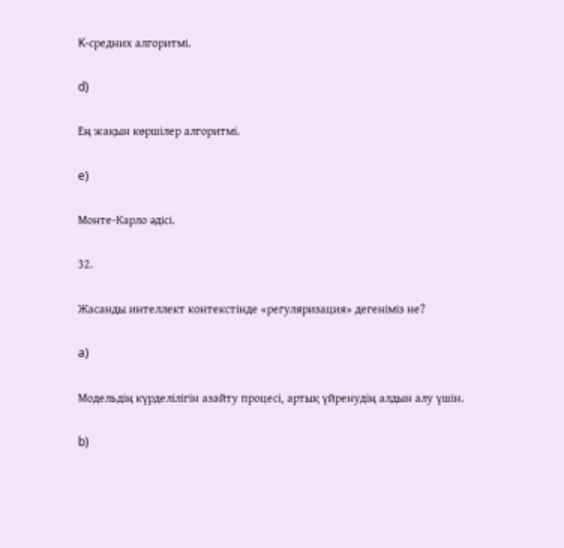K-средних алгоритмі.

d)

Ең жақын көршілер алгоритмі.

e)

Монте-Карло әдісі.

32.

Жасанды интеллект контекстінде «регуляризация» дегеніміз не?

a)

Модельдің күрделілігін азайту процесі, артық үйренудің алдын алу үшін.

b)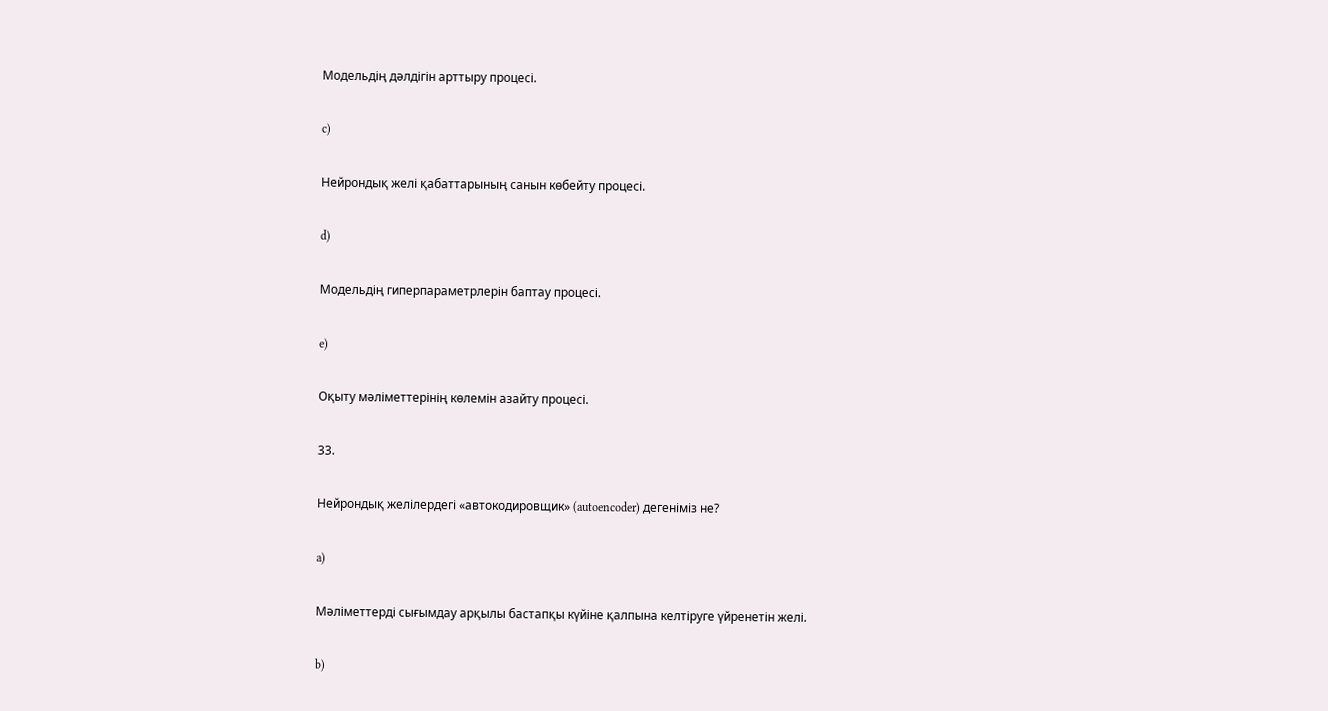Модельдің дәлдігін арттыру процесі.

c)

Нейрондық желі қабаттарының санын көбейту процесі.

d)

Модельдің гиперпараметрлерін баптау процесі.

e)

Оқыту мәліметтерінің көлемін азайту процесі.

33.

Нейрондық желілердегі «автокодировщик» (autoencoder) дегеніміз не?

a)

Мәліметтерді сығымдау арқылы бастапқы күйіне қалпына келтіруге үйренетін желі.

b)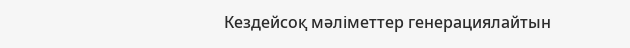Кездейсоқ мәліметтер генерациялайтын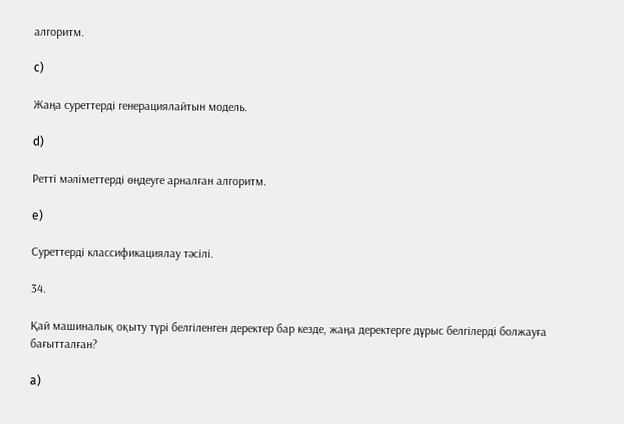алгоритм.

c)

Жаңа суреттерді генерациялайтын модель.

d)

Ретті мәліметтерді өңдеуге арналған алгоритм.

e)

Суреттерді классификациялау тәсілі.

34.

Қай машиналық оқыту түрі белгіленген деректер бар кезде, жаңа деректерге дұрыс белгілерді болжауға бағытталған?

a)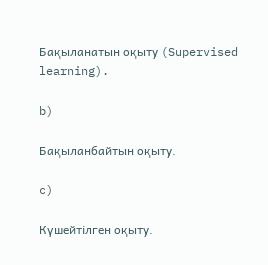Бақыланатын оқыту (Supervised learning).

b)

Бақыланбайтын оқыту.

c)

Күшейтілген оқыту.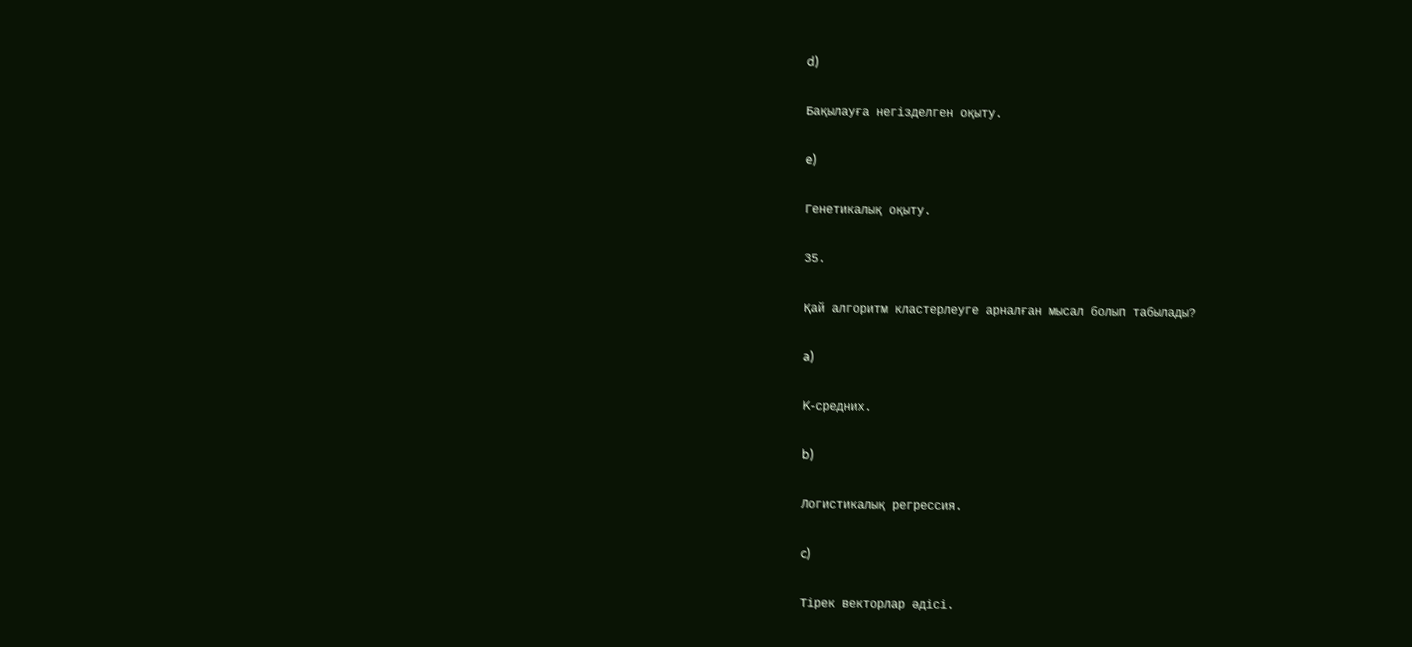d)

Бақылауға негізделген оқыту.

e)

Генетикалық оқыту.

35.

Қай алгоритм кластерлеуге арналған мысал болып табылады?

a)

K-средних.

b)

Логистикалық регрессия.

c)

Тірек векторлар әдісі.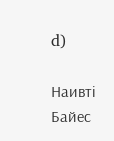d)

Наивті Байес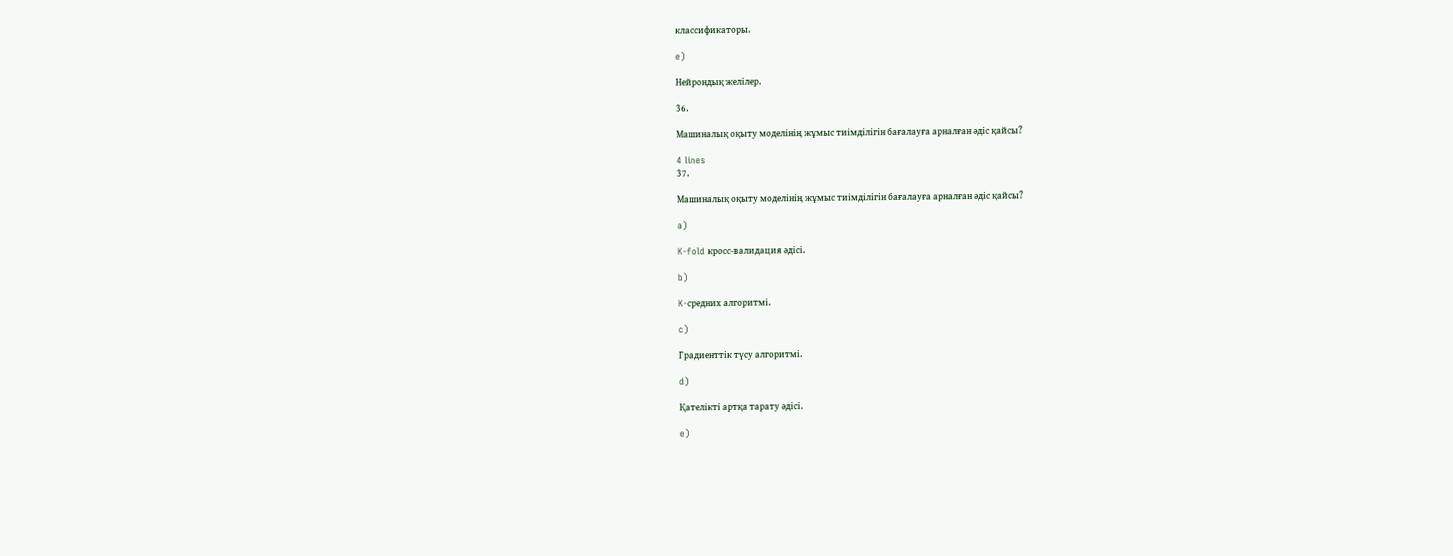классификаторы.

e)

Нейрондық желілер.

36.

Машиналық оқыту моделінің жұмыс тиімділігін бағалауға арналған әдіс қайсы?

4 lines
37.

Машиналық оқыту моделінің жұмыс тиімділігін бағалауға арналған әдіс қайсы?

a)

K-fold кросс-валидация әдісі.

b)

K-средних алгоритмі.

c)

Градиенттік түсу алгоритмі.

d)

Қателікті артқа тарату әдісі.

e)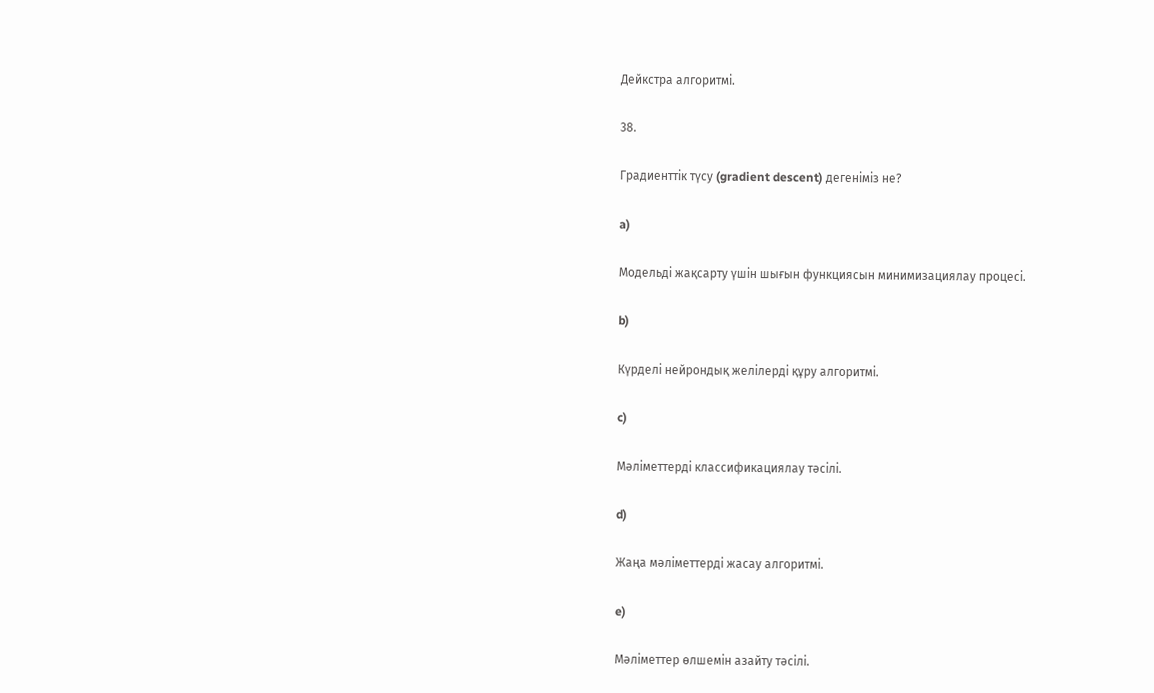Дейкстра алгоритмі.

38.

Градиенттік түсу (gradient descent) дегеніміз не?

a)

Модельді жақсарту үшін шығын функциясын минимизациялау процесі.

b)

Күрделі нейрондық желілерді құру алгоритмі.

c)

Мәліметтерді классификациялау тәсілі.

d)

Жаңа мәліметтерді жасау алгоритмі.

e)

Мәліметтер өлшемін азайту тәсілі.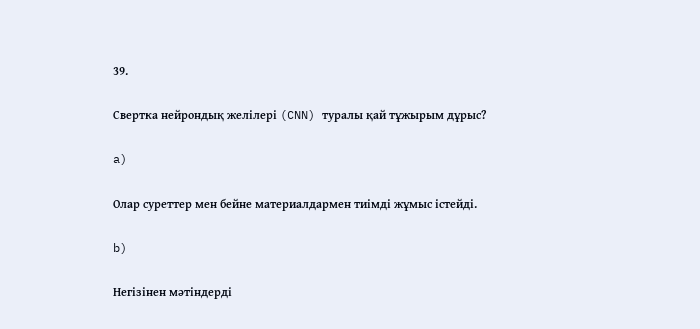39.

Свертка нейрондық желілері (CNN) туралы қай тұжырым дұрыс?

a)

Олар суреттер мен бейне материалдармен тиімді жұмыс істейді.

b)

Негізінен мәтіндерді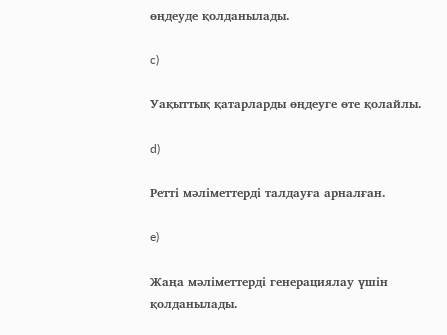өңдеуде қолданылады.

c)

Уақыттық қатарларды өңдеуге өте қолайлы.

d)

Ретті мәліметтерді талдауға арналған.

e)

Жаңа мәліметтерді генерациялау үшін қолданылады.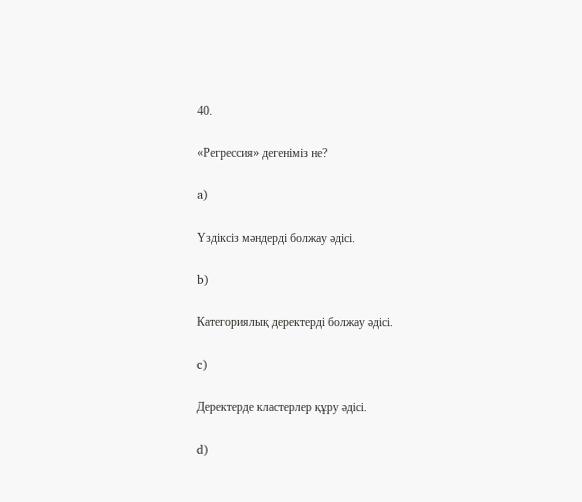40.

«Регрессия» дегеніміз не?

a)

Үздіксіз мәндерді болжау әдісі.

b)

Категориялық деректерді болжау әдісі.

c)

Деректерде кластерлер құру әдісі.

d)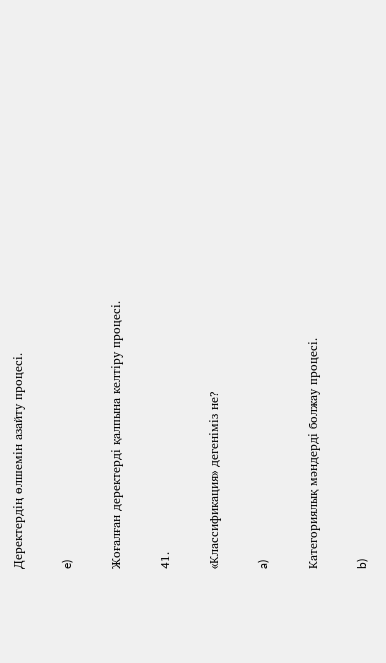Деректердің өлшемін азайту процесі.

e)

Жоғалған деректерді қалпына келтіру процесі.

41.

«Классификация» дегеніміз не?

a)

Категориялық мәндерді болжау процесі.

b)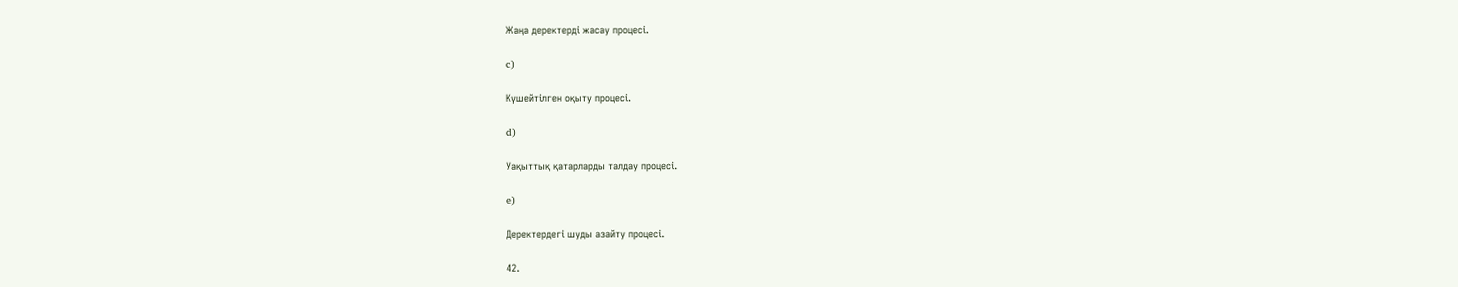Жаңа деректерді жасау процесі.

c)

Күшейтілген оқыту процесі.

d)

Уақыттық қатарларды талдау процесі.

e)

Деректердегі шуды азайту процесі.

42.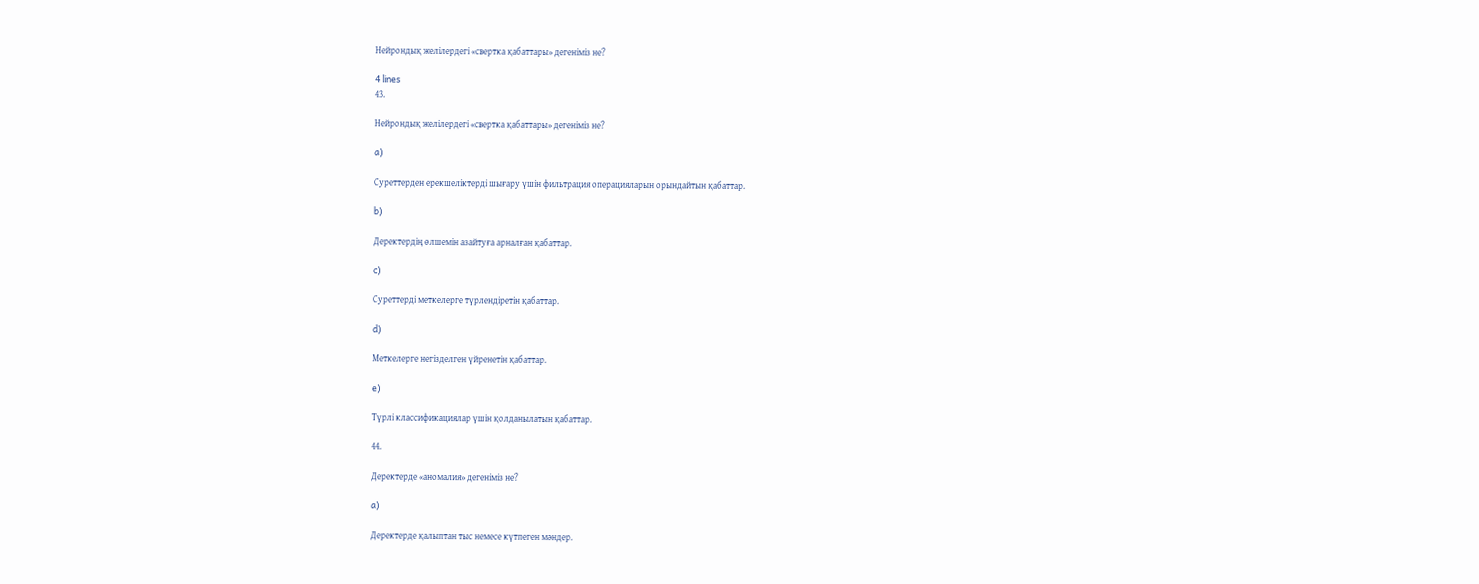Нейрондық желілердегі «свертка қабаттары» дегеніміз не?

4 lines
43.

Нейрондық желілердегі «свертка қабаттары» дегеніміз не?

a)

Суреттерден ерекшеліктерді шығару үшін фильтрация операцияларын орындайтын қабаттар.

b)

Деректердің өлшемін азайтуға арналған қабаттар.

c)

Суреттерді меткелерге түрлендіретін қабаттар.

d)

Меткелерге негізделген үйренетін қабаттар.

e)

Түрлі классификациялар үшін қолданылатын қабаттар.

44.

Деректерде «аномалия» дегеніміз не?

a)

Деректерде қалыптан тыс немесе күтпеген мәндер.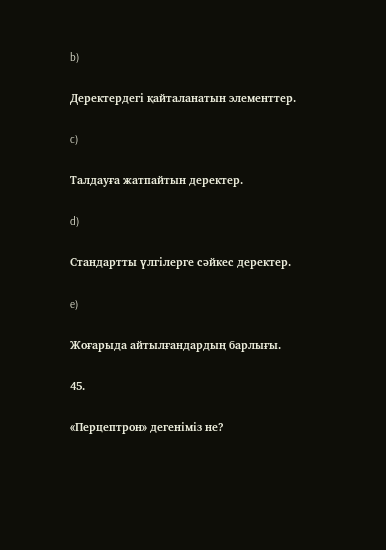b)

Деректердегі қайталанатын элементтер.

c)

Талдауға жатпайтын деректер.

d)

Стандартты үлгілерге сәйкес деректер.

e)

Жоғарыда айтылғандардың барлығы.

45.

«Перцептрон» дегеніміз не?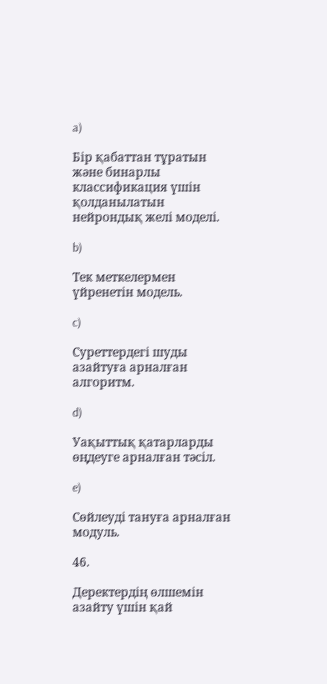a)

Бір қабаттан тұратын және бинарлы классификация үшін қолданылатын нейрондық желі моделі.

b)

Тек меткелермен үйренетін модель.

c)

Суреттердегі шуды азайтуға арналған алгоритм.

d)

Уақыттық қатарларды өңдеуге арналған тәсіл.

e)

Сөйлеуді тануға арналған модуль.

46.

Деректердің өлшемін азайту үшін қай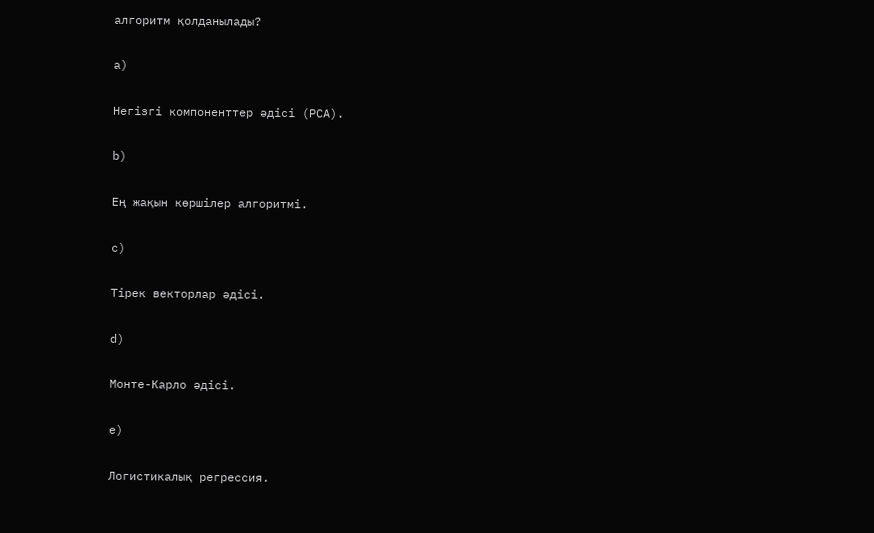алгоритм қолданылады?

a)

Негізгі компоненттер әдісі (PCA).

b)

Ең жақын көршілер алгоритмі.

c)

Тірек векторлар әдісі.

d)

Монте-Карло әдісі.

e)

Логистикалық регрессия.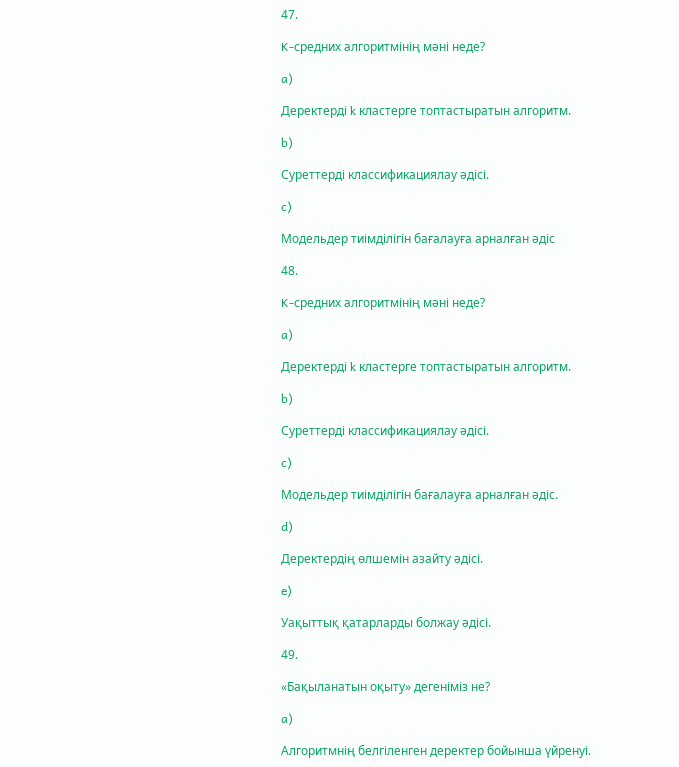47.

K-средних алгоритмінің мәні неде?

a)

Деректерді k кластерге топтастыратын алгоритм.

b)

Суреттерді классификациялау әдісі.

c)

Модельдер тиімділігін бағалауға арналған әдіс

48.

K-средних алгоритмінің мәні неде?

a)

Деректерді k кластерге топтастыратын алгоритм.

b)

Суреттерді классификациялау әдісі.

c)

Модельдер тиімділігін бағалауға арналған әдіс.

d)

Деректердің өлшемін азайту әдісі.

e)

Уақыттық қатарларды болжау әдісі.

49.

«Бақыланатын оқыту» дегеніміз не?

a)

Алгоритмнің белгіленген деректер бойынша үйренуі.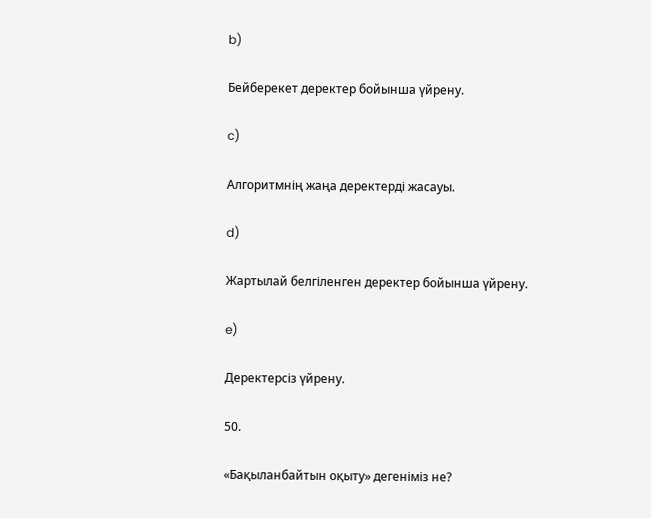b)

Бейберекет деректер бойынша үйрену.

c)

Алгоритмнің жаңа деректерді жасауы.

d)

Жартылай белгіленген деректер бойынша үйрену.

e)

Деректерсіз үйрену.

50.

«Бақыланбайтын оқыту» дегеніміз не?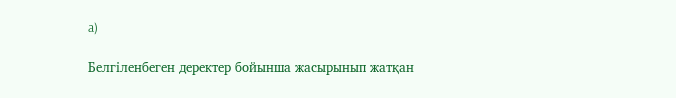a)

Белгіленбеген деректер бойынша жасырынып жатқан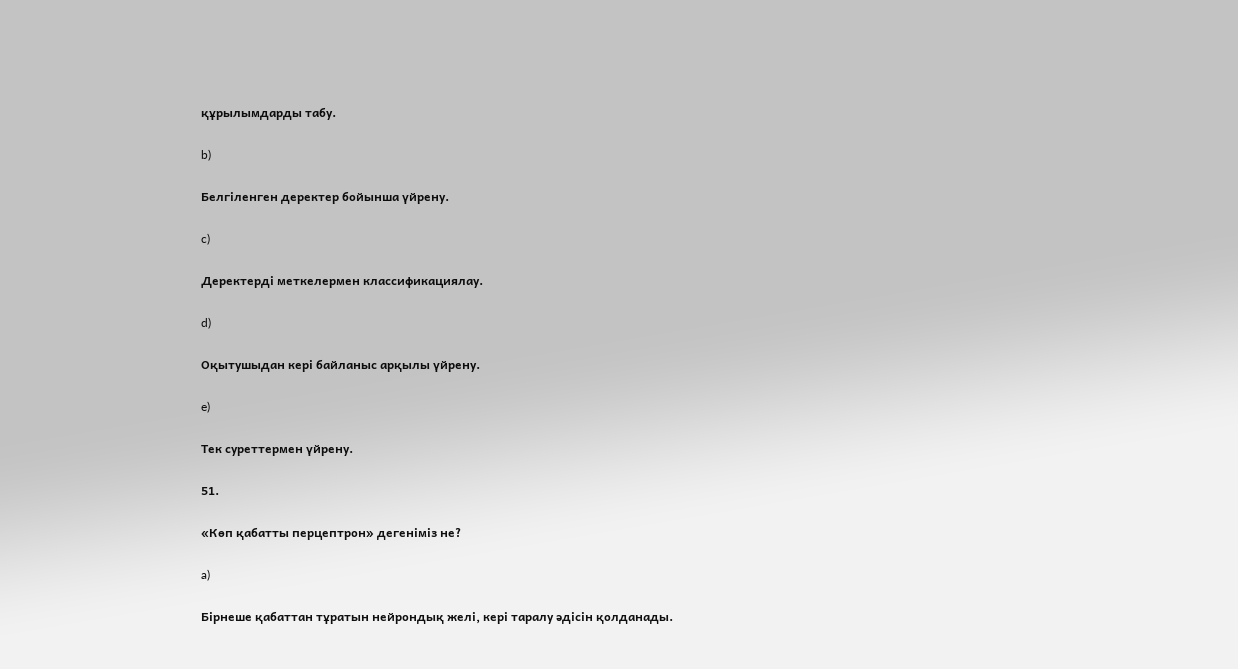құрылымдарды табу.

b)

Белгіленген деректер бойынша үйрену.

c)

Деректерді меткелермен классификациялау.

d)

Оқытушыдан кері байланыс арқылы үйрену.

e)

Тек суреттермен үйрену.

51.

«Көп қабатты перцептрон» дегеніміз не?

a)

Бірнеше қабаттан тұратын нейрондық желі, кері таралу әдісін қолданады.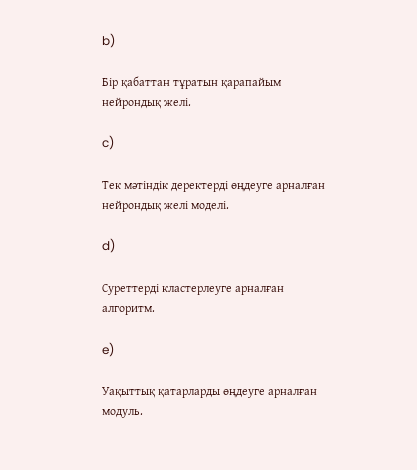b)

Бір қабаттан тұратын қарапайым нейрондық желі.

c)

Тек мәтіндік деректерді өңдеуге арналған нейрондық желі моделі.

d)

Суреттерді кластерлеуге арналған алгоритм.

e)

Уақыттық қатарларды өңдеуге арналған модуль.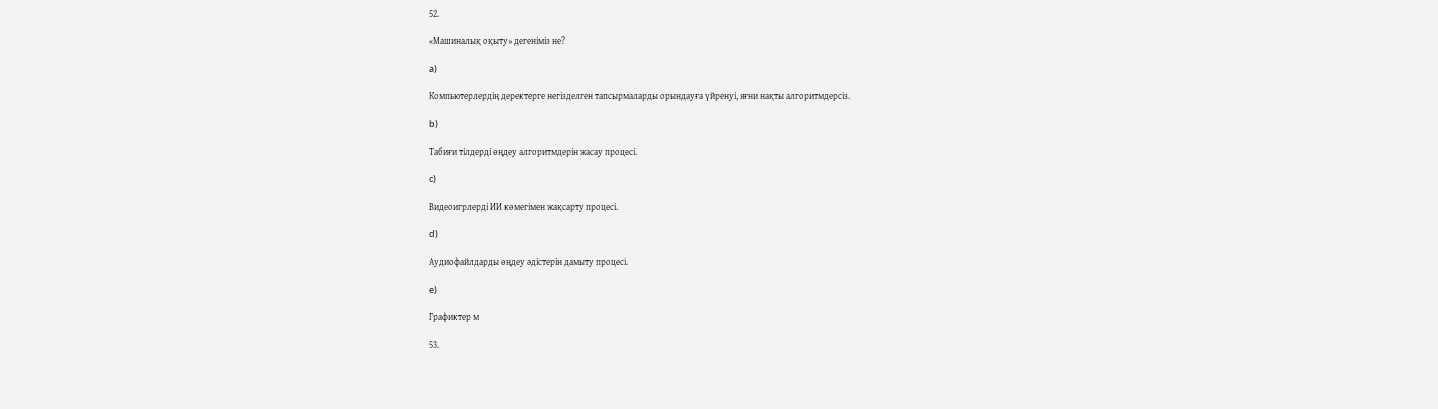52.

«Машиналық оқыту» дегеніміз не?

a)

Компьютерлердің деректерге негізделген тапсырмаларды орындауға үйренуі, яғни нақты алгоритмдерсіз.

b)

Табиғи тілдерді өңдеу алгоритмдерін жасау процесі.

c)

Видеоигрлерді ИИ көмегімен жақсарту процесі.

d)

Аудиофайлдарды өңдеу әдістерін дамыту процесі.

e)

Графиктер м

53.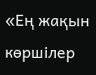«Ең жақын көршілер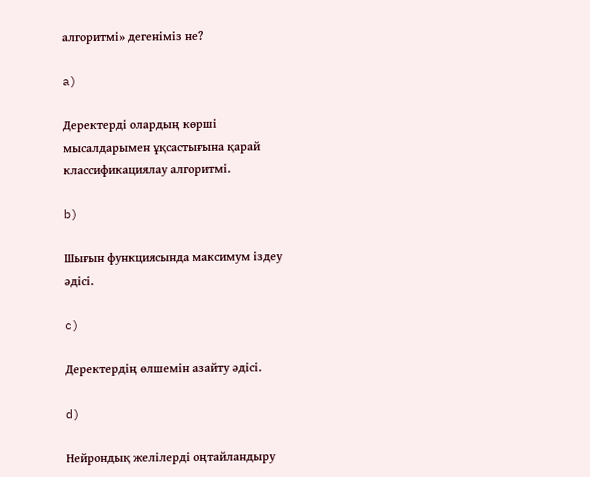алгоритмі» дегеніміз не?

a)

Деректерді олардың көрші мысалдарымен ұқсастығына қарай классификациялау алгоритмі.

b)

Шығын функциясында максимум іздеу әдісі.

c)

Деректердің өлшемін азайту әдісі.

d)

Нейрондық желілерді оңтайландыру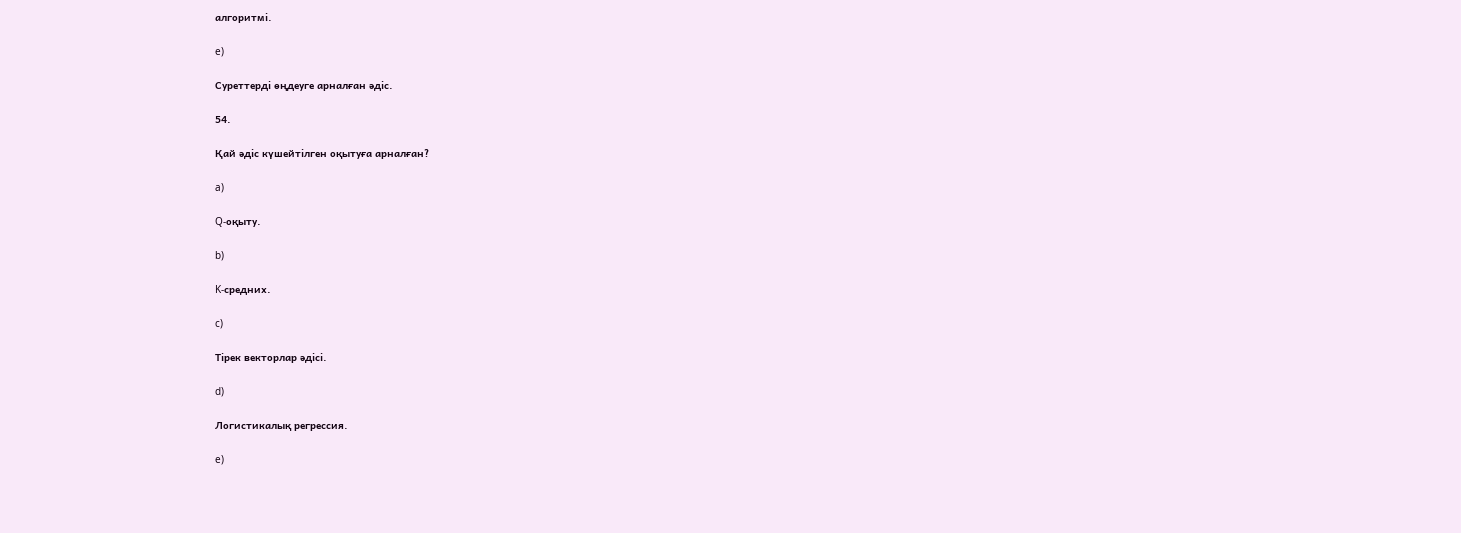алгоритмі.

e)

Суреттерді өңдеуге арналған әдіс.

54.

Қай әдіс күшейтілген оқытуға арналған?

a)

Q-оқыту.

b)

K-средних.

c)

Тірек векторлар әдісі.

d)

Логистикалық регрессия.

e)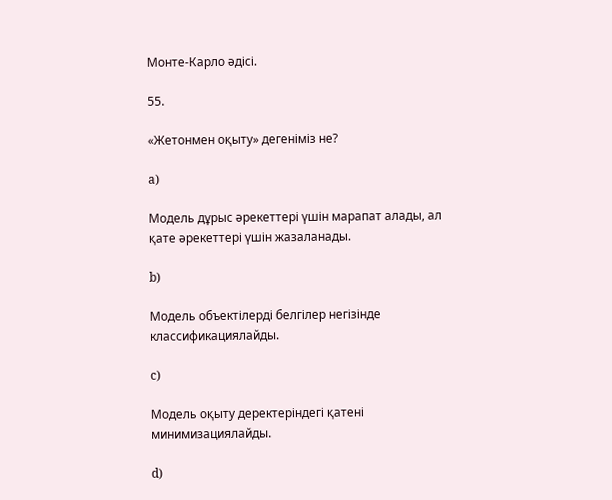Монте-Карло әдісі.

55.

«Жетонмен оқыту» дегеніміз не?

a)

Модель дұрыс әрекеттері үшін марапат алады, ал қате әрекеттері үшін жазаланады.

b)

Модель объектілерді белгілер негізінде классификациялайды.

c)

Модель оқыту деректеріндегі қатені минимизациялайды.

d)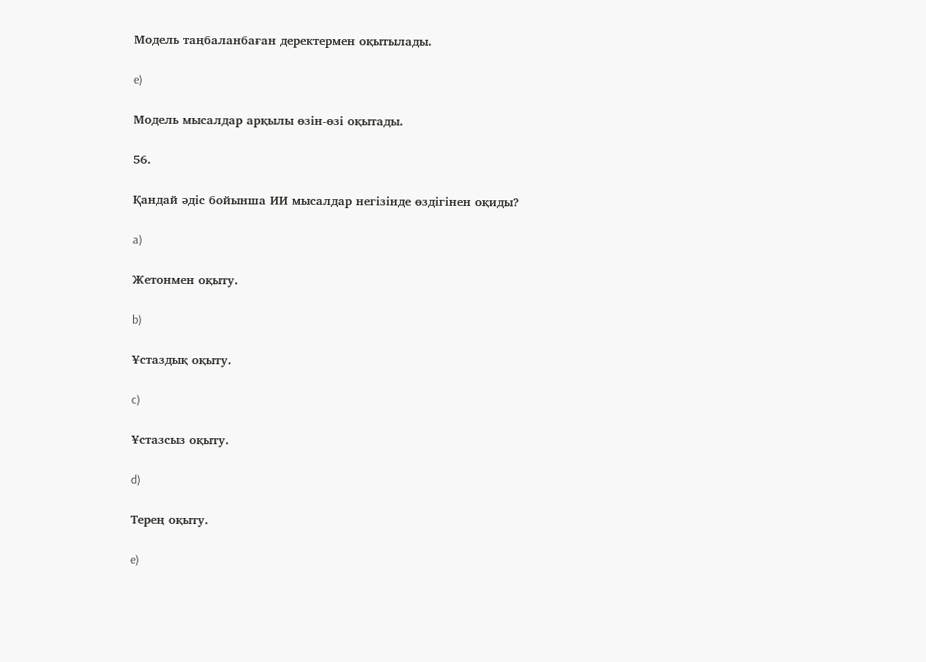Модель таңбаланбаған деректермен оқытылады.

e)

Модель мысалдар арқылы өзін-өзі оқытады.

56.

Қандай әдіс бойынша ИИ мысалдар негізінде өздігінен оқиды?

a)

Жетонмен оқыту.

b)

Ұстаздық оқыту.

c)

Ұстазсыз оқыту.

d)

Терең оқыту.

e)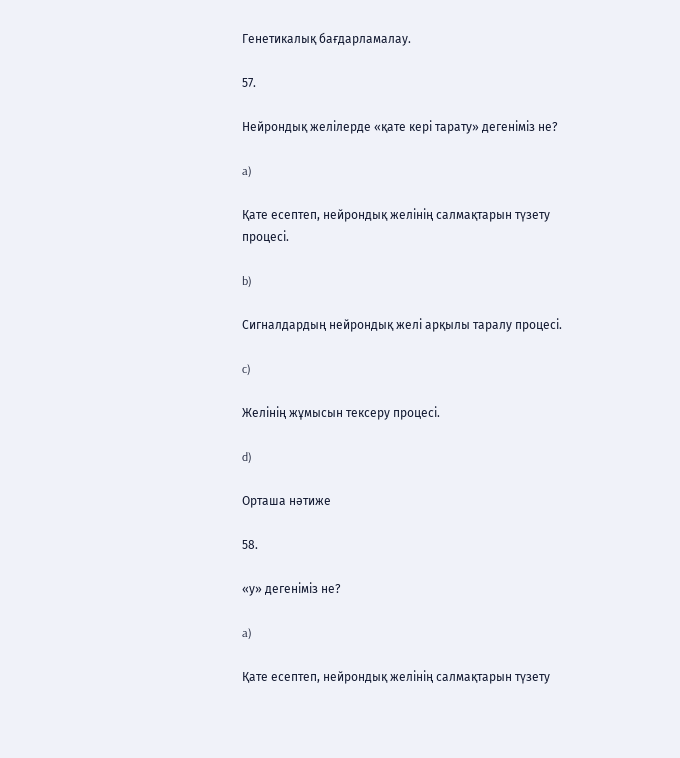Генетикалық бағдарламалау.

57.

Нейрондық желілерде «қате кері тарату» дегеніміз не?

a)

Қате есептеп, нейрондық желінің салмақтарын түзету процесі.

b)

Сигналдардың нейрондық желі арқылы таралу процесі.

c)

Желінің жұмысын тексеру процесі.

d)

Орташа нәтиже

58.

«у» дегеніміз не?

a)

Қате есептеп, нейрондық желінің салмақтарын түзету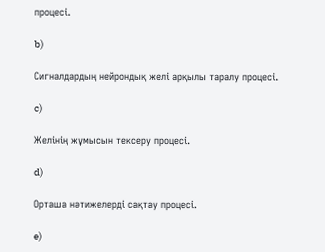процесі.

b)

Сигналдардың нейрондық желі арқылы таралу процесі.

c)

Желінің жұмысын тексеру процесі.

d)

Орташа нәтижелерді сақтау процесі.

e)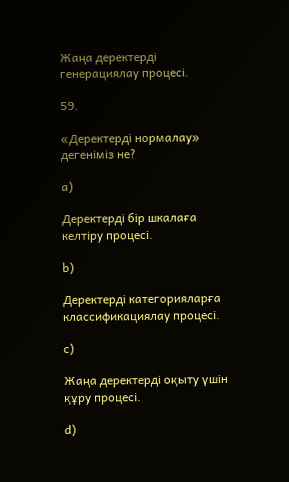Жаңа деректерді генерациялау процесі.

59.

«Деректерді нормалау» дегеніміз не?

a)

Деректерді бір шкалаға келтіру процесі.

b)

Деректерді категорияларға классификациялау процесі.

c)

Жаңа деректерді оқыту үшін құру процесі.

d)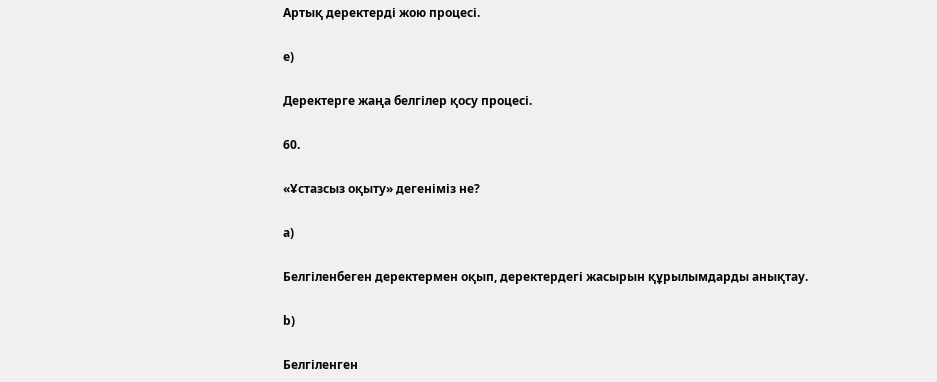Артық деректерді жою процесі.

e)

Деректерге жаңа белгілер қосу процесі.

60.

«Ұстазсыз оқыту» дегеніміз не?

a)

Белгіленбеген деректермен оқып, деректердегі жасырын құрылымдарды анықтау.

b)

Белгіленген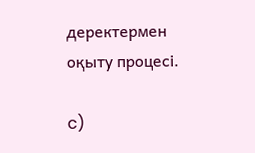деректермен оқыту процесі.

c)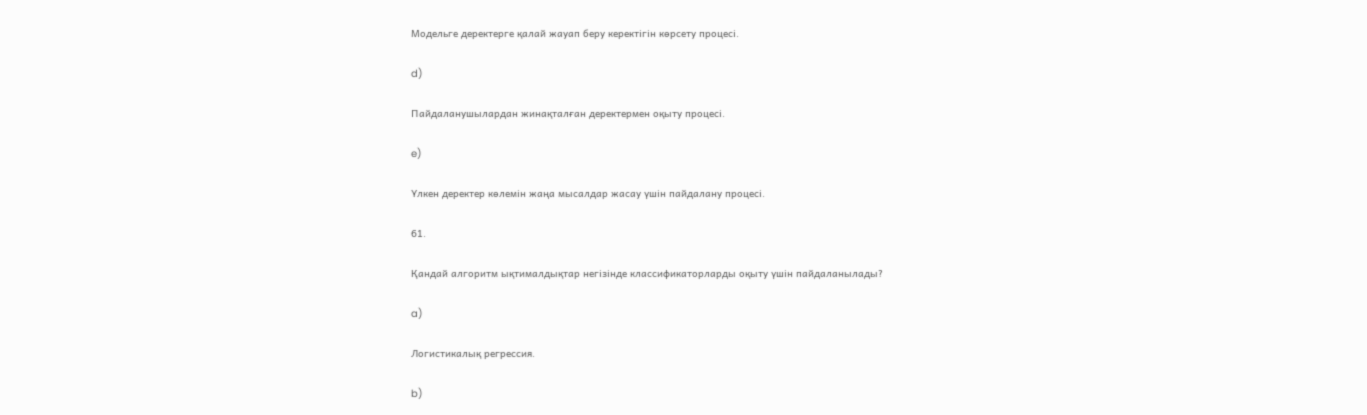Модельге деректерге қалай жауап беру керектігін көрсету процесі.

d)

Пайдаланушылардан жинақталған деректермен оқыту процесі.

e)

Үлкен деректер көлемін жаңа мысалдар жасау үшін пайдалану процесі.

61.

Қандай алгоритм ықтималдықтар негізінде классификаторларды оқыту үшін пайдаланылады?

a)

Логистикалық регрессия.

b)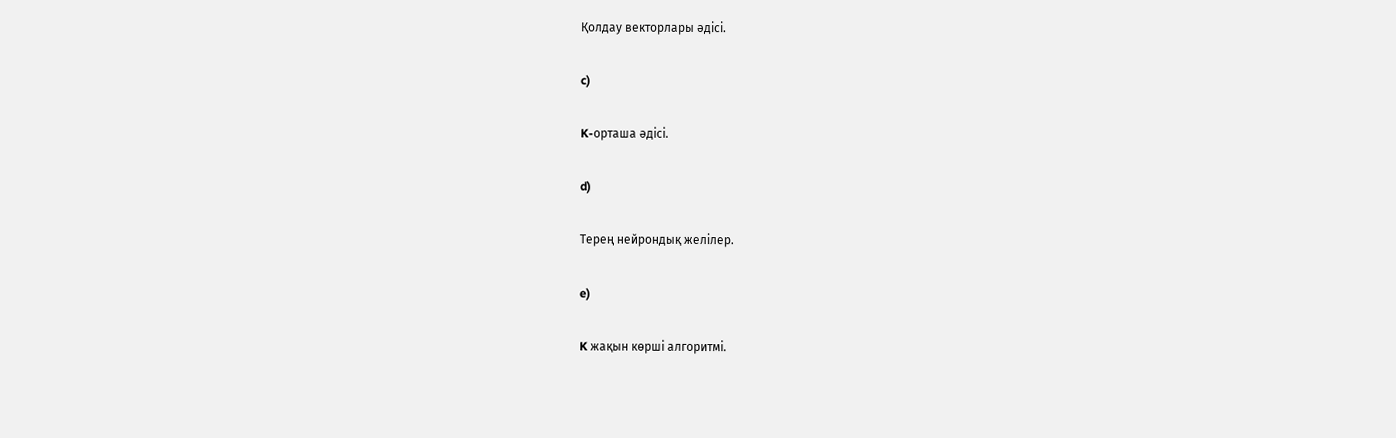Қолдау векторлары әдісі.

c)

K-орташа әдісі.

d)

Терең нейрондық желілер.

e)

K жақын көрші алгоритмі.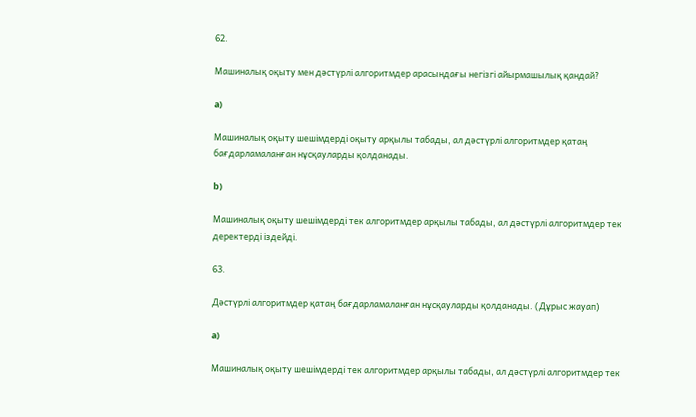62.

Машиналық оқыту мен дәстүрлі алгоритмдер арасындағы негізгі айырмашылық қандай?

a)

Машиналық оқыту шешімдерді оқыту арқылы табады, ал дәстүрлі алгоритмдер қатаң бағдарламаланған нұсқауларды қолданады.

b)

Машиналық оқыту шешімдерді тек алгоритмдер арқылы табады, ал дәстүрлі алгоритмдер тек деректерді іздейді.

63.

Дәстүрлі алгоритмдер қатаң бағдарламаланған нұсқауларды қолданады. (Дұрыс жауап)

a)

Машиналық оқыту шешімдерді тек алгоритмдер арқылы табады, ал дәстүрлі алгоритмдер тек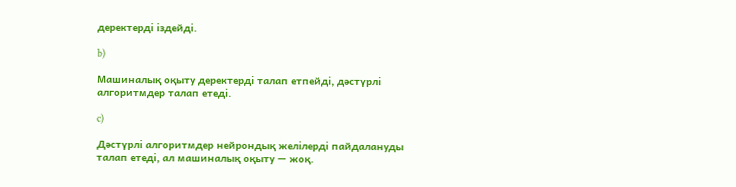деректерді іздейді.

b)

Машиналық оқыту деректерді талап етпейді, дәстүрлі алгоритмдер талап етеді.

c)

Дәстүрлі алгоритмдер нейрондық желілерді пайдалануды талап етеді, ал машиналық оқыту — жоқ.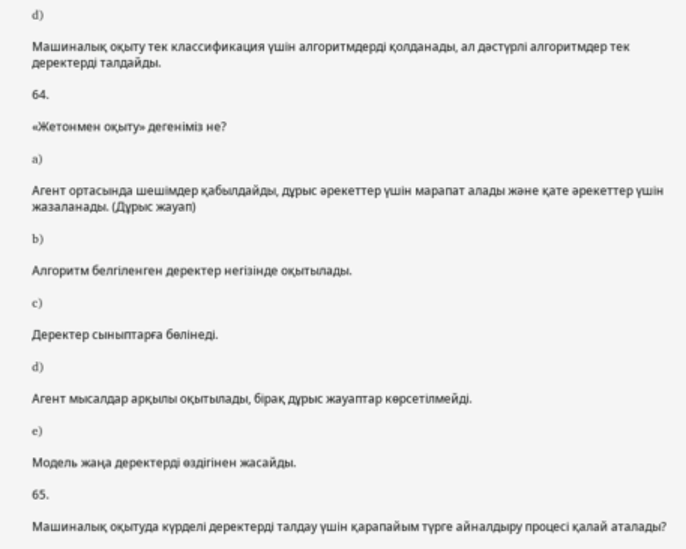d)

Машиналық оқыту тек классификация үшін алгоритмдерді қолданады, ал дәстүрлі алгоритмдер тек деректерді талдайды.

64.

«Жетонмен оқыту» дегеніміз не?

a)

Агент ортасында шешімдер қабылдайды, дұрыс әрекеттер үшін марапат алады және қате әрекеттер үшін жазаланады. (Дұрыс жауап)

b)

Алгоритм белгіленген деректер негізінде оқытылады.

c)

Деректер сыныптарға бөлінеді.

d)

Агент мысалдар арқылы оқытылады, бірақ дұрыс жауаптар көрсетілмейді.

e)

Модель жаңа деректерді өздігінен жасайды.

65.

Машиналық оқытуда күрделі деректерді талдау үшін қарапайым түрге айналдыру процесі қалай аталады?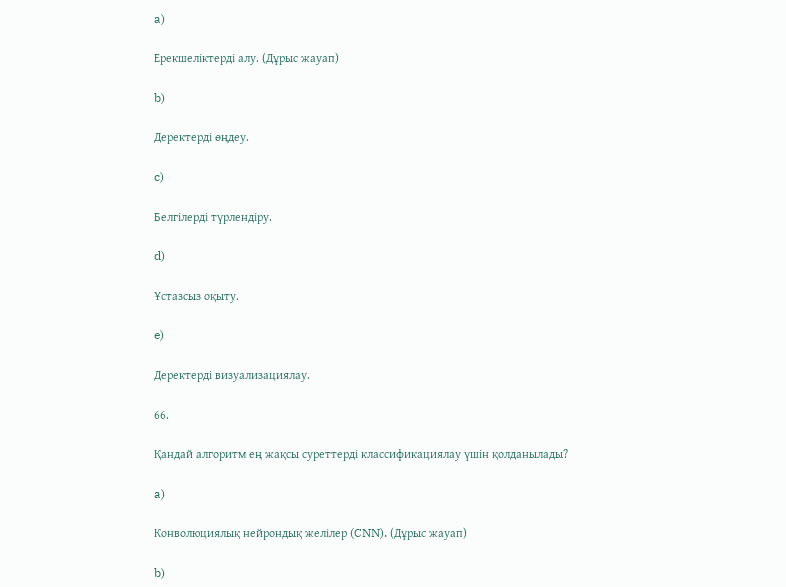a)

Ерекшеліктерді алу. (Дұрыс жауап)

b)

Деректерді өңдеу.

c)

Белгілерді түрлендіру.

d)

Ұстазсыз оқыту.

e)

Деректерді визуализациялау.

66.

Қандай алгоритм ең жақсы суреттерді классификациялау үшін қолданылады?

a)

Конволюциялық нейрондық желілер (CNN). (Дұрыс жауап)

b)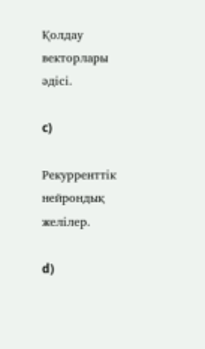Қолдау векторлары әдісі.

c)

Рекурренттік нейрондық желілер.

d)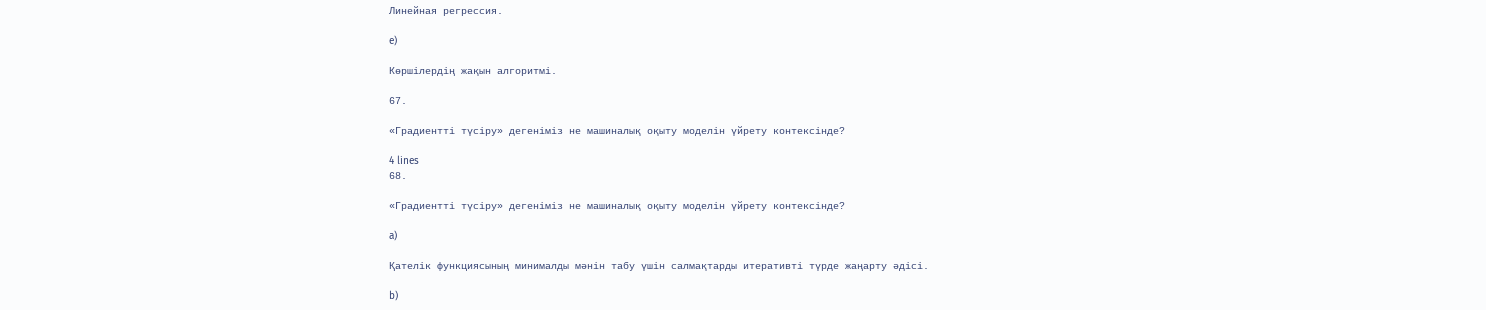Линейная регрессия.

e)

Көршілердің жақын алгоритмі.

67.

«Градиентті түсіру» дегеніміз не машиналық оқыту моделін үйрету контексінде?

4 lines
68.

«Градиентті түсіру» дегеніміз не машиналық оқыту моделін үйрету контексінде?

a)

Қателік функциясының минималды мәнін табу үшін салмақтарды итеративті түрде жаңарту әдісі.

b)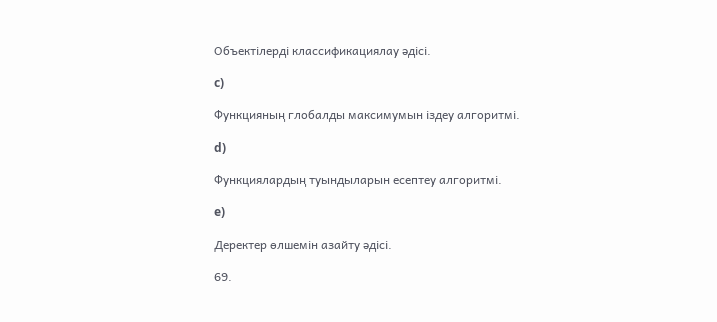Объектілерді классификациялау әдісі.

c)

Функцияның глобалды максимумын іздеу алгоритмі.

d)

Функциялардың туындыларын есептеу алгоритмі.

e)

Деректер өлшемін азайту әдісі.

69.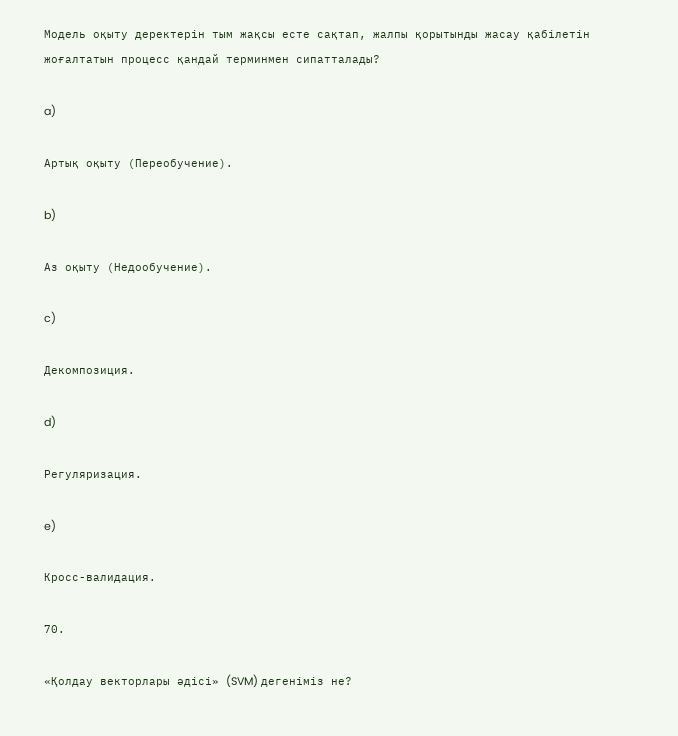Модель оқыту деректерін тым жақсы есте сақтап, жалпы қорытынды жасау қабілетін жоғалтатын процесс қандай терминмен сипатталады?

a)

Артық оқыту (Переобучение).

b)

Аз оқыту (Недообучение).

c)

Декомпозиция.

d)

Регуляризация.

e)

Кросс-валидация.

70.

«Қолдау векторлары әдісі» (SVM) дегеніміз не?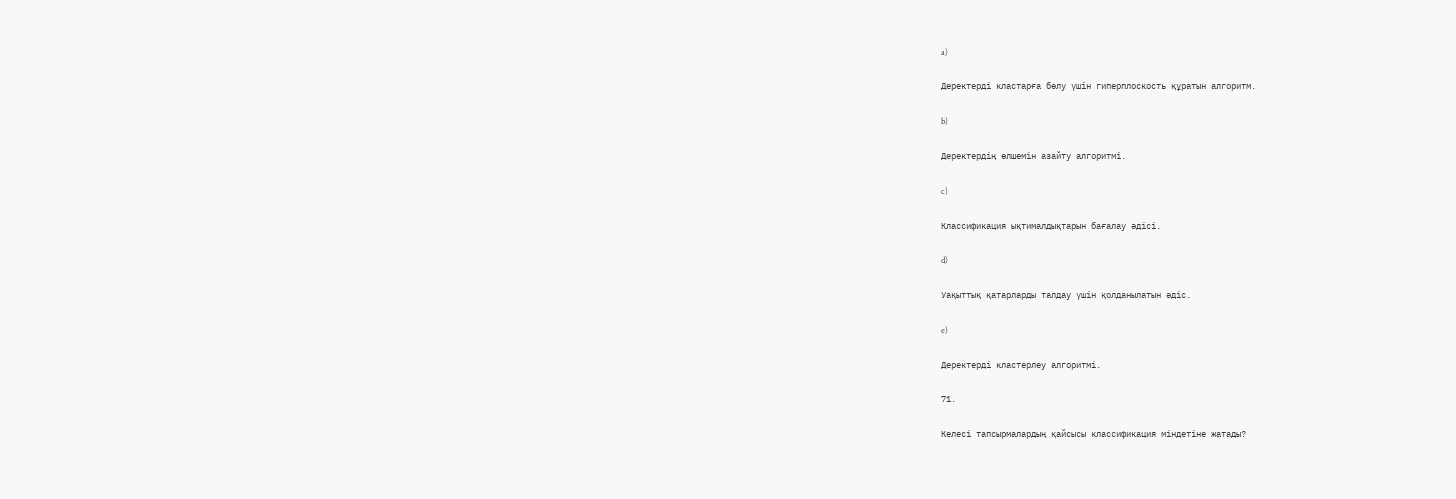a)

Деректерді кластарға бөлу үшін гиперплоскость құратын алгоритм.

b)

Деректердің өлшемін азайту алгоритмі.

c)

Классификация ықтималдықтарын бағалау әдісі.

d)

Уақыттық қатарларды талдау үшін қолданылатын әдіс.

e)

Деректерді кластерлеу алгоритмі.

71.

Келесі тапсырмалардың қайсысы классификация міндетіне жатады?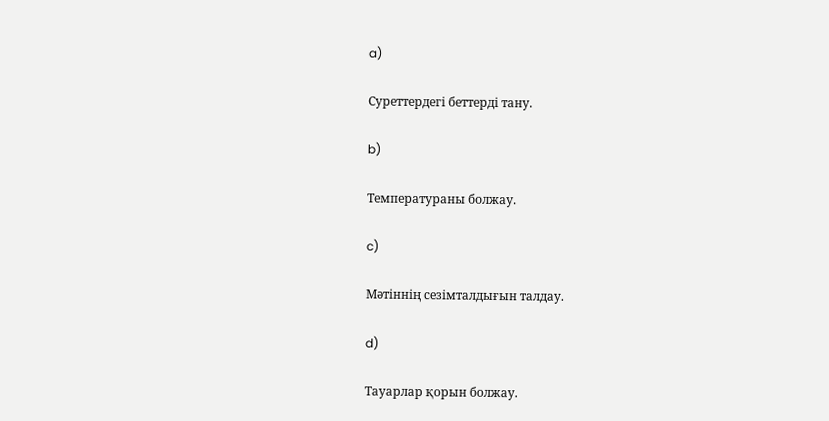a)

Суреттердегі беттерді тану.

b)

Температураны болжау.

c)

Мәтіннің сезімталдығын талдау.

d)

Тауарлар қорын болжау.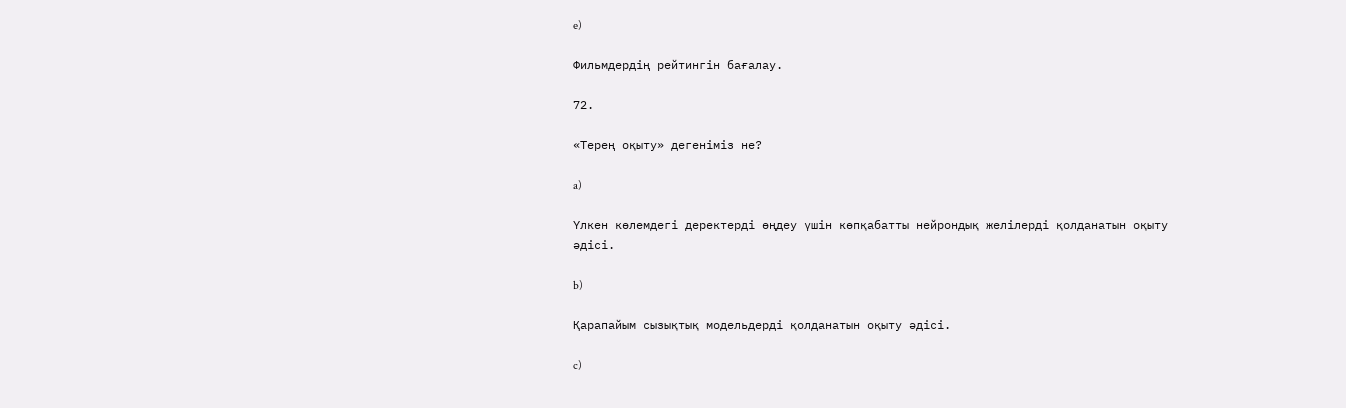e)

Фильмдердің рейтингін бағалау.

72.

«Терең оқыту» дегеніміз не?

a)

Үлкен көлемдегі деректерді өңдеу үшін көпқабатты нейрондық желілерді қолданатын оқыту әдісі.

b)

Қарапайым сызықтық модельдерді қолданатын оқыту әдісі.

c)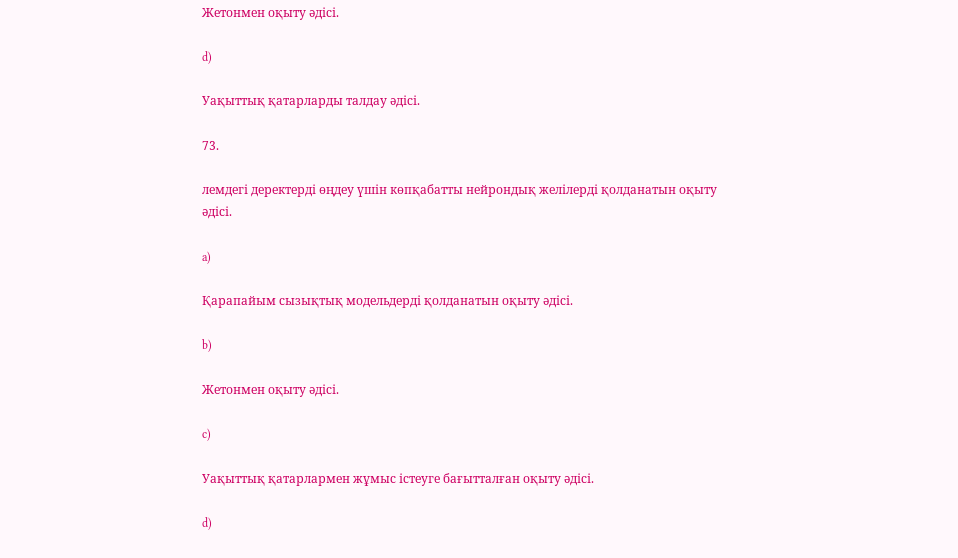Жетонмен оқыту әдісі.

d)

Уақыттық қатарларды талдау әдісі.

73.

лемдегі деректерді өңдеу үшін көпқабатты нейрондық желілерді қолданатын оқыту әдісі.

a)

Қарапайым сызықтық модельдерді қолданатын оқыту әдісі.

b)

Жетонмен оқыту әдісі.

c)

Уақыттық қатарлармен жұмыс істеуге бағытталған оқыту әдісі.

d)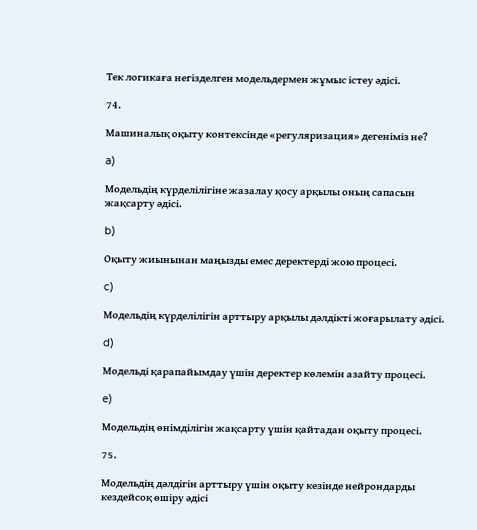Тек логикаға негізделген модельдермен жұмыс істеу әдісі.

74.

Машиналық оқыту контексінде «регуляризация» дегеніміз не?

a)

Модельдің күрделілігіне жазалау қосу арқылы оның сапасын жақсарту әдісі.

b)

Оқыту жиынынан маңызды емес деректерді жою процесі.

c)

Модельдің күрделілігін арттыру арқылы дәлдікті жоғарылату әдісі.

d)

Модельді қарапайымдау үшін деректер көлемін азайту процесі.

e)

Модельдің өнімділігін жақсарту үшін қайтадан оқыту процесі.

75.

Модельдің дәлдігін арттыру үшін оқыту кезінде нейрондарды кездейсоқ өшіру әдісі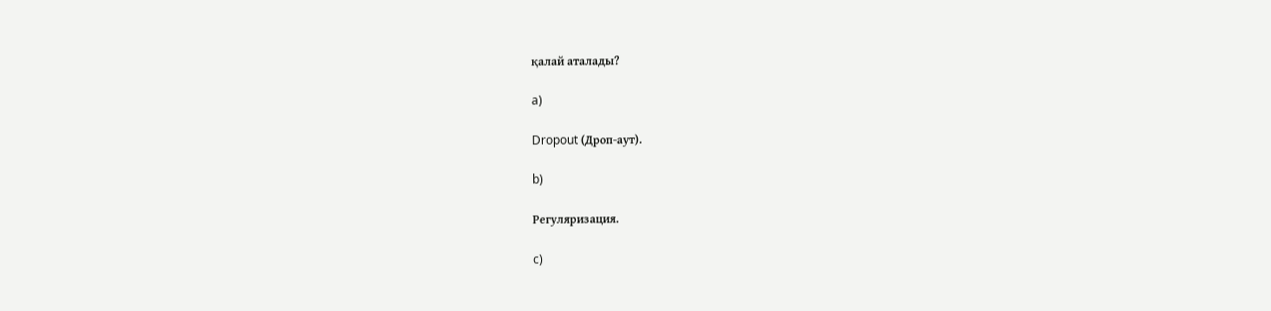қалай аталады?

a)

Dropout (Дроп-аут).

b)

Регуляризация.

c)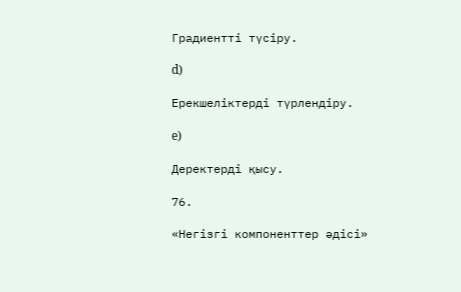Градиентті түсіру.

d)

Ерекшеліктерді түрлендіру.

e)

Деректерді қысу.

76.

«Негізгі компоненттер әдісі»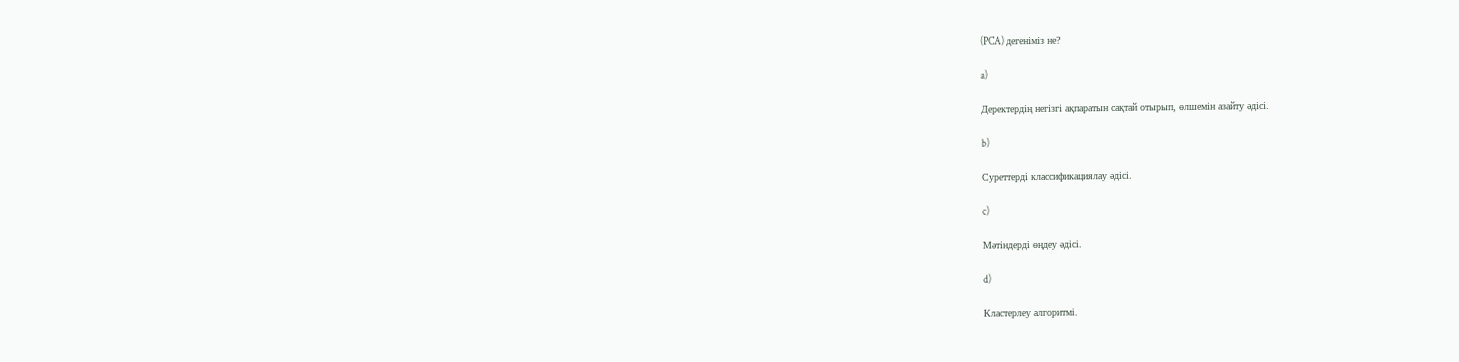(PCA) дегеніміз не?

a)

Деректердің негізгі ақпаратын сақтай отырып, өлшемін азайту әдісі.

b)

Суреттерді классификациялау әдісі.

c)

Мәтіндерді өңдеу әдісі.

d)

Кластерлеу алгоритмі.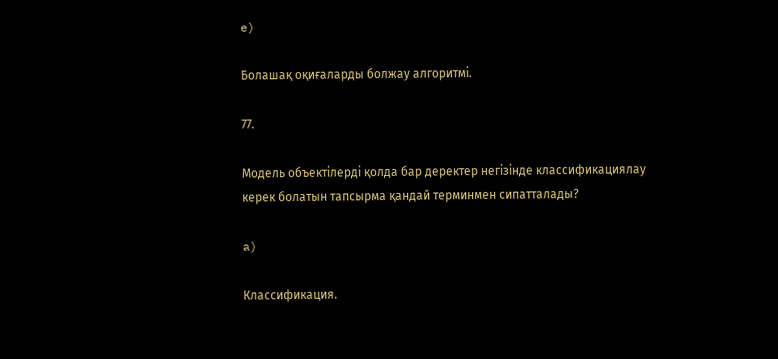e)

Болашақ оқиғаларды болжау алгоритмі.

77.

Модель объектілерді қолда бар деректер негізінде классификациялау керек болатын тапсырма қандай терминмен сипатталады?

a)

Классификация.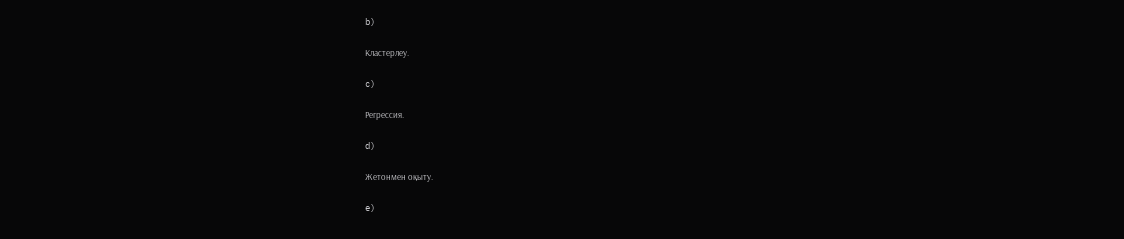b)

Кластерлеу.

c)

Регрессия.

d)

Жетонмен оқыту.

e)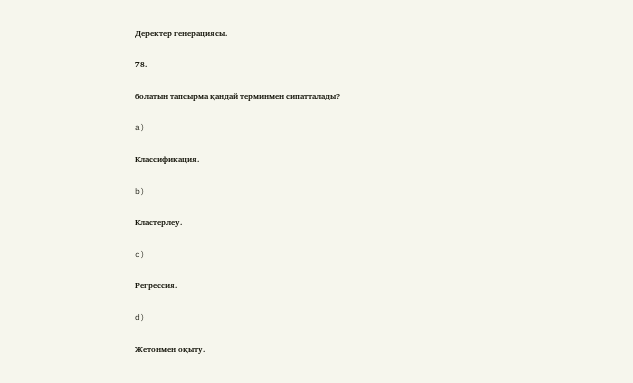Деректер генерациясы.

78.

болатын тапсырма қандай терминмен сипатталады?

a)

Классификация.

b)

Кластерлеу.

c)

Регрессия.

d)

Жетонмен оқыту.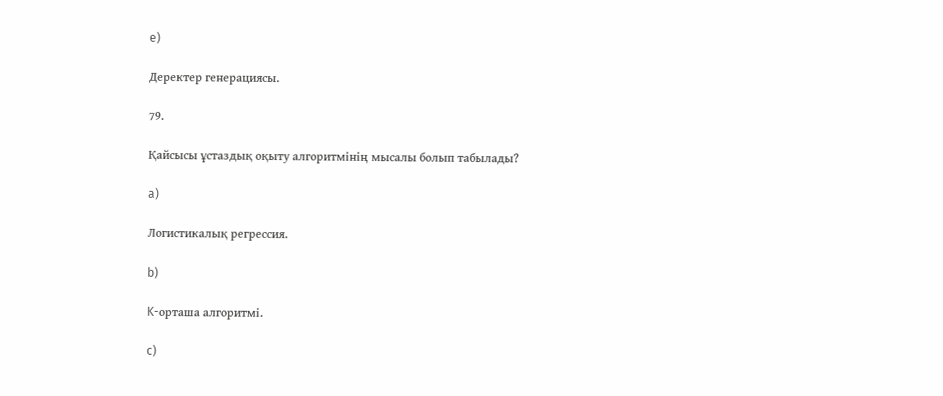e)

Деректер генерациясы.

79.

Қайсысы ұстаздық оқыту алгоритмінің мысалы болып табылады?

a)

Логистикалық регрессия.

b)

K-орташа алгоритмі.

c)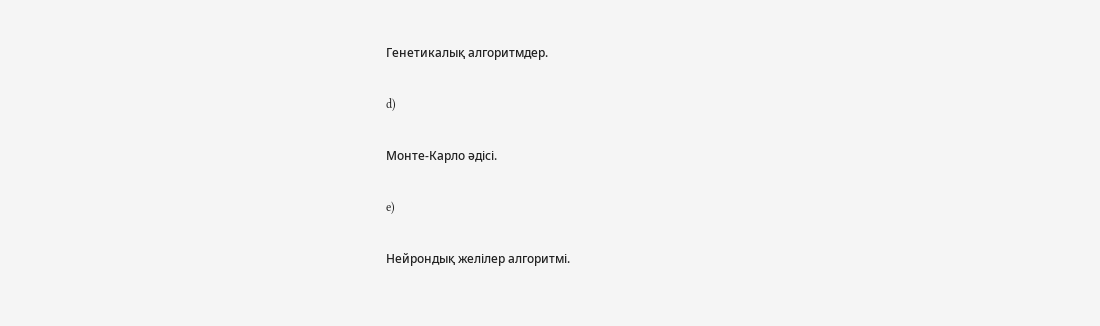Генетикалық алгоритмдер.

d)

Монте-Карло әдісі.

e)

Нейрондық желілер алгоритмі.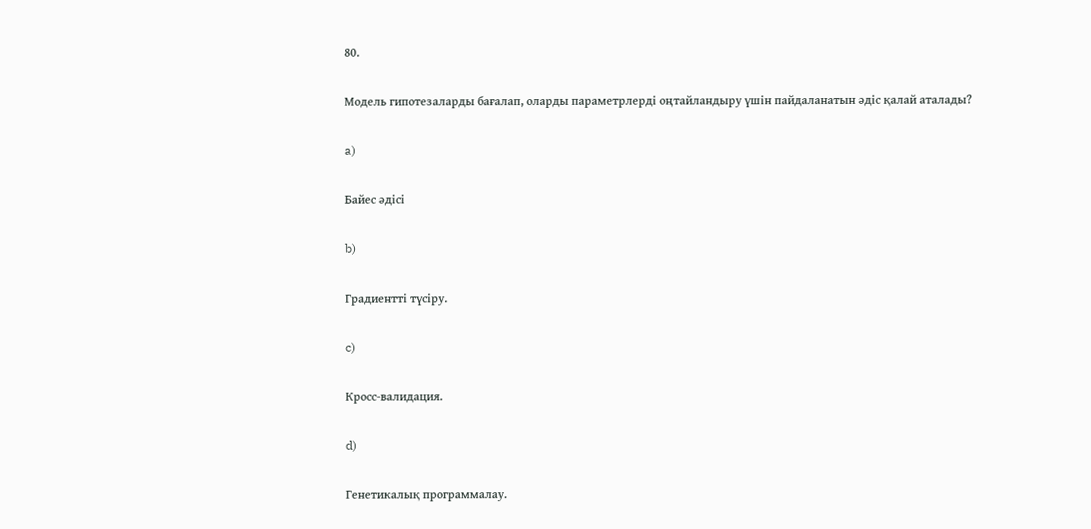80.

Модель гипотезаларды бағалап, оларды параметрлерді оңтайландыру үшін пайдаланатын әдіс қалай аталады?

a)

Байес әдісі

b)

Градиентті түсіру.

c)

Кросс-валидация.

d)

Генетикалық программалау.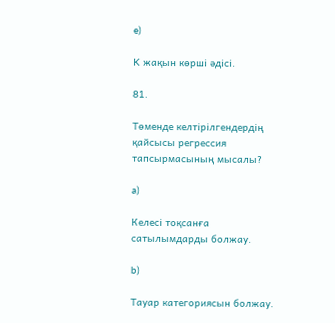e)

K жақын көрші әдісі.

81.

Төменде келтірілгендердің қайсысы регрессия тапсырмасының мысалы?

a)

Келесі тоқсанға сатылымдарды болжау.

b)

Тауар категориясын болжау.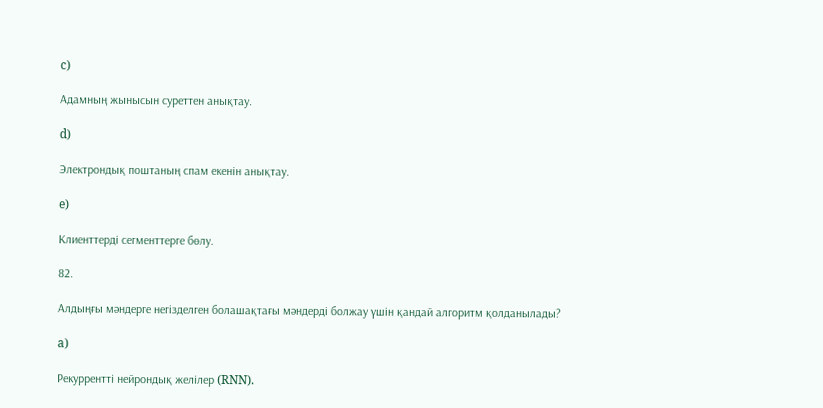c)

Адамның жынысын суреттен анықтау.

d)

Электрондық поштаның спам екенін анықтау.

e)

Клиенттерді сегменттерге бөлу.

82.

Алдыңғы мәндерге негізделген болашақтағы мәндерді болжау үшін қандай алгоритм қолданылады?

a)

Рекуррентті нейрондық желілер (RNN).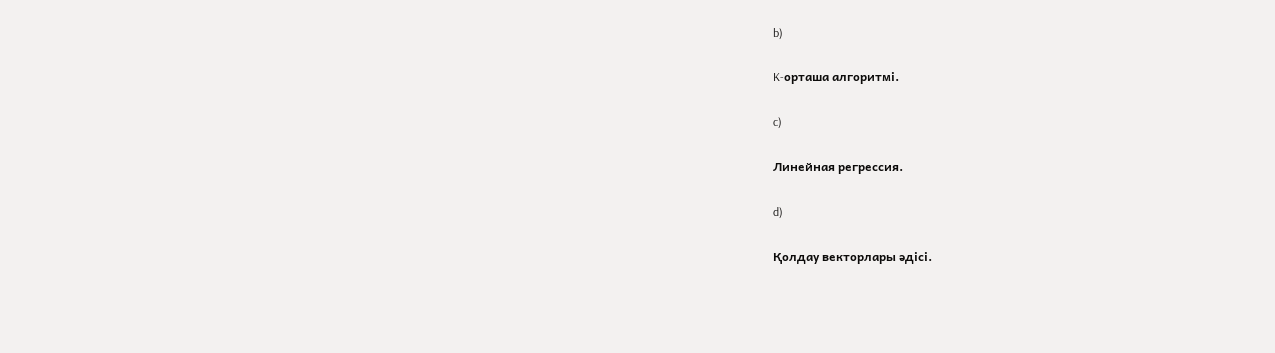b)

K-орташа алгоритмі.

c)

Линейная регрессия.

d)

Қолдау векторлары әдісі.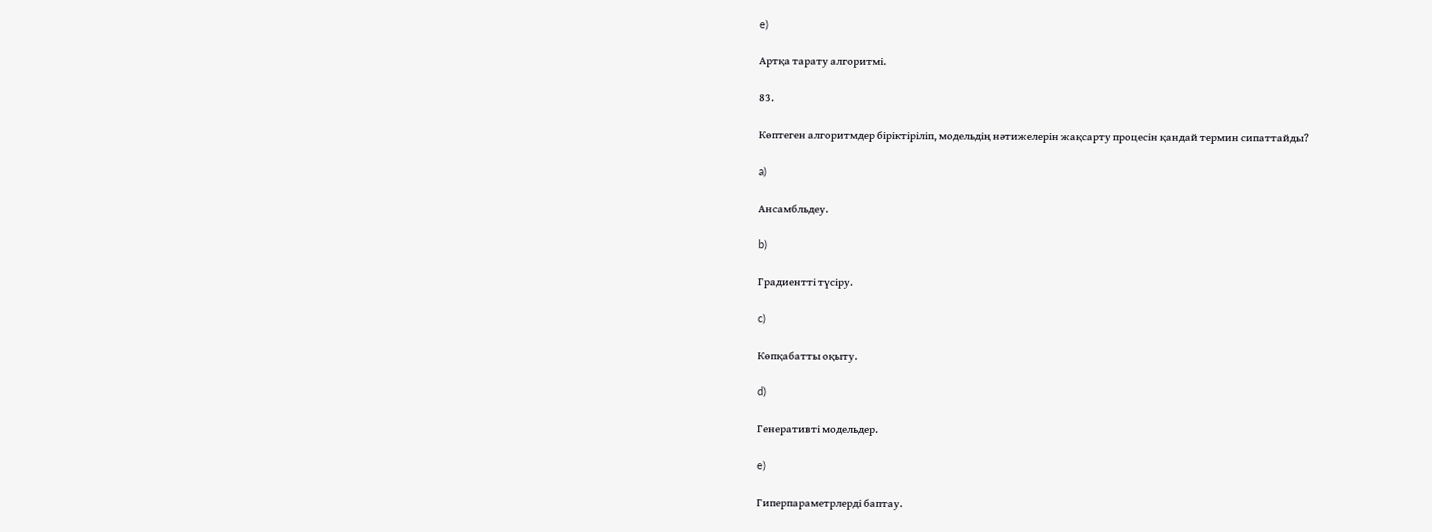e)

Артқа тарату алгоритмі.

83.

Көптеген алгоритмдер біріктіріліп, модельдің нәтижелерін жақсарту процесін қандай термин сипаттайды?

a)

Ансамбльдеу.

b)

Градиентті түсіру.

c)

Көпқабатты оқыту.

d)

Генеративті модельдер.

e)

Гиперпараметрлерді баптау.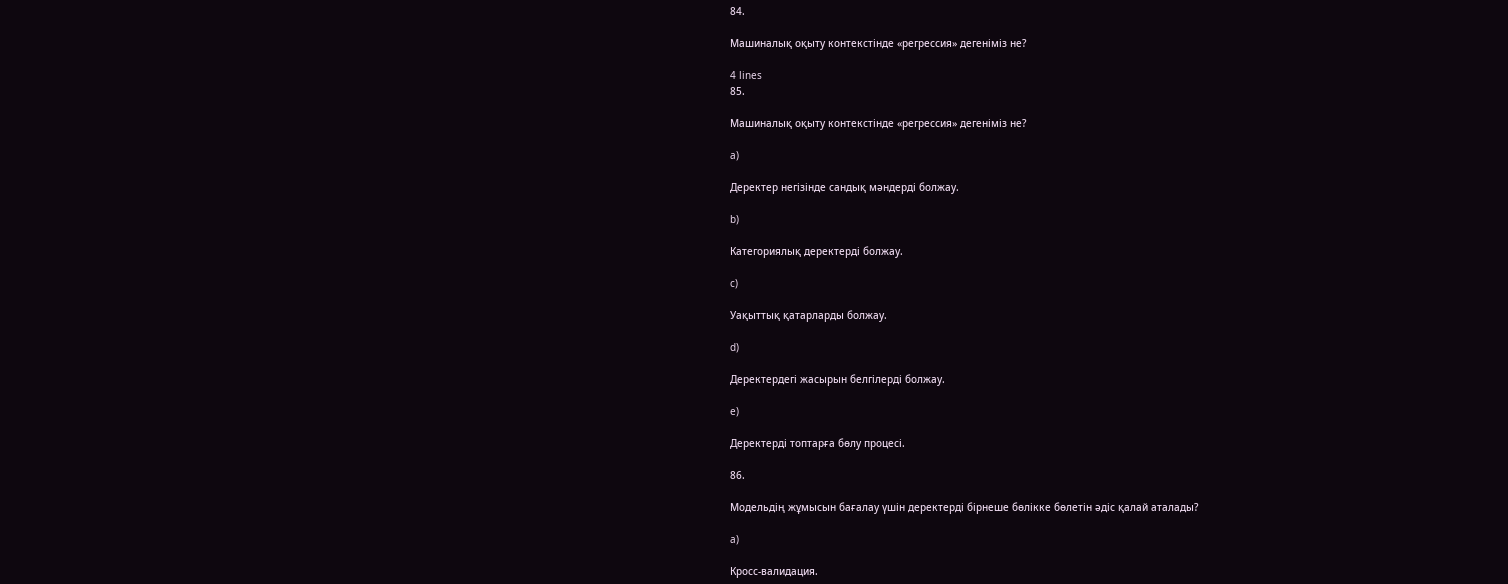84.

Машиналық оқыту контекстінде «регрессия» дегеніміз не?

4 lines
85.

Машиналық оқыту контекстінде «регрессия» дегеніміз не?

a)

Деректер негізінде сандық мәндерді болжау.

b)

Категориялық деректерді болжау.

c)

Уақыттық қатарларды болжау.

d)

Деректердегі жасырын белгілерді болжау.

e)

Деректерді топтарға бөлу процесі.

86.

Модельдің жұмысын бағалау үшін деректерді бірнеше бөлікке бөлетін әдіс қалай аталады?

a)

Кросс-валидация.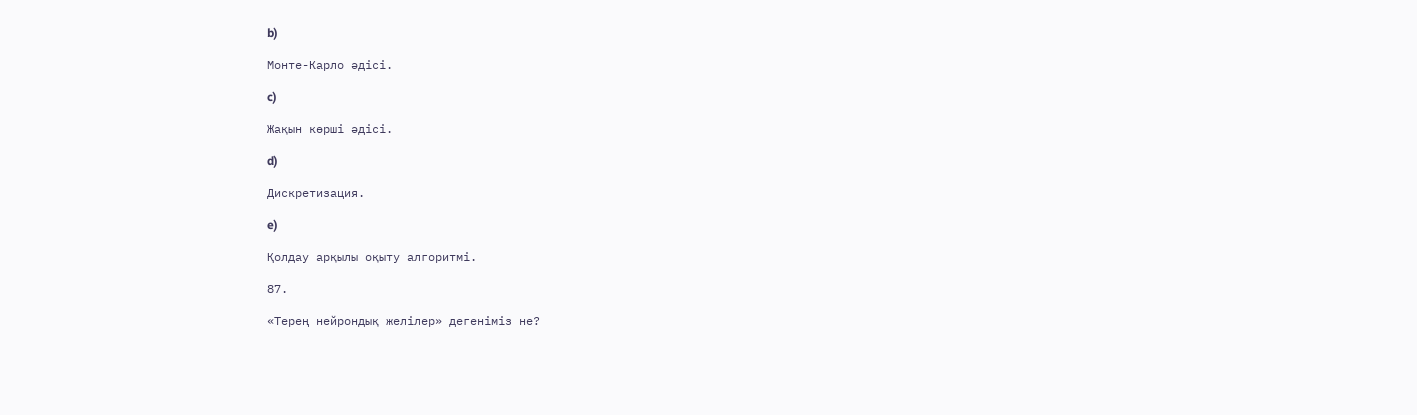b)

Монте-Карло әдісі.

c)

Жақын көрші әдісі.

d)

Дискретизация.

e)

Қолдау арқылы оқыту алгоритмі.

87.

«Терең нейрондық желілер» дегеніміз не?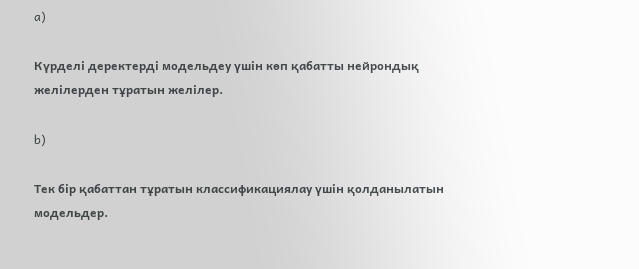a)

Күрделі деректерді модельдеу үшін көп қабатты нейрондық желілерден тұратын желілер.

b)

Тек бір қабаттан тұратын классификациялау үшін қолданылатын модельдер.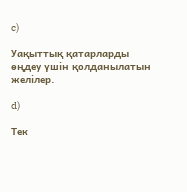c)

Уақыттық қатарларды өңдеу үшін қолданылатын желілер.

d)

Тек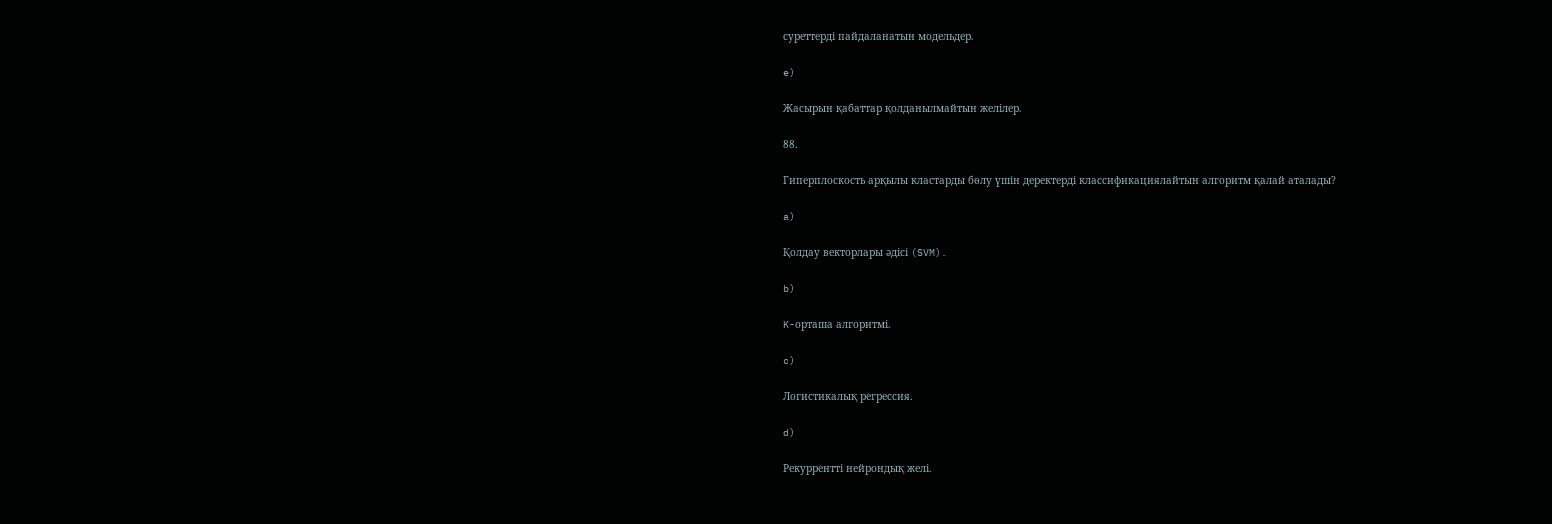суреттерді пайдаланатын модельдер.

e)

Жасырын қабаттар қолданылмайтын желілер.

88.

Гиперплоскость арқылы кластарды бөлу үшін деректерді классификациялайтын алгоритм қалай аталады?

a)

Қолдау векторлары әдісі (SVM).

b)

K-орташа алгоритмі.

c)

Логистикалық регрессия.

d)

Рекуррентті нейрондық желі.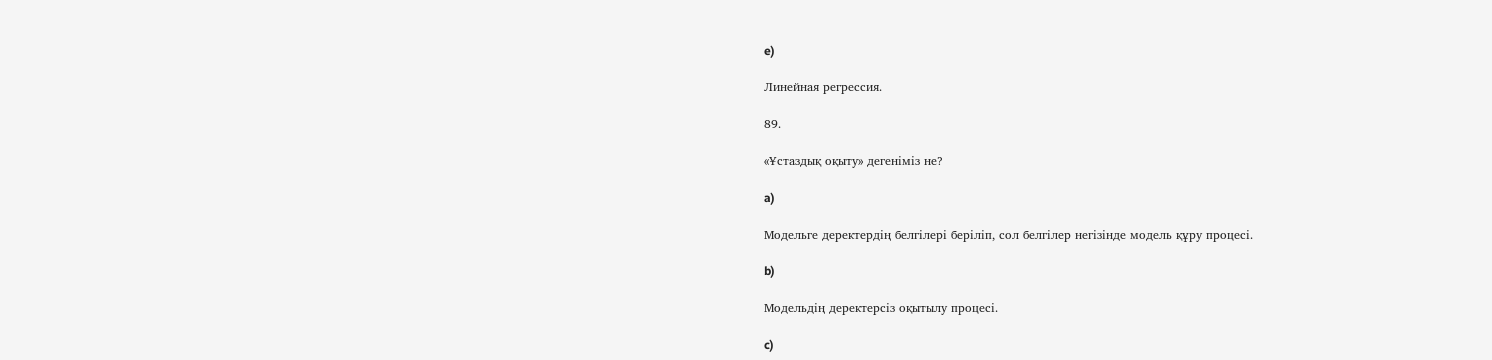e)

Линейная регрессия.

89.

«Ұстаздық оқыту» дегеніміз не?

a)

Модельге деректердің белгілері беріліп, сол белгілер негізінде модель құру процесі.

b)

Модельдің деректерсіз оқытылу процесі.

c)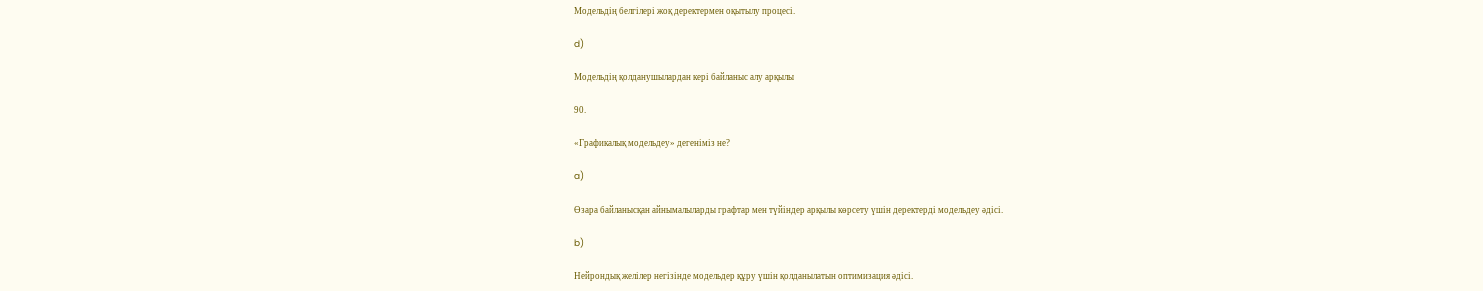Модельдің белгілері жоқ деректермен оқытылу процесі.

d)

Модельдің қолданушылардан кері байланыс алу арқылы

90.

«Графикалық модельдеу» дегеніміз не?

a)

Өзара байланысқан айнымалыларды графтар мен түйіндер арқылы көрсету үшін деректерді модельдеу әдісі.

b)

Нейрондық желілер негізінде модельдер құру үшін қолданылатын оптимизация әдісі.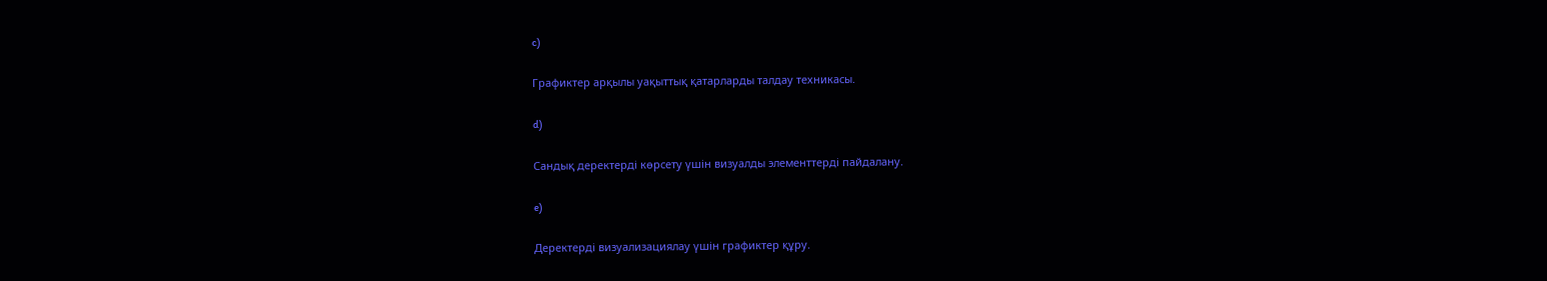c)

Графиктер арқылы уақыттық қатарларды талдау техникасы.

d)

Сандық деректерді көрсету үшін визуалды элементтерді пайдалану.

e)

Деректерді визуализациялау үшін графиктер құру.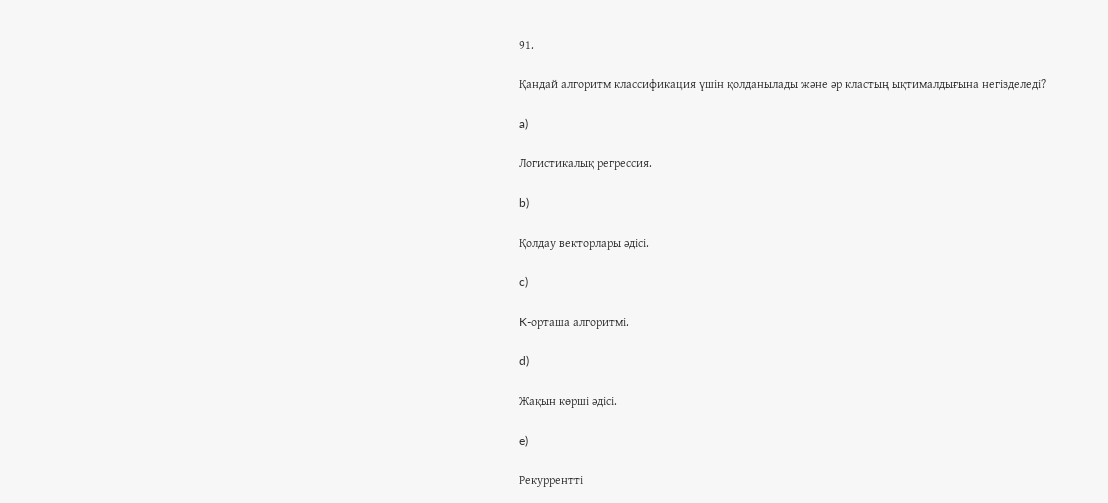91.

Қандай алгоритм классификация үшін қолданылады және әр кластың ықтималдығына негізделеді?

a)

Логистикалық регрессия.

b)

Қолдау векторлары әдісі.

c)

K-орташа алгоритмі.

d)

Жақын көрші әдісі.

e)

Рекуррентті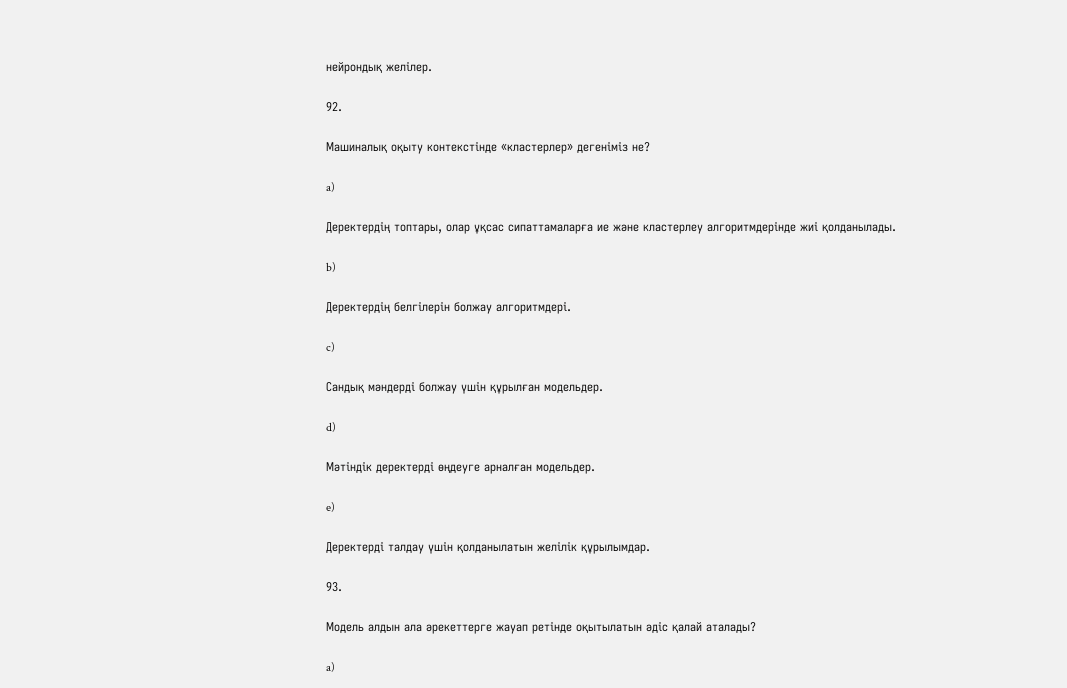нейрондық желілер.

92.

Машиналық оқыту контекстінде «кластерлер» дегеніміз не?

a)

Деректердің топтары, олар ұқсас сипаттамаларға ие және кластерлеу алгоритмдерінде жиі қолданылады.

b)

Деректердің белгілерін болжау алгоритмдері.

c)

Сандық мәндерді болжау үшін құрылған модельдер.

d)

Мәтіндік деректерді өңдеуге арналған модельдер.

e)

Деректерді талдау үшін қолданылатын желілік құрылымдар.

93.

Модель алдын ала әрекеттерге жауап ретінде оқытылатын әдіс қалай аталады?

a)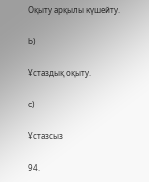Оқыту арқылы күшейту.

b)

Ұстаздық оқыту.

c)

Ұстазсыз

94.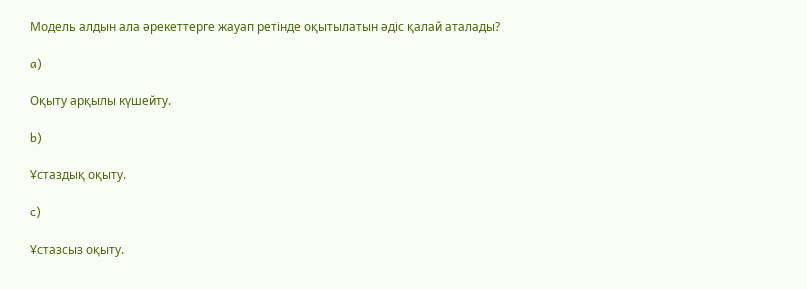Модель алдын ала әрекеттерге жауап ретінде оқытылатын әдіс қалай аталады?

a)

Оқыту арқылы күшейту.

b)

Ұстаздық оқыту.

c)

Ұстазсыз оқыту.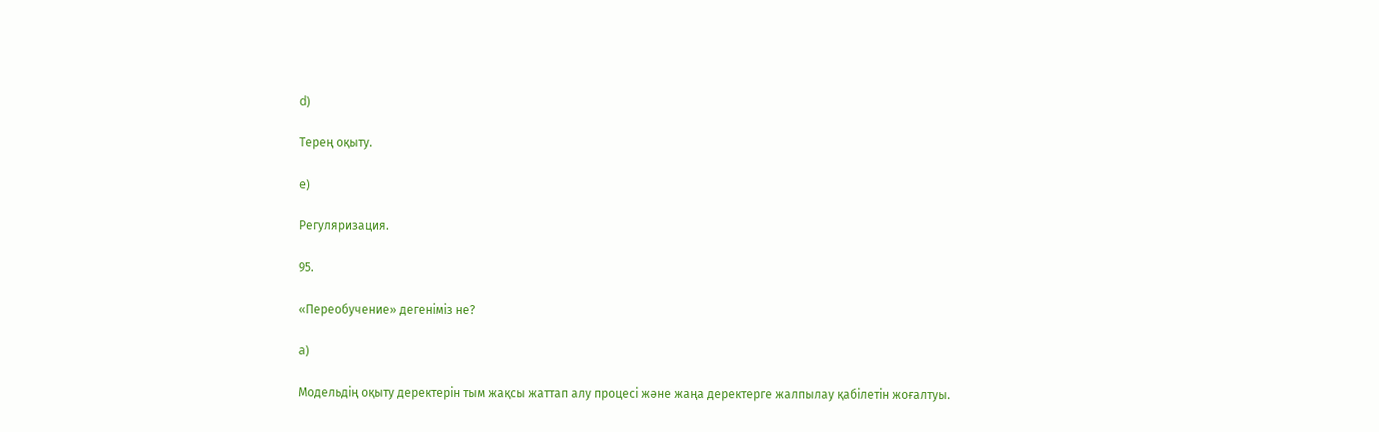d)

Терең оқыту.

e)

Регуляризация.

95.

«Переобучение» дегеніміз не?

a)

Модельдің оқыту деректерін тым жақсы жаттап алу процесі және жаңа деректерге жалпылау қабілетін жоғалтуы.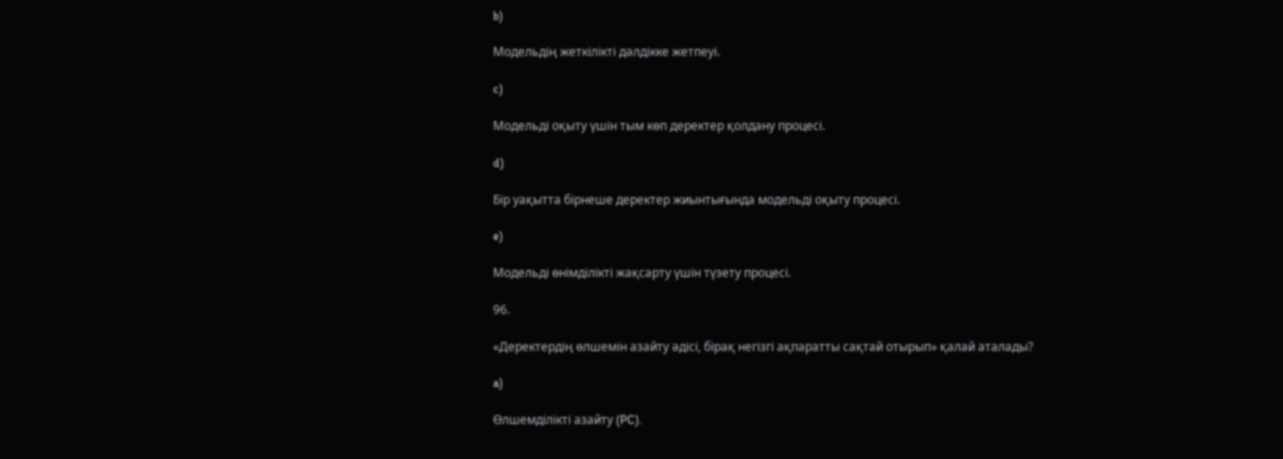b)

Модельдің жеткілікті дәлдікке жетпеуі.

c)

Модельді оқыту үшін тым көп деректер қолдану процесі.

d)

Бір уақытта бірнеше деректер жиынтығында модельді оқыту процесі.

e)

Модельді өнімділікті жақсарту үшін түзету процесі.

96.

«Деректердің өлшемін азайту әдісі, бірақ негізгі ақпаратты сақтай отырып» қалай аталады?

a)

Өлшемділікті азайту (PC).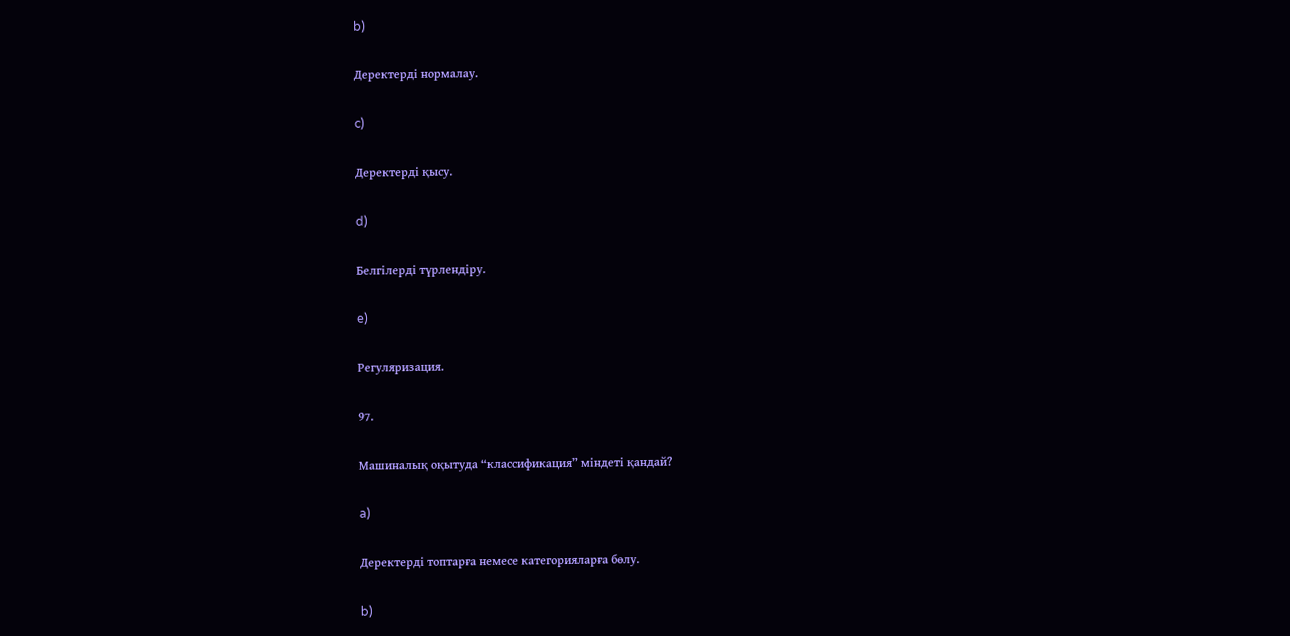b)

Деректерді нормалау.

c)

Деректерді қысу.

d)

Белгілерді түрлендіру.

e)

Регуляризация.

97.

Машиналық оқытуда “классификация” міндеті қандай?

a)

Деректерді топтарға немесе категорияларға бөлу.

b)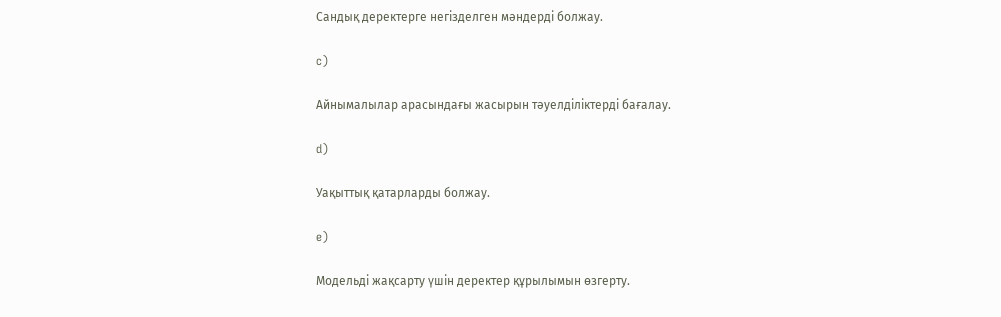Сандық деректерге негізделген мәндерді болжау.

c)

Айнымалылар арасындағы жасырын тәуелділіктерді бағалау.

d)

Уақыттық қатарларды болжау.

e)

Модельді жақсарту үшін деректер құрылымын өзгерту.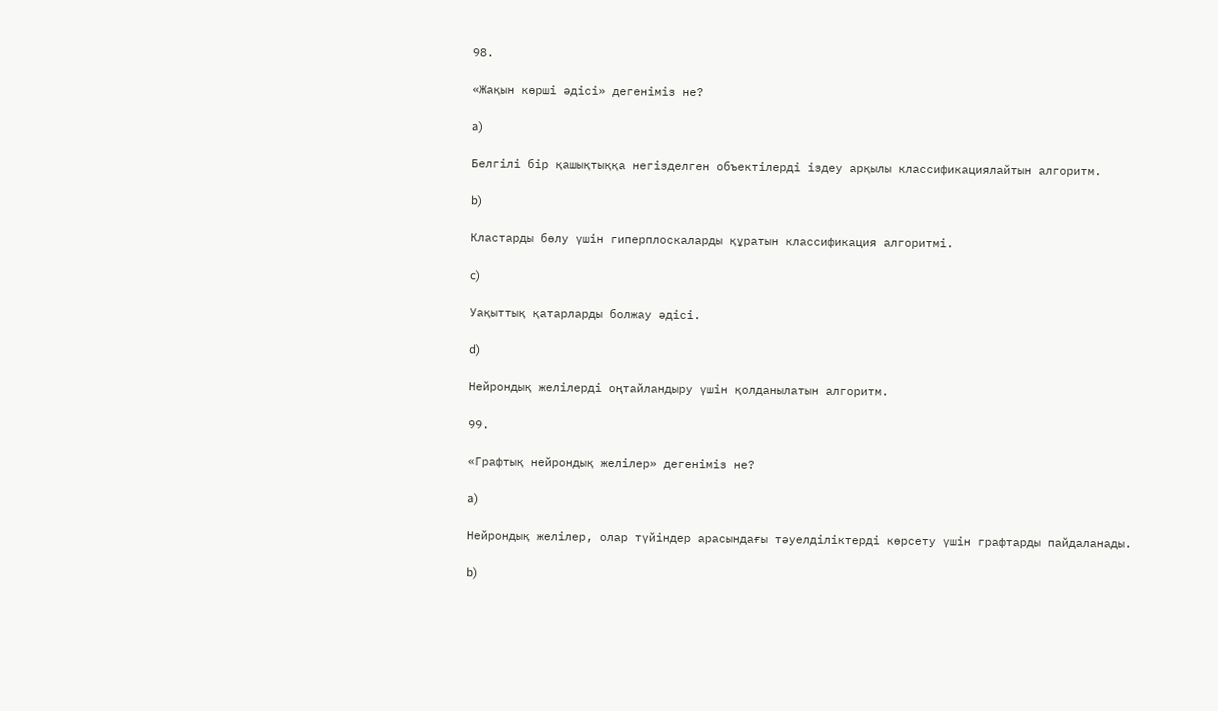98.

«Жақын көрші әдісі» дегеніміз не?

a)

Белгілі бір қашықтыққа негізделген объектілерді іздеу арқылы классификациялайтын алгоритм.

b)

Кластарды бөлу үшін гиперплоскаларды құратын классификация алгоритмі.

c)

Уақыттық қатарларды болжау әдісі.

d)

Нейрондық желілерді оңтайландыру үшін қолданылатын алгоритм.

99.

«Графтық нейрондық желілер» дегеніміз не?

a)

Нейрондық желілер, олар түйіндер арасындағы тәуелділіктерді көрсету үшін графтарды пайдаланады.

b)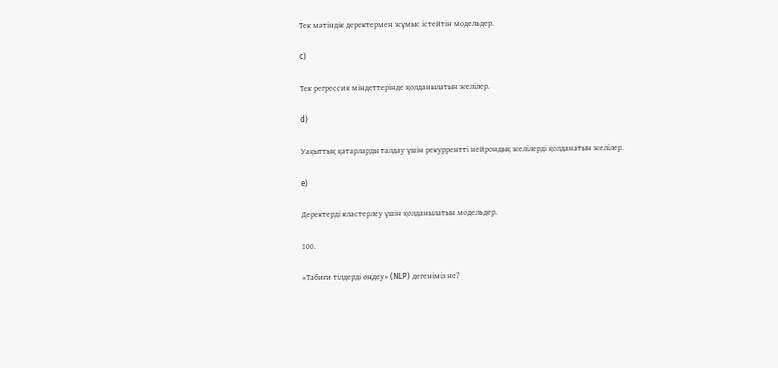Тек мәтіндік деректермен жұмыс істейтін модельдер.

c)

Тек регрессия міндеттерінде қолданылатын желілер.

d)

Уақыттық қатарларды талдау үшін рекуррентті нейрондық желілерді қолданатын желілер.

e)

Деректерді кластерлеу үшін қолданылатын модельдер.

100.

«Табиғи тілдерді өңдеу» (NLP) дегеніміз не?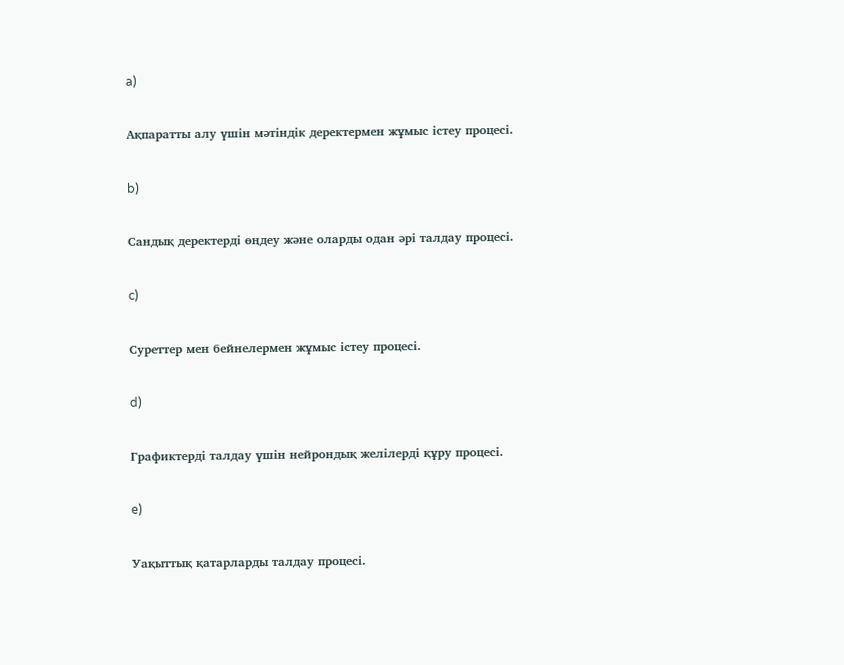a)

Ақпаратты алу үшін мәтіндік деректермен жұмыс істеу процесі.

b)

Сандық деректерді өңдеу және оларды одан әрі талдау процесі.

c)

Суреттер мен бейнелермен жұмыс істеу процесі.

d)

Графиктерді талдау үшін нейрондық желілерді құру процесі.

e)

Уақыттық қатарларды талдау процесі.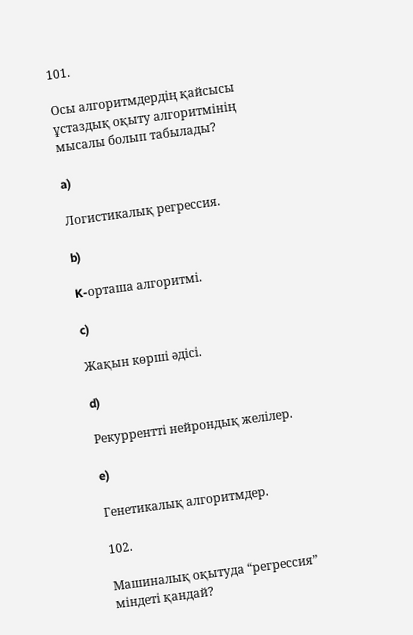101.

Осы алгоритмдердің қайсысы ұстаздық оқыту алгоритмінің мысалы болып табылады?

a)

Логистикалық регрессия.

b)

K-орташа алгоритмі.

c)

Жақын көрші әдісі.

d)

Рекуррентті нейрондық желілер.

e)

Генетикалық алгоритмдер.

102.

Машиналық оқытуда “регрессия” міндеті қандай?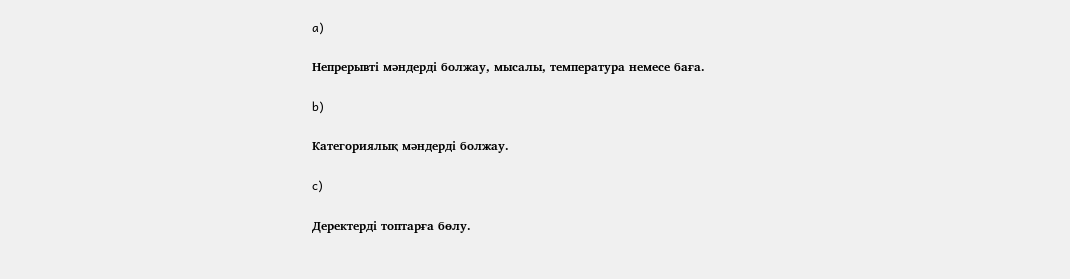a)

Непрерывті мәндерді болжау, мысалы, температура немесе баға.

b)

Категориялық мәндерді болжау.

c)

Деректерді топтарға бөлу.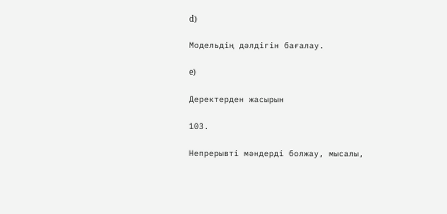d)

Модельдің дәлдігін бағалау.

e)

Деректерден жасырын

103.

Непрерывті мәндерді болжау, мысалы,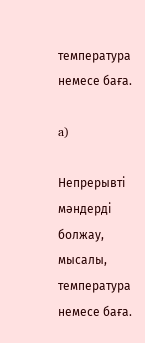температура немесе баға.

a)

Непрерывті мәндерді болжау, мысалы, температура немесе баға.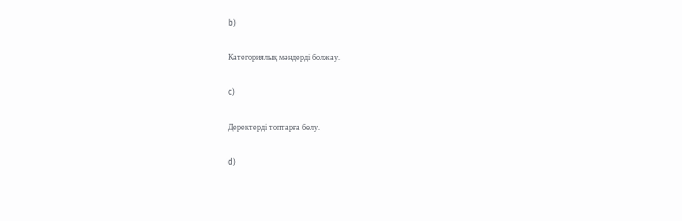b)

Категориялық мәндерді болжау.

c)

Деректерді топтарға бөлу.

d)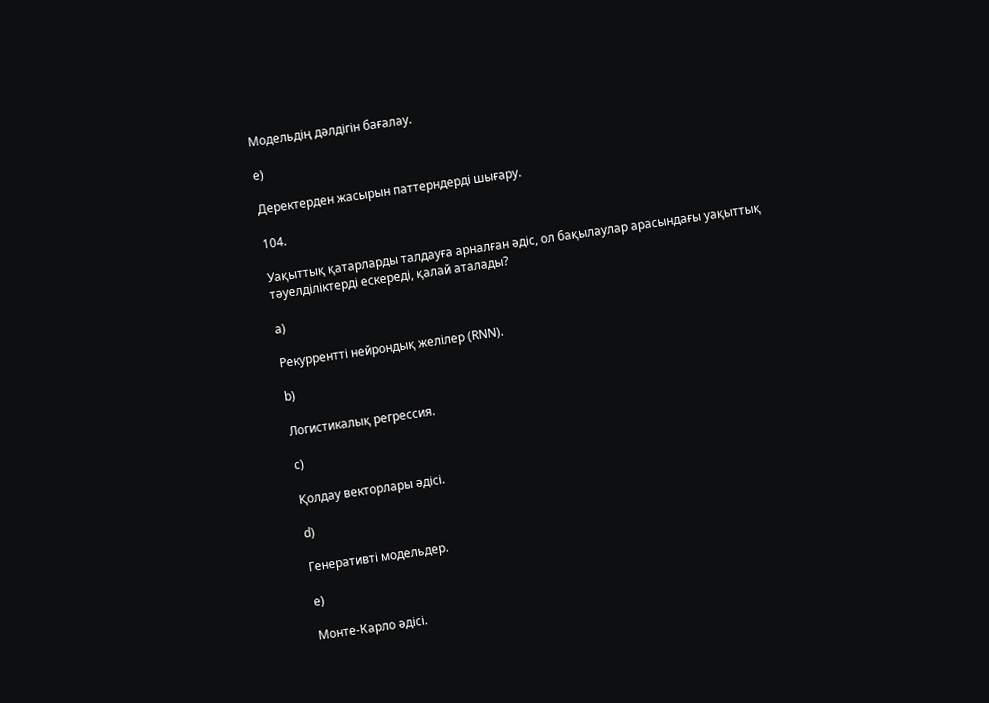Модельдің дәлдігін бағалау.

e)

Деректерден жасырын паттерндерді шығару.

104.

Уақыттық қатарларды талдауға арналған әдіс, ол бақылаулар арасындағы уақыттық тәуелділіктерді ескереді, қалай аталады?

a)

Рекуррентті нейрондық желілер (RNN).

b)

Логистикалық регрессия.

c)

Қолдау векторлары әдісі.

d)

Генеративті модельдер.

e)

Монте-Карло әдісі.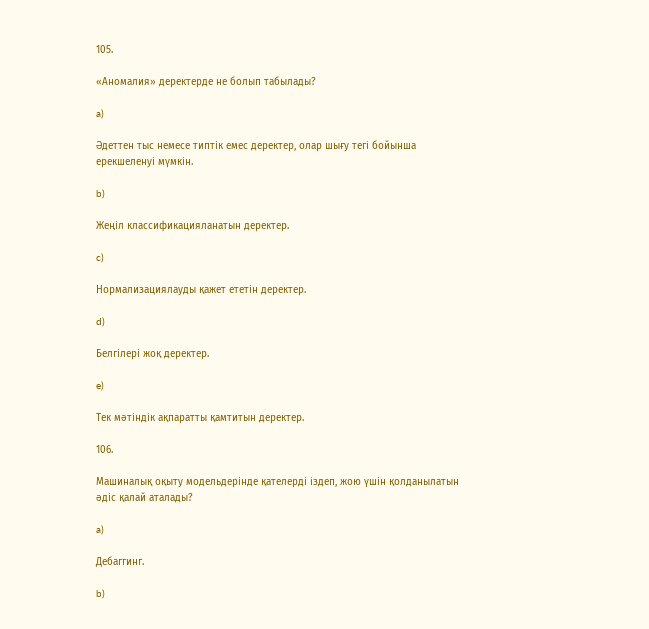105.

«Аномалия» деректерде не болып табылады?

a)

Әдеттен тыс немесе типтік емес деректер, олар шығу тегі бойынша ерекшеленуі мүмкін.

b)

Жеңіл классификацияланатын деректер.

c)

Нормализациялауды қажет ететін деректер.

d)

Белгілері жоқ деректер.

e)

Тек мәтіндік ақпаратты қамтитын деректер.

106.

Машиналық оқыту модельдерінде қателерді іздеп, жою үшін қолданылатын әдіс қалай аталады?

a)

Дебаггинг.

b)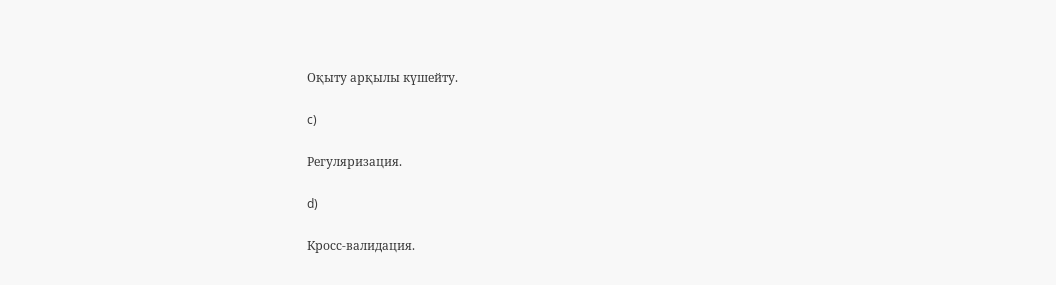Оқыту арқылы күшейту.

c)

Регуляризация.

d)

Кросс-валидация.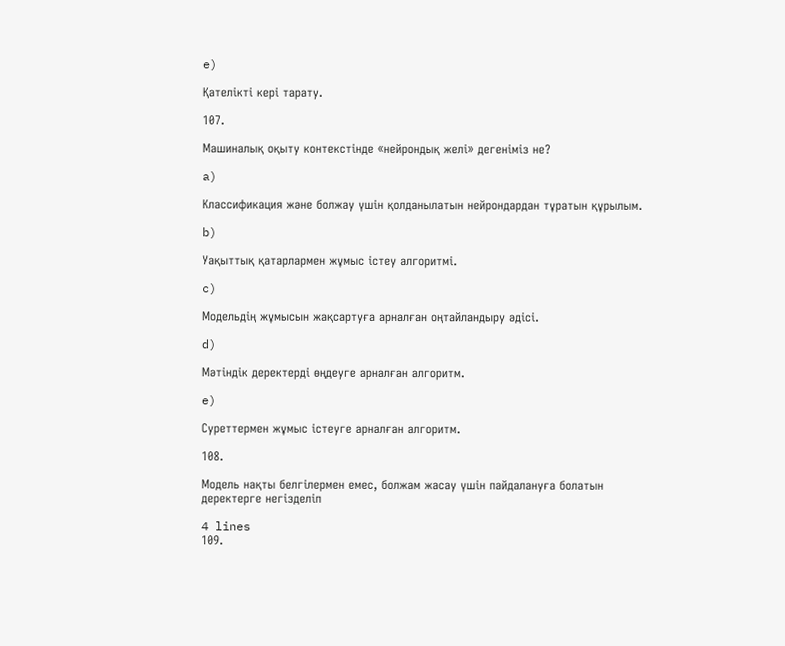e)

Қателікті кері тарату.

107.

Машиналық оқыту контекстінде «нейрондық желі» дегеніміз не?

a)

Классификация және болжау үшін қолданылатын нейрондардан тұратын құрылым.

b)

Уақыттық қатарлармен жұмыс істеу алгоритмі.

c)

Модельдің жұмысын жақсартуға арналған оңтайландыру әдісі.

d)

Мәтіндік деректерді өңдеуге арналған алгоритм.

e)

Суреттермен жұмыс істеуге арналған алгоритм.

108.

Модель нақты белгілермен емес, болжам жасау үшін пайдалануға болатын деректерге негізделіп

4 lines
109.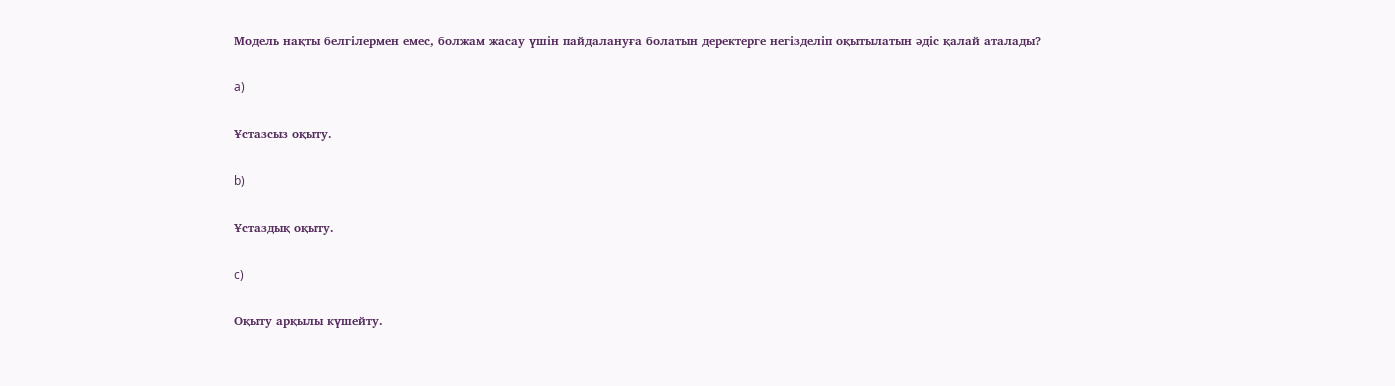Модель нақты белгілермен емес, болжам жасау үшін пайдалануға болатын деректерге негізделіп оқытылатын әдіс қалай аталады?

a)

Ұстазсыз оқыту.

b)

Ұстаздық оқыту.

c)

Оқыту арқылы күшейту.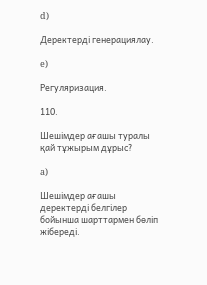d)

Деректерді генерациялау.

e)

Регуляризация.

110.

Шешімдер ағашы туралы қай тұжырым дұрыс?

a)

Шешімдер ағашы деректерді белгілер бойынша шарттармен бөліп жібереді.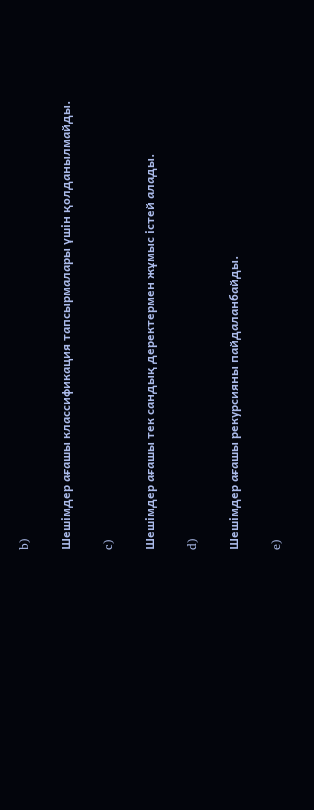b)

Шешімдер ағашы классификация тапсырмалары үшін қолданылмайды.

c)

Шешімдер ағашы тек сандық деректермен жұмыс істей алады.

d)

Шешімдер ағашы рекурсияны пайдаланбайды.

e)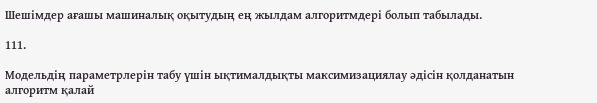Шешімдер ағашы машиналық оқытудың ең жылдам алгоритмдері болып табылады.

111.

Модельдің параметрлерін табу үшін ықтималдықты максимизациялау әдісін қолданатын алгоритм қалай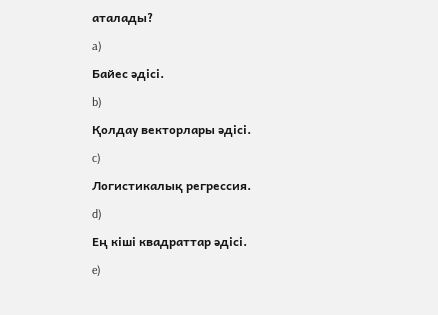аталады?

a)

Байес әдісі.

b)

Қолдау векторлары әдісі.

c)

Логистикалық регрессия.

d)

Ең кіші квадраттар әдісі.

e)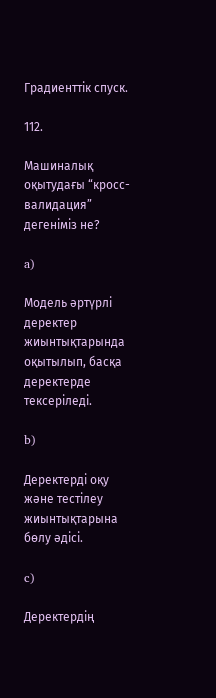Градиенттік спуск.

112.

Машиналық оқытудағы “кросс-валидация” дегеніміз не?

a)

Модель әртүрлі деректер жиынтықтарында оқытылып, басқа деректерде тексеріледі.

b)

Деректерді оқу және тестілеу жиынтықтарына бөлу әдісі.

c)

Деректердің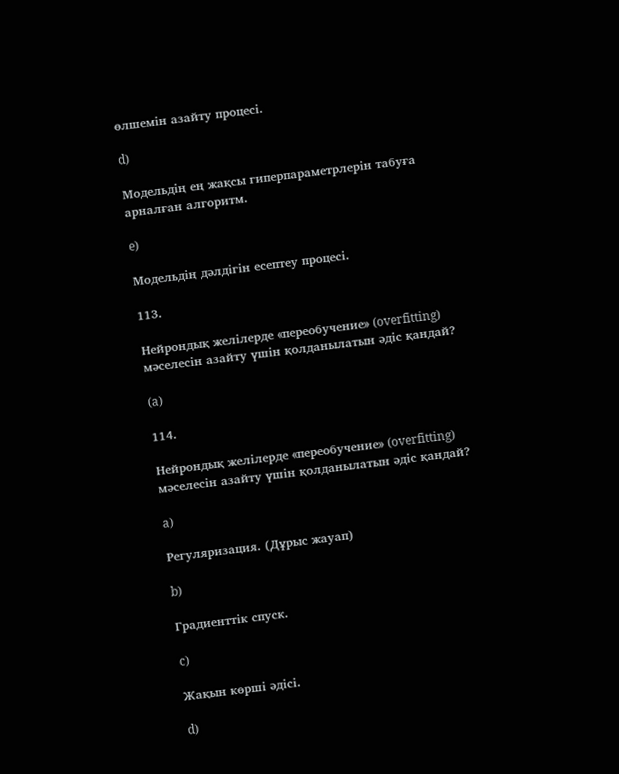өлшемін азайту процесі.

d)

Модельдің ең жақсы гиперпараметрлерін табуға арналған алгоритм.

e)

Модельдің дәлдігін есептеу процесі.

113.

Нейрондық желілерде «переобучение» (overfitting) мәселесін азайту үшін қолданылатын әдіс қандай?

(a)

114.

Нейрондық желілерде «переобучение» (overfitting) мәселесін азайту үшін қолданылатын әдіс қандай?

a)

Регуляризация. (Дұрыс жауап)

b)

Градиенттік спуск.

c)

Жақын көрші әдісі.

d)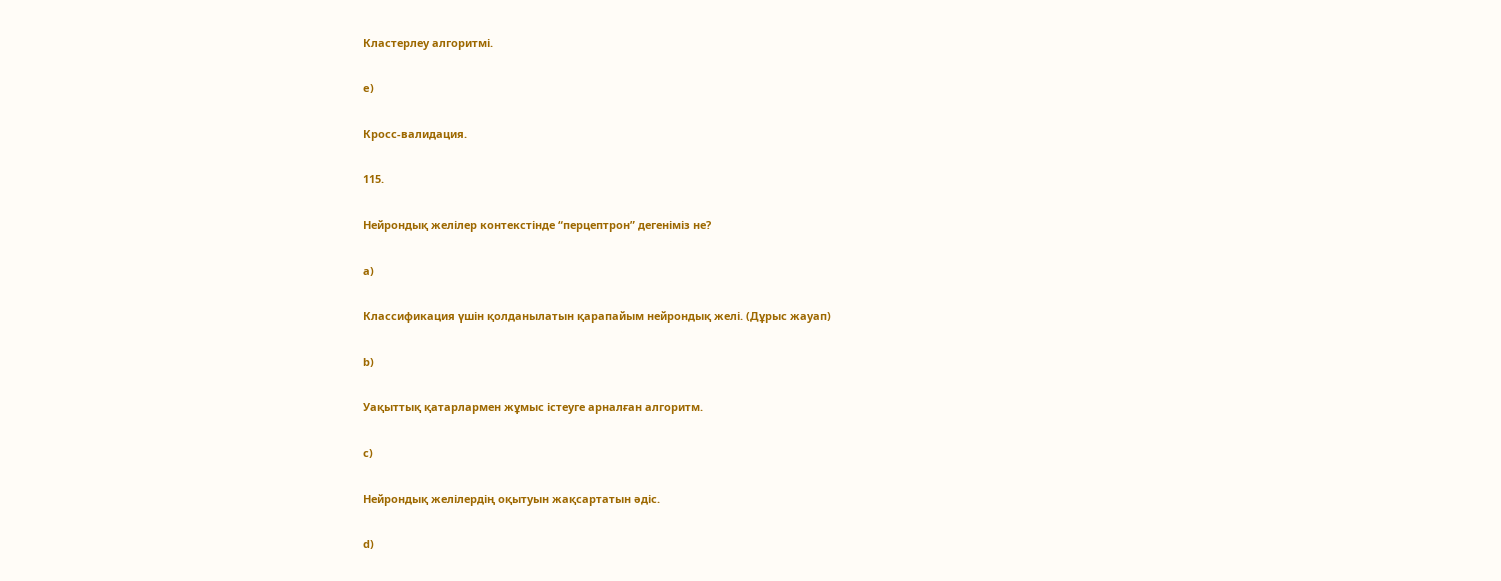Кластерлеу алгоритмі.

e)

Кросс-валидация.

115.

Нейрондық желілер контекстінде “перцептрон” дегеніміз не?

a)

Классификация үшін қолданылатын қарапайым нейрондық желі. (Дұрыс жауап)

b)

Уақыттық қатарлармен жұмыс істеуге арналған алгоритм.

c)

Нейрондық желілердің оқытуын жақсартатын әдіс.

d)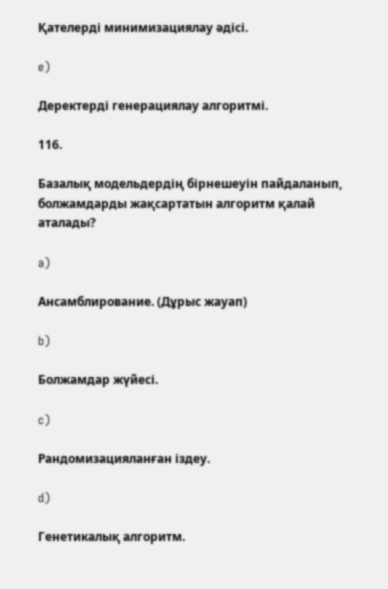Қателерді минимизациялау әдісі.

e)

Деректерді генерациялау алгоритмі.

116.

Базалық модельдердің бірнешеуін пайдаланып, болжамдарды жақсартатын алгоритм қалай аталады?

a)

Ансамблирование. (Дұрыс жауап)

b)

Болжамдар жүйесі.

c)

Рандомизацияланған іздеу.

d)

Генетикалық алгоритм.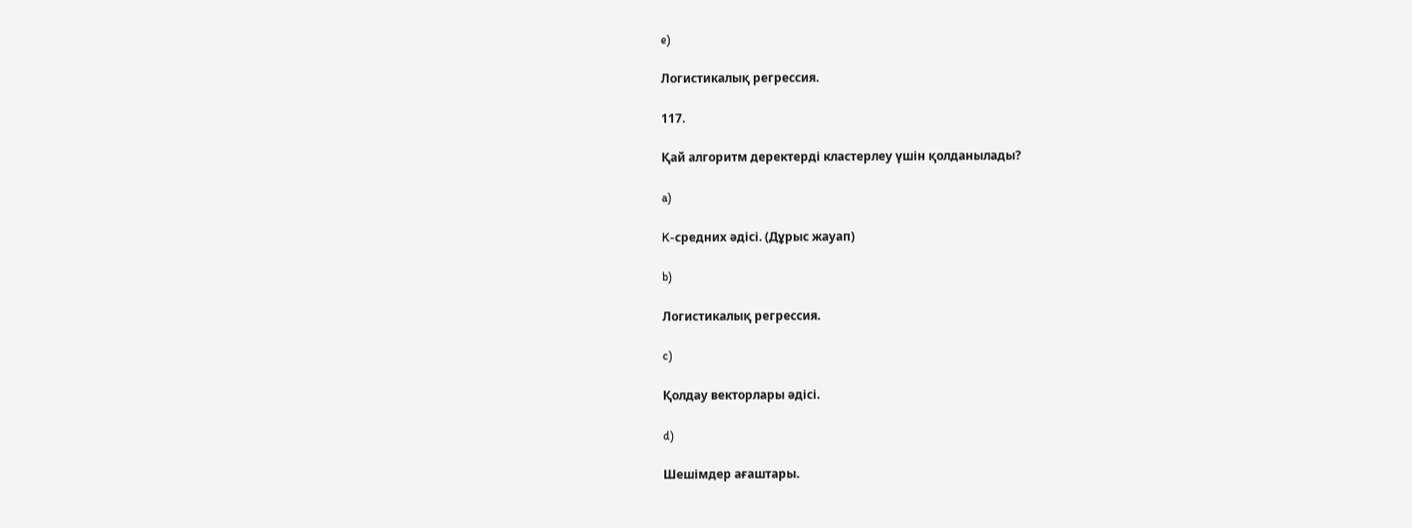e)

Логистикалық регрессия.

117.

Қай алгоритм деректерді кластерлеу үшін қолданылады?

a)

K-средних әдісі. (Дұрыс жауап)

b)

Логистикалық регрессия.

c)

Қолдау векторлары әдісі.

d)

Шешімдер ағаштары.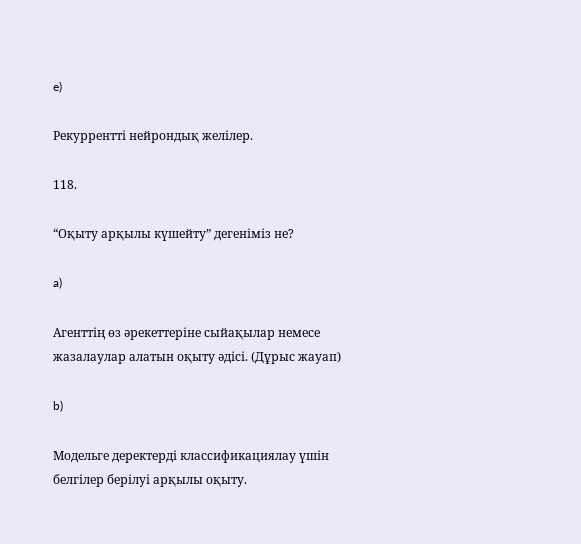e)

Рекуррентті нейрондық желілер.

118.

“Оқыту арқылы күшейту” дегеніміз не?

a)

Агенттің өз әрекеттеріне сыйақылар немесе жазалаулар алатын оқыту әдісі. (Дұрыс жауап)

b)

Модельге деректерді классификациялау үшін белгілер берілуі арқылы оқыту.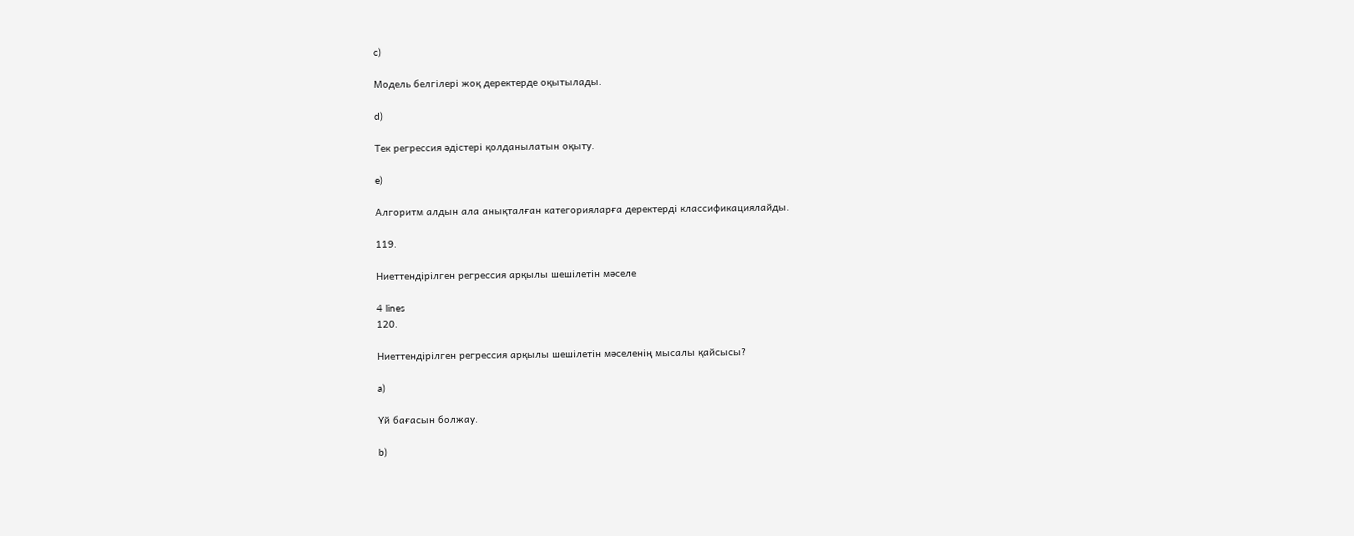c)

Модель белгілері жоқ деректерде оқытылады.

d)

Тек регрессия әдістері қолданылатын оқыту.

e)

Алгоритм алдын ала анықталған категорияларға деректерді классификациялайды.

119.

Ниеттендірілген регрессия арқылы шешілетін мәселе

4 lines
120.

Ниеттендірілген регрессия арқылы шешілетін мәселенің мысалы қайсысы?

a)

Үй бағасын болжау.

b)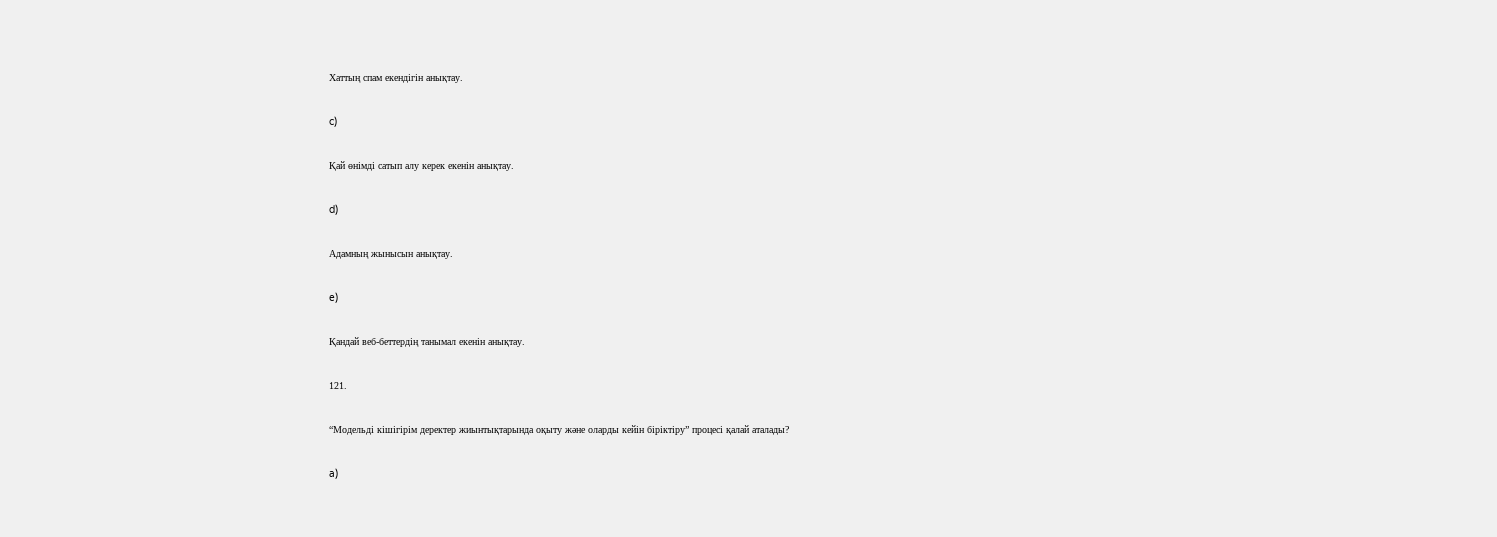Хаттың спам екендігін анықтау.

c)

Қай өнімді сатып алу керек екенін анықтау.

d)

Адамның жынысын анықтау.

e)

Қандай веб-беттердің танымал екенін анықтау.

121.

“Модельді кішігірім деректер жиынтықтарында оқыту және оларды кейін біріктіру” процесі қалай аталады?

a)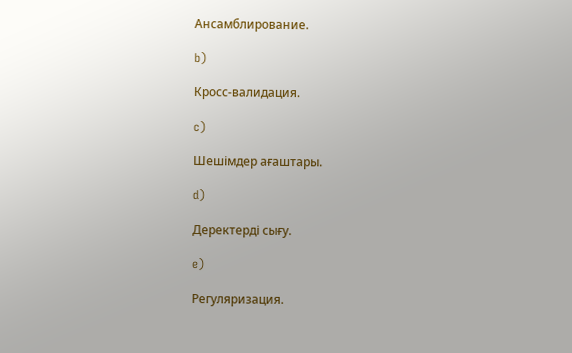Ансамблирование.

b)

Кросс-валидация.

c)

Шешімдер ағаштары.

d)

Деректерді сығу.

e)

Регуляризация.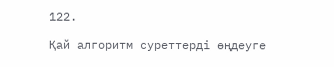122.

Қай алгоритм суреттерді өңдеуге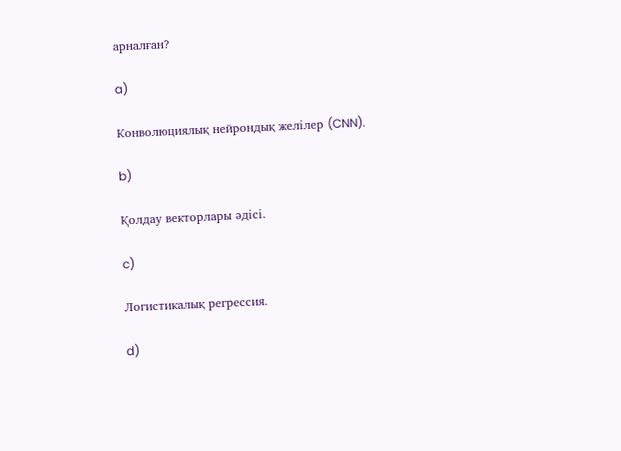арналған?

a)

Конволюциялық нейрондық желілер (CNN).

b)

Қолдау векторлары әдісі.

c)

Логистикалық регрессия.

d)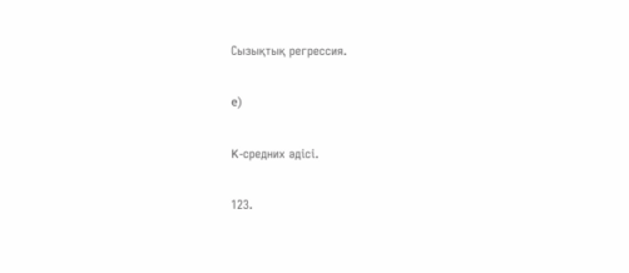Сызықтық регрессия.

e)

K-средних әдісі.

123.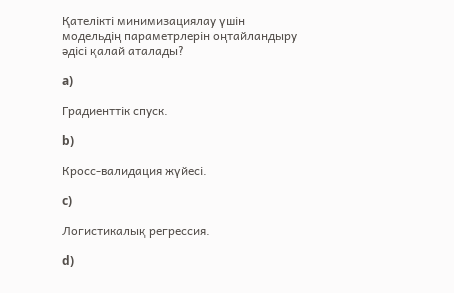Қателікті минимизациялау үшін модельдің параметрлерін оңтайландыру әдісі қалай аталады?

a)

Градиенттік спуск.

b)

Кросс-валидация жүйесі.

c)

Логистикалық регрессия.

d)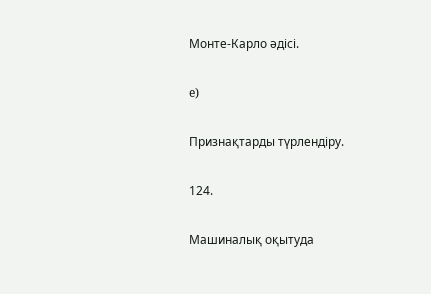Монте-Карло әдісі.

e)

Признақтарды түрлендіру.

124.

Машиналық оқытуда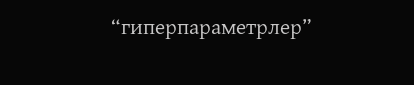“гиперпараметрлер”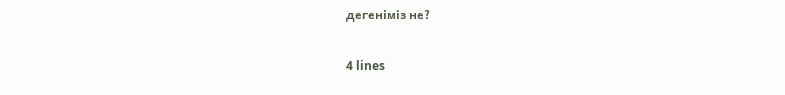дегеніміз не?

4 lines